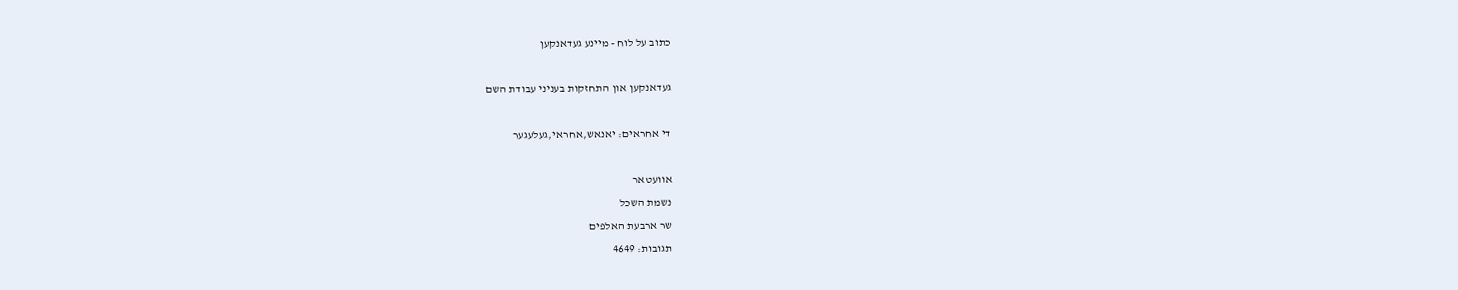כתוב על לוח - מיינע געדאנקען

געדאנקען און התחזקות בעניני עבודת השם

די אחראים: יאנאש,אחראי,געלעגער

אוועטאר
נשמת השכל
שר ארבעת האלפים
תגובות: 4649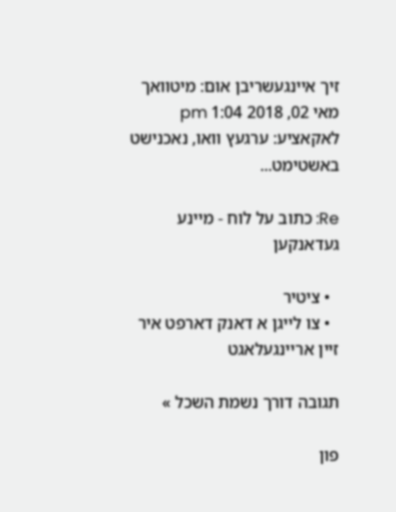זיך איינגעשריבן אום: מיטוואך מאי 02, 2018 1:04 pm
לאקאציע: ערגעץ וואו, נאכנישט באשטימט...

Re: כתוב על לוח - מיינע געדאנקען

  • ציטיר
  • צו לייגן א דאנק דארפט איר זיין אריינגעלאגט

תגובה דורך נשמת השכל »

פון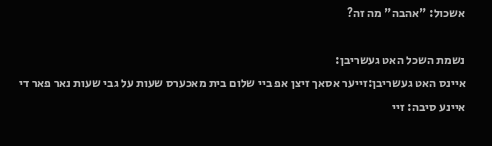אשכול: "אהבה" מה זה?

נשמת השכל האט געשריבן:
איינס האט געשריבן:זייער אסאך זיצן אפ ביי שלום בית מאכערס שעות על גבי שעות נאר פאר די איינע סיבה: זיי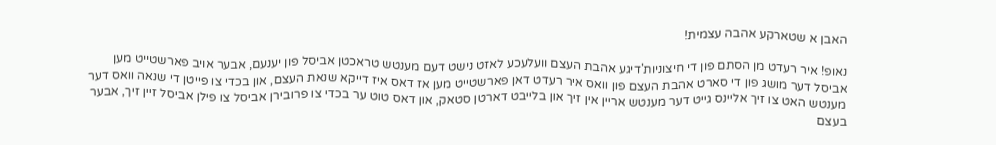האבן א שטארקע אהבה עצמית!

נאופ! איר רעדט מן הסתם פון די חיצוניות'דיגע אהבת העצם וועלעכע לאזט נישט דעם מענטש טראכטן אביסל פון יענעם, אבער אויב פארשטייט מען אביסל דער מושג פון די סארט אהבת העצם פון וואס איר רעדט דאן פארשטייט מען אז דאס איז דייקא שנאת העצם, און בכדי צו פייטן די שנאה וואס דער מענטש האט צו זיך אליינס גייט דער מענטש אריין אין זיך און בלייבט דארטן סטאק, און דאס טוט ער בכדי צו פרובירן אביסל צו פילן אביסל זיין זיך, אבער בעצם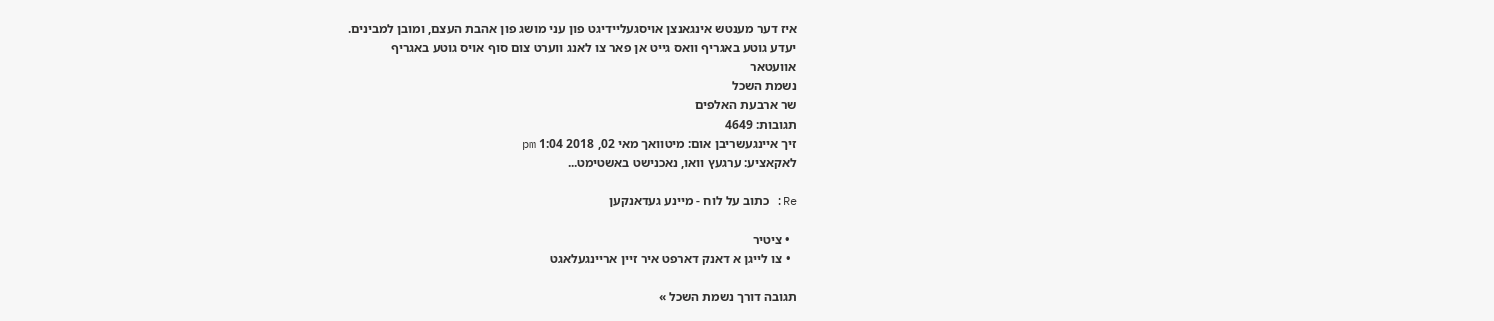איז דער מענטש אינגאנצן אויסגעליידיגט פון עני מושג פון אהבת העצם, ומובן למבינים.
יעדע גוטע באגריף וואס גייט אן פאר צו לאנג ווערט צום סוף אויס גוטע באגריף
אוועטאר
נשמת השכל
שר ארבעת האלפים
תגובות: 4649
זיך איינגעשריבן אום: מיטוואך מאי 02, 2018 1:04 pm
לאקאציע: ערגעץ וואו, נאכנישט באשטימט...

Re: כתוב על לוח - מיינע געדאנקען

  • ציטיר
  • צו לייגן א דאנק דארפט איר זיין אריינגעלאגט

תגובה דורך נשמת השכל »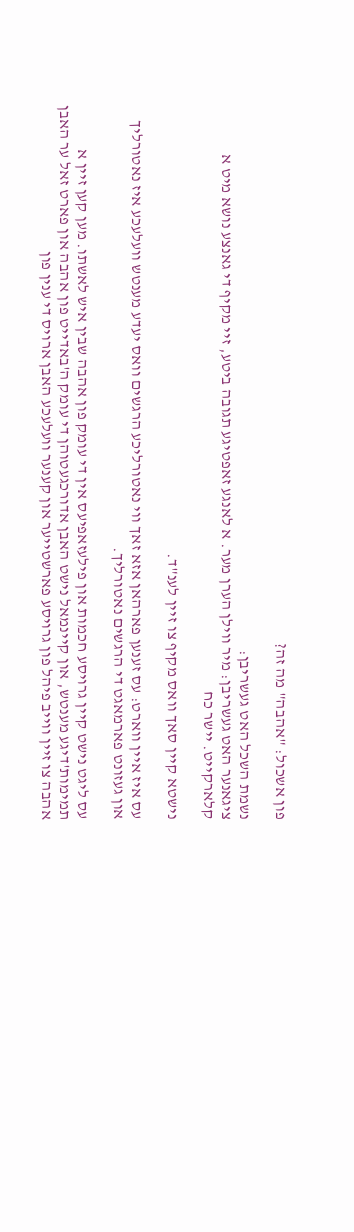פון אשכול: "אהבה" מה זה?

נשמת השכל האט געשריבן:
ציגאנער האט געשריבן: מיר ווילן הערן מער. א לאנגע זאפטיגע תגובה ביטע, זיי מקיף די גאנצע נושא מיט א קלארקייט. יישר כח

נישטא קיין סאך וואס מקיף צו זיין לענ"ד.

עס איז איין ווארט: עס זענען פארהאן אזא זאך ווי נאטורליכע הרגשים וואס יעדע מענטש וועלעכע איז נאטורליך און געזונט פארמאגט די הרגשים נאטורליך.

עס ליגט נישט קיין גרויסע חכמות און פילעזאפיעס אין די עומק פון אהבה שבין איש לאשתו. מען קען זיין א תמימות'דיגע מענטש, און קיינמאל נישט האבן אדורכגעטוהן די עומק ה'באדייט פון אהבה און פארט זאל ער האבן אהבה צו זיין ווייב פיהל פון גרויסע פארשטייער און קענער וועלעכע האבן ארויס די ענין פון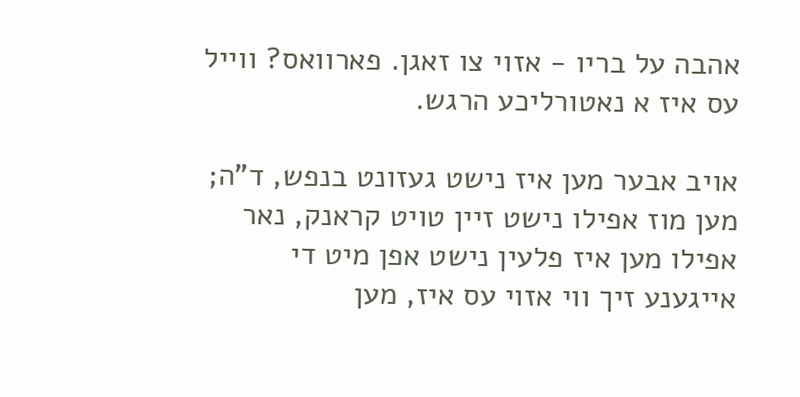אהבה על בריו - אזוי צו זאגן. פארוואס? ווייל עס איז א נאטורליכע הרגש.

אויב אבער מען איז נישט געזונט בנפש, ד"ה; מען מוז אפילו נישט זיין טויט קראנק, נאר אפילו מען איז פלעין נישט אפן מיט די אייגענע זיך ווי אזוי עס איז, מען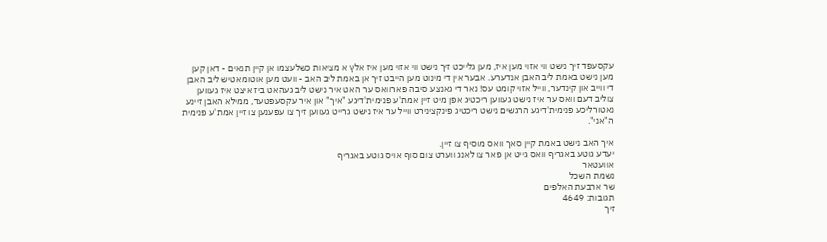עקסעפד זיך נישט ווי אזוי מען איז, מען גלייכט זיך נישט ווי אזוי מען איז אלץ א מציאות כשלעצמו אן קיין תנאים - דאן קען מען נישט באמת ליב האבן אנדערע. אבער אין די מינוט מען הייבט זיך אן באמת ליב האב - וועט מען אוטומאטיש ליב האבן די ווייב און קינדער, ווייל אזוי קומט עס! נאר די גאנצע סיבה פארוואס ער האט איר נישט ליב געהאט ביז איצט איז געווען צוליב דעם וואס ער איז נישט געווען ריכטיג אפן מיט זיין אמת'ע פנימית'דיגע "איך" און איר עקסעפטעד, ממילא האבן זיינע נאטורליכע פנימית'דיגע הרגשים נישט ריכטיג פינקצינירט ווייל ער איז נישט גרייט געווען זיך צו עפענען צו זיין אמת'ע פנימית ה"אני".

איך האב נישט באמת קיין סאך וואס מוסיף צו זיין.
יעדע גוטע באגריף וואס גייט אן פאר צו לאנג ווערט צום סוף אויס גוטע באגריף
אוועטאר
נשמת השכל
שר ארבעת האלפים
תגובות: 4649
זיך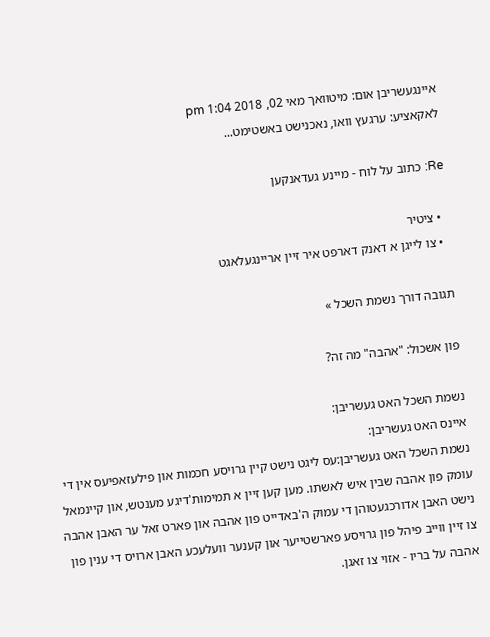איינגעשריבן אום: מיטוואך מאי 02, 2018 1:04 pm
לאקאציע: ערגעץ וואו, נאכנישט באשטימט...

Re: כתוב על לוח - מיינע געדאנקען

  • ציטיר
  • צו לייגן א דאנק דארפט איר זיין אריינגעלאגט

תגובה דורך נשמת השכל »

פון אשכול: "אהבה" מה זה?

נשמת השכל האט געשריבן:
איינס האט געשריבן:
נשמת השכל האט געשריבן:עס ליגט נישט קיין גרויסע חכמות און פילעזאפיעס אין די עומק פון אהבה שבין איש לאשתו. מען קען זיין א תמימות'דיגע מענטש, און קיינמאל נישט האבן אדורכגעטוהן די עמוק ה'באדייט פון אהבה און פארט זאל ער האבן אהבה צו זיין ווייב פיהל פון גרויסע פארשטייער און קענער וועלעכע האבן ארויס די ענין פון אהבה על בריו - אזוי צו זאגן.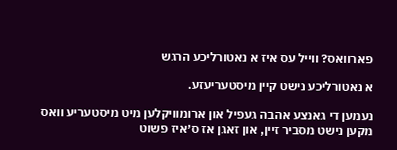פארוואס? ווייל עס איז א נאטורליכע הרגש

א נאטורליכע נישט קיין מיסטעריעזע.

נעמען די גאנצע אהבה געפיל און ארומוויקלען מיט מיסטעריע וואס מקען נישט מסביר זיין, און זאגן אז ס׳איז פשוט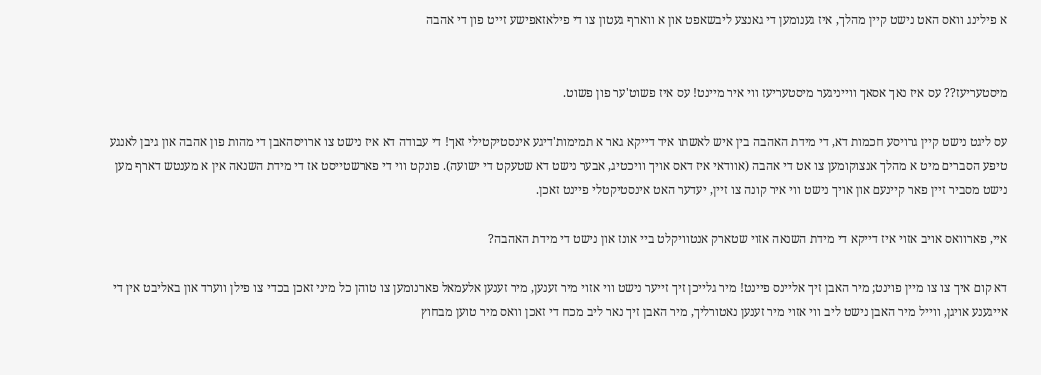א פילינג וואס האט נישט קיין מהלך, איז גענומען די גאנצע ליבשאפט און א ווארף געטון צו די פילאזאפישע זייט פון די אהבה


מיסטעריעז?? עס איז נאך אסאך ווייניגער מיסטעריעז ווי איר מיינט! עס איז פשוט'ער פון פשוט.

עס ליגט נישט קיין גרויסע חכמות דא, די מידת האהבה בין איש לאשתו איד דייקא גאר א תמימות'דיגע אינסטיקטילי זאך! די עבודה דא איז נישט צו ארויסהאבן די מהות פון אהבה און גיבן לאנגע טיפע הסברים מיט א מהלך אנצוקומען צו אט די אהבה (אוודאי איז דאס אויך וויכטיג, אבער נישט דא שטעקט די ישועה). פונקט ווי די פארשטייסט אז די מידת השנאה אין א מענטש דארף מען נישט מסביר זיין פאר קיינעם און אויך נישט ווי איר קונה צו זיין, יעדער האט אינסטיקטלי פיינט זאכן.

איי, פארוואס אויב אזוי איז דייקא די מידת השנאה אזוי שטארק אנטוויקלט ביי אונז און נישט די מידת האהבה?

דא קום איך צו צו מיין פוינט; מיר האבן זיך אליינס פיינט! מיר גלייכן זיך זייער נישט ווי אזוי מיר זענען, מיר זענען אלעמאל פארנומען צו טוהן כל מיני זאכן בכדי צו פילן ווערד און באליבט אין די אייגענע אויגן, ווייל מיר האבן נישט ליב ווי אזוי מיר זענען נאטורליך, מיר האבן זיך נאר ליב מכח די זאכן וואס מיר טוען מבחוץ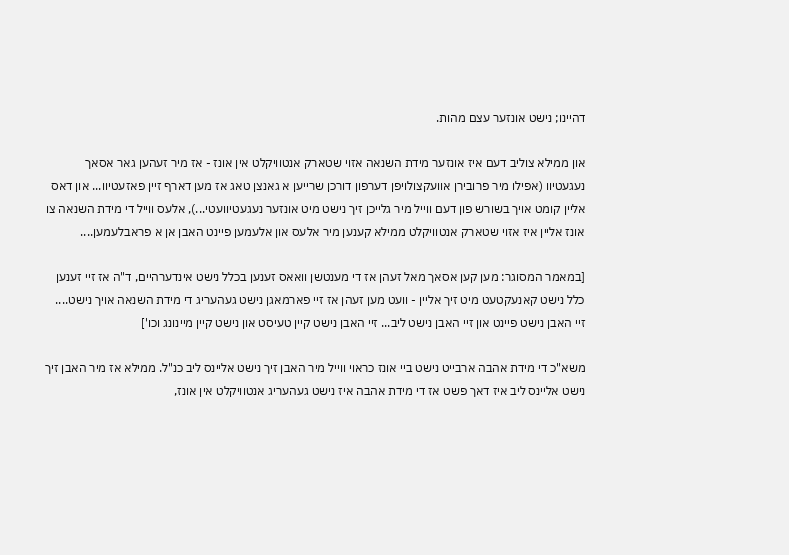דהיינו; נישט אונזער עצם מהות.

און ממילא צוליב דעם איז אונזער מידת השנאה אזוי שטארק אנטוויקלט אין אונז - אז מיר זעהען גאר אסאך נעגעטיוו (אפילו מיר פרובירן אוועקצולויפן דערפון דורכן שרייען א גאנצן טאג אז מען דארף זיין פאזעטיוו... און דאס אליין קומט אויך בשורש פון דעם ווייל מיר גלייכן זיך נישט מיט אונזער נעגעטיוועטי...), אלעס ווייל די מידת השנאה צו אונז אליין איז אזוי שטארק אנטוויקלט ממילא קענען מיר אלעס און אלעמען פיינט האבן אן א פראבלעמען....

[במאמר המסוגר: מען קען אסאך מאל זעהן אז די מענטשן וואאס זענען בכלל נישט אינדערהיים, ד"ה אז זיי זענען כלל נישט קאנעקטעט מיט זיך אליין - וועט מען זעהן אז זיי פארמאגן נישט געהעריג די מידת השנאה אויך נישט.... זיי האבן נישט פיינט און זיי האבן נישט ליב... זיי האבן נישט קיין טעיסט און נישט קיין מיינונג וכו']

משא"כ די מידת אהבה ארבייט נישט ביי אונז כראוי ווייל מיר האבן זיך נישט אליינס ליב כנ"ל. ממילא אז מיר האבן זיך נישט אליינס ליב איז דאך פשט אז די מידת אהבה איז נישט געהעריג אנטוויקלט אין אונז,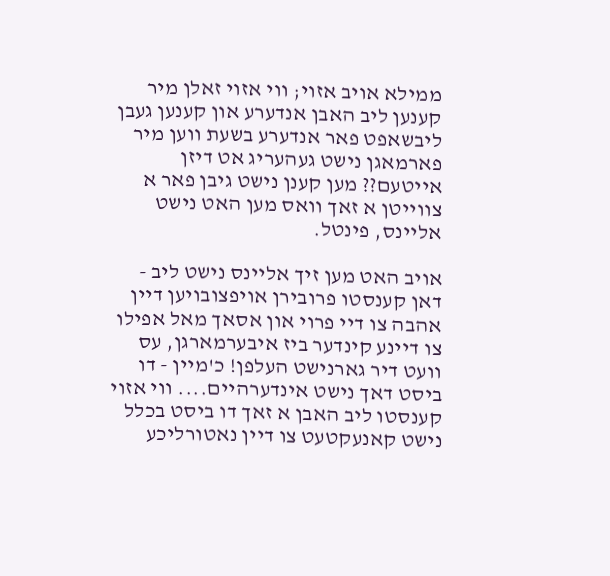ממילא אויב אזוי; ווי אזוי זאלן מיר קענען ליב האבן אנדערע און קענען געבן ליבשאפט פאר אנדערע בשעת ווען מיר פארמאגן נישט געהעריג אט דיזן אייטעם?? מען קענן נישט גיבן פאר א צווייטן א זאך וואס מען האט נישט אליינס, פינטל.

אויב האט מען זיך אליינס נישט ליב - דאן קענסטו פרובירן אויפצובויען דיין אהבה צו דיי פרוי און אסאך מאל אפילו צו דיינע קינדער ביז איבערמארגן, עס וועט דיר גארנישט העלפן! כ'מיין - דו ביסט דאך נישט אינדערהיים.... ווי אזוי קענסטו ליב האבן א זאך דו ביסט בכלל נישט קאנעקטעט צו דיין נאטורליכע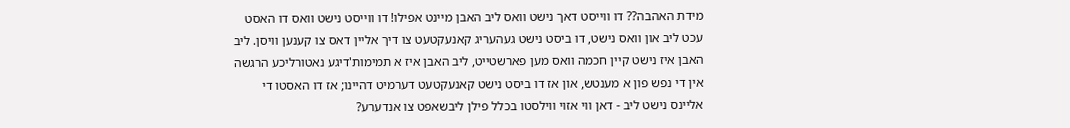מידת האהבה?? דו ווייסט דאך נישט וואס ליב האבן מיינט אפילו! דו ווייסט נישט וואס דו האסט עכט ליב און וואס נישט, דו ביסט נישט געהעריג קאנעקטעט צו דיך אליין דאס צו קענען וויסן. ליב האבן איז נישט קיין חכמה וואס מען פארשטייט, ליב האבן איז א תמימות'דיגע נאטורליכע הרגשה אין די נפש פון א מענטש, און אז דו ביסט נישט קאנעקטעט דערמיט דהיינו; אז דו האסטו די אליינס נישט ליב - דאן ווי אזוי ווילסטו בכלל פילן ליבשאפט צו אנדערע?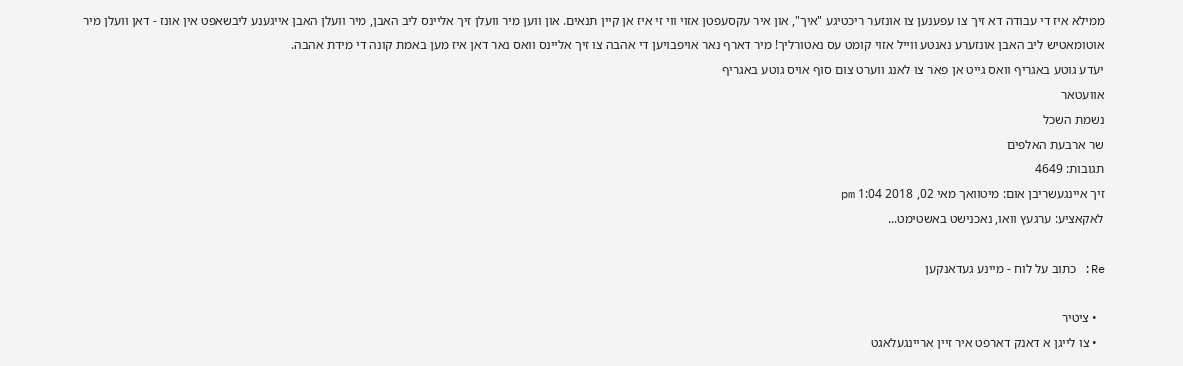ממילא איז די עבודה דא זיך צו עפענען צו אונזער ריכטיגע "איך", און איר עקסעפטן אזוי ווי זי איז אן קיין תנאים. און ווען מיר וועלן זיך אליינס ליב האבן, מיר וועלן האבן אייגענע ליבשאפט אין אונז - דאן וועלן מיר אוטומאטיש ליב האבן אונזערע נאנטע ווייל אזוי קומט עס נאטורליך! מיר דארף נאר אויפבויען די אהבה צו זיך אליינס וואס נאר דאן איז מען באמת קונה די מידת אהבה.
יעדע גוטע באגריף וואס גייט אן פאר צו לאנג ווערט צום סוף אויס גוטע באגריף
אוועטאר
נשמת השכל
שר ארבעת האלפים
תגובות: 4649
זיך איינגעשריבן אום: מיטוואך מאי 02, 2018 1:04 pm
לאקאציע: ערגעץ וואו, נאכנישט באשטימט...

Re: כתוב על לוח - מיינע געדאנקען

  • ציטיר
  • צו לייגן א דאנק דארפט איר זיין אריינגעלאגט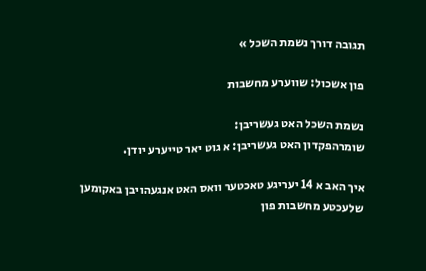תגובה דורך נשמת השכל »

פון אשכול: שווערע מחשבות

נשמת השכל האט געשריבן:
שומרהפקדון האט געשריבן: א גוט יאר טייערע יודן.

איך האב א 14 יעריגע טאכטער וואס האט אנגעהויבן באקומען שלעכטע מחשבות פון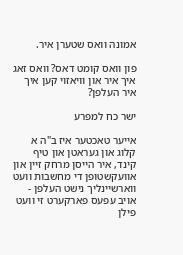אמונה וואס שטערן איר.

פון וואס קומט דאס? וואס זאג איך איר און וויאזוי קען איך איר העלפן?

ישר כח למפרע

אייער טאכטער איז ב"ה א קלוג און געראטן און טיף קינד, איר הייסן מרחק זיין און אוועקשטופן די מחשבות וועט ווארשיינליך נישט העלפן - אויב עפעס פארקערט זי וועט פילן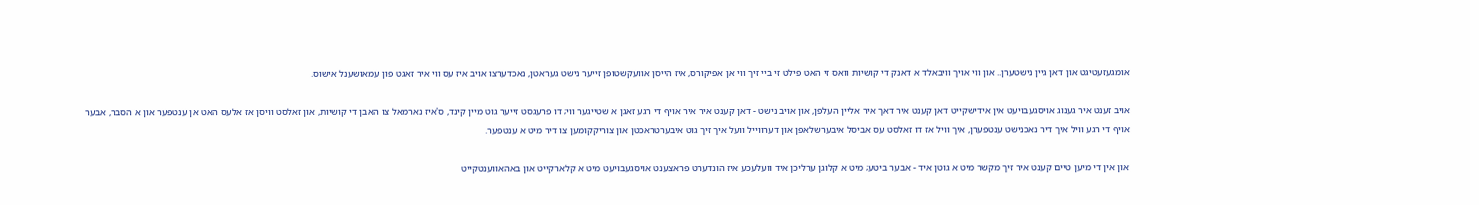אומגעזעטיגט און דאן גיין נישטערן.. און ווי אויך וויבאלד א דאנק די קושיות וואס זי האט פילט זי ביי זיך ווי אן אפיקורס, איז הייסן אוועקשטופן זייער נישט געראטן, נאכדערצו אויב איז עס ווי איר זאגט פון עמאושענל אישוס.

אויב זענט איר גענוג אויסגעבויעט אין אידישקייט דאן קענט איר דאך איר אליין העלפן, און אויב נישט - דאן קענט איר איר אויף די רגע זאגן א שטייגער ווי; דו פרעגסט זייער גוט מיין קינד, ס'איז נארמאל צו האבן די קושיות, און זאלסט וויסן אז אלעס האט אן ענטפער און א הסבר, אבער אויף די רגע וויל איך דיר נאכנישט ענטפערן, איך וויל אז דו זאלסט עס אביסל איבערשלאפן און דערווייל וועל איך זיך גוט איבערטראכטן און צוריקקומען צו דיר מיט א ענטפער.

און אין די מיען טיים קענט איר זיך מקשר מיט א גוטן איד - אבער ביטע; מיט א קלוגן ערליכן איד וועלעכע איז הונדערט פראצענט אויסגעבויעט מיט א קלארקייט און באהאווענטקייט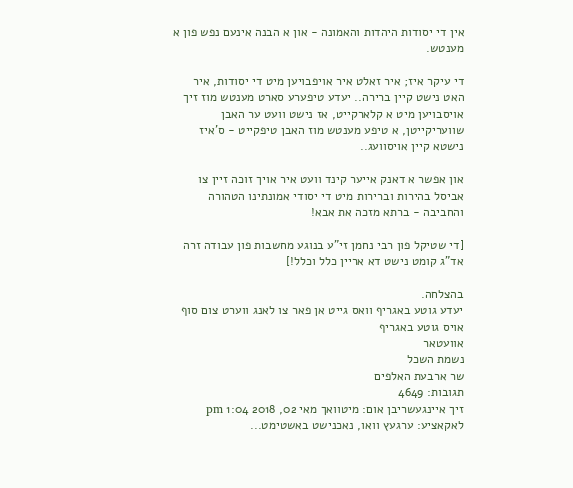אין די יסודות היהדות והאמונה - און א הבנה אינעם נפש פון א מענטש.

די עיקר איז; איר זאלט איר אויפבויען מיט די יסודות, איר האט נישט קיין ברירה.. יעדע טיפערע סארט מענטש מוז זיך אויסבויען מיט א קלארקייט, אז נישט וועט ער האבן שוועריקייטן, א טיפע מענטש מוז האבן טיפקייט - ס'איז נישטא קיין אויסוועג..

און אפשר א דאנק אייער קינד וועט איר אויך זוכה זיין צו אביסל בהירות וברירות מיט די יסודי אמונתינו הטהורה והחביבה - ברתא מזכה את אבא!

[די שטיקל פון רבי נחמן זי"ע בנוגע מחשבות פון עבודה זרה אד"ג קומט נישט דא אריין כלל וכלל!]

בהצלחה.
יעדע גוטע באגריף וואס גייט אן פאר צו לאנג ווערט צום סוף אויס גוטע באגריף
אוועטאר
נשמת השכל
שר ארבעת האלפים
תגובות: 4649
זיך איינגעשריבן אום: מיטוואך מאי 02, 2018 1:04 pm
לאקאציע: ערגעץ וואו, נאכנישט באשטימט...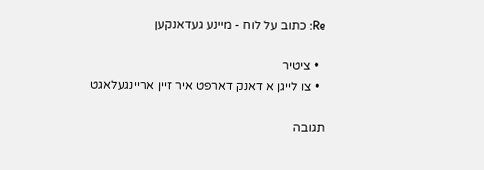Re: כתוב על לוח - מיינע געדאנקען

  • ציטיר
  • צו לייגן א דאנק דארפט איר זיין אריינגעלאגט

תגובה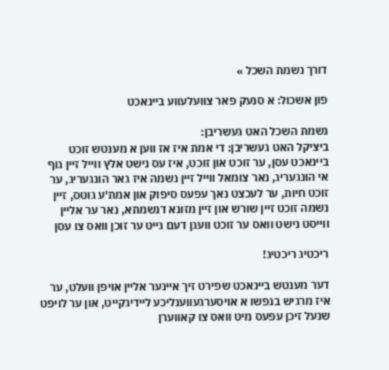דורך נשמת השכל »

פון אשכול: א סנעק פאר צוועלעווע ביינאכט

נשמת השכל האט געשריבן:
ביציקל האט געשריבן: די אמת איז אז ווען א מענטש זוכט ביינאכט עסן, ער זוכט און זוכט, איז עס נישט אלץ ווייל זיין גוף אי הונגעריג, נאר צומאל ווייל זיין נשמה איז גאר הונגעריג, ער זוכט חיות, ער לעכצט נאך עפעס סיפוק און אמת'ע גוטס, זיין נשמה זוכט זיין שורש און זיין מזונא דנשמתא, נאר ער אליין ווייסט נישט וואס ער זוכט וועגן דעם גייט ער זוכן וואס צו עסן

ריכטיג ריכטיג!

דער מענטש ביינאכט שפירט זיך איינער אליין אויפן וועלט, ער איז מרגיש בנפשו א אויסערגעווענליכע ליידיגקייט, און ער לויפט שנעל זיכן עפעס מיט וואס צו קאווערן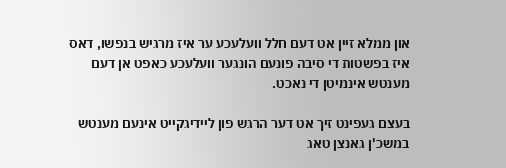און ממלא זיין אט דעם חלל וועלעכע ער איז מרגיש בנפשו, דאס איז בפשטות די סיבה פונעם הונגער וועלעכע כאפט אן דעם מענטש אינמיטן די נאכט.

בעצם געפינט זיך אט דער הרגש פון ליידיגקייט אינעם מענטש במשכ'ן גאנצן טאג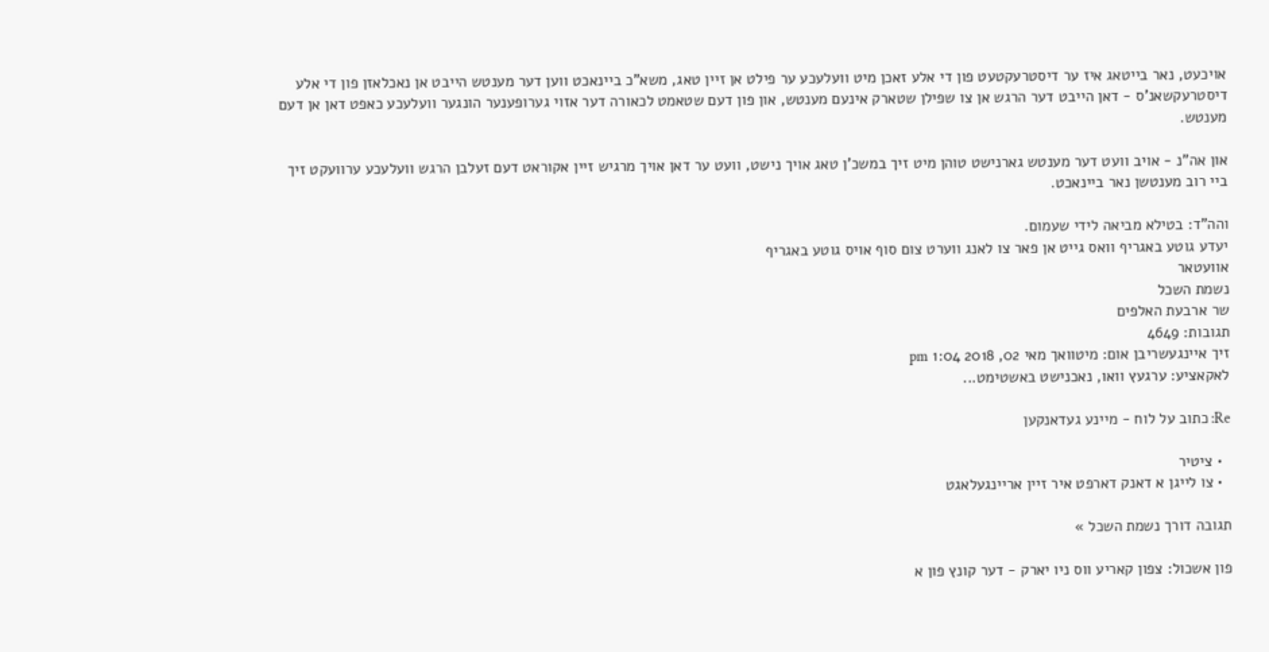אויכעט, נאר בייטאג איז ער דיסטרעקטעט פון די אלע זאכן מיט וועלעכע ער פילט אן זיין טאג, משא"כ ביינאכט ווען דער מענטש הייבט אן נאכלאזן פון די אלע דיסטרעקשאנ'ס - דאן הייבט דער הרגש אן צו שפילן שטארק אינעם מענטש, און פון דעם שטאמט לכאורה דער אזוי גערופענער הונגער וועלעכע כאפט דאן אן דעם מענטש.

און אה"נ - אויב וועט דער מענטש גארנישט טוהן מיט זיך במשכ'ן טאג אויך נישט, וועט ער דאן אויך מרגיש זיין אקוראט דעם זעלבן הרגש וועלעכע ערוועקט זיך ביי רוב מענטשן נאר ביינאכט.

והה"ד: בטילא מביאה לידי שעמום.
יעדע גוטע באגריף וואס גייט אן פאר צו לאנג ווערט צום סוף אויס גוטע באגריף
אוועטאר
נשמת השכל
שר ארבעת האלפים
תגובות: 4649
זיך איינגעשריבן אום: מיטוואך מאי 02, 2018 1:04 pm
לאקאציע: ערגעץ וואו, נאכנישט באשטימט...

Re: כתוב על לוח - מיינע געדאנקען

  • ציטיר
  • צו לייגן א דאנק דארפט איר זיין אריינגעלאגט

תגובה דורך נשמת השכל »

פון אשכול: צפון קאריע ווס ניו יארק - דער קונץ פון א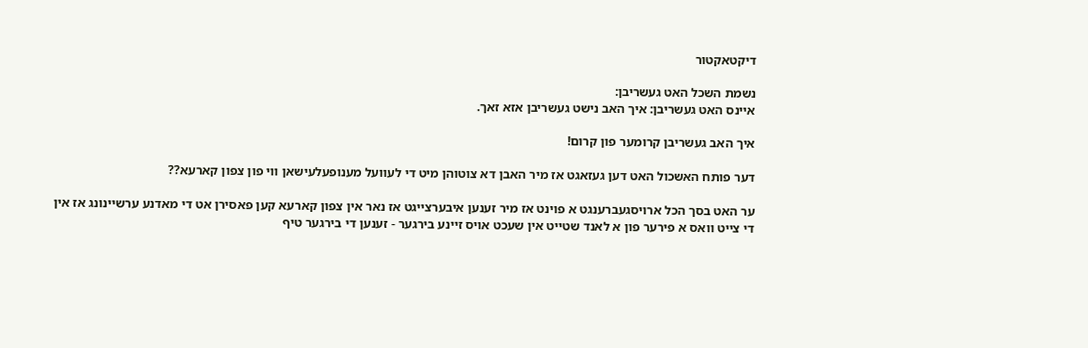דיקטאקטור

נשמת השכל האט געשריבן:
איינס האט געשריבן: איך האב נישט געשריבן אזא זאך.

איך האב געשריבן קרומער פון קרום!

דער פותח האשכול האט דען געזאגט אז מיר האבן דא צוטוהן מיט די לעוועל מענופעלעישאן ווי פון צפון קארעא??

ער האט בסך הכל ארויסגעברענגט א פוינט אז מיר זענען איבערצייגט אז נאר אין צפון קארעא קען פאסירן אט די מאדנע ערשיינונג אז אין די צייט וואס א פירער פון א לאנד שטייט אין שעכט אויס זיינע בירגער - זענען די בירגער טיף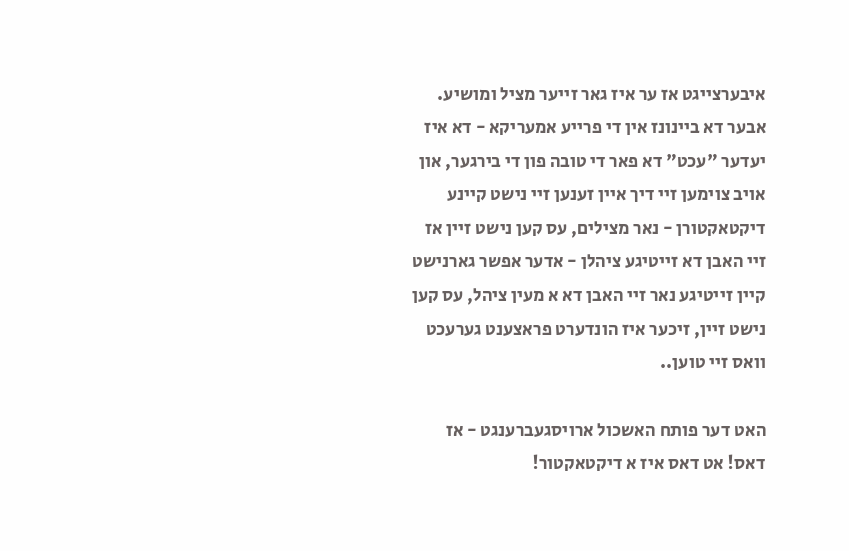איבערצייגט אז ער איז גאר זייער מציל ומושיע. אבער דא ביינונז אין די פרייע אמעריקא - דא איז יעדער "עכט" דא פאר די טובה פון די בירגער, און אויב צוימען זיי דיך איין זענען זיי נישט קיינע דיקטאקטורן - נאר מצילים, עס קען נישט זיין אז זיי האבן דא זייטיגע ציהלן - אדער אפשר גארנישט קיין זייטיגע נאר זיי האבן דא א מעין ציהל, עס קען נישט זיין, זיכער איז הונדערט פראצענט גערעכט וואס זיי טוען..

האט דער פותח האשכול ארויסגעברענגט - אז דאס! אט דאס איז א דיקטאקטור!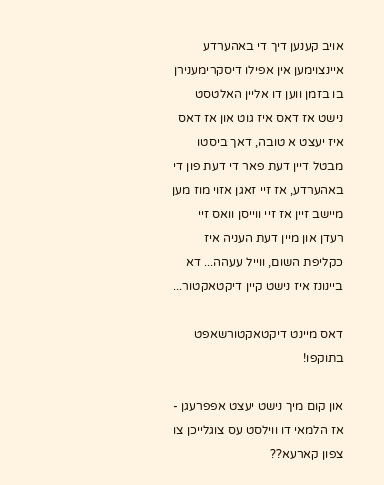אויב קענען דיך די באהערדע איינצוימען אין אפילו דיסקרימענירן בו בזמן ווען דו אליין האלטסט נישט אז דאס איז גוט און אז דאס איז יעצט א טובה, דאך ביסטו מבטל דיין דעת פאר די דעת פון די באהערדע, אז זיי זאגן אזוי מוז מען מיישב זיין אז זיי ווייסן וואס זיי רעדן און מיין דעת העניה איז כקליפת השום, ווייל עעהה... דא ביינונז איז נישט קיין דיקטאקטור...

דאס מיינט דיקטאקטורשאפט בתוקפו!

און קום מיך נישט יעצט אפפרעגן - אז הלמאי דו ווילסט עס צוגלייכן צו צפון קארעא??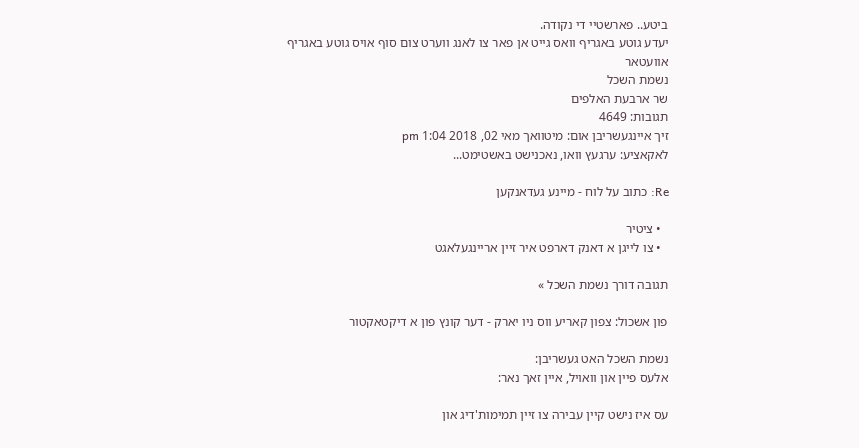ביטע.. פארשטיי די נקודה.
יעדע גוטע באגריף וואס גייט אן פאר צו לאנג ווערט צום סוף אויס גוטע באגריף
אוועטאר
נשמת השכל
שר ארבעת האלפים
תגובות: 4649
זיך איינגעשריבן אום: מיטוואך מאי 02, 2018 1:04 pm
לאקאציע: ערגעץ וואו, נאכנישט באשטימט...

Re: כתוב על לוח - מיינע געדאנקען

  • ציטיר
  • צו לייגן א דאנק דארפט איר זיין אריינגעלאגט

תגובה דורך נשמת השכל »

פון אשכול: צפון קאריע ווס ניו יארק - דער קונץ פון א דיקטאקטור

נשמת השכל האט געשריבן:
אלעס פיין און וואויל, איין זאך נאר:

עס איז נישט קיין עבירה צו זיין תמימות'דיג און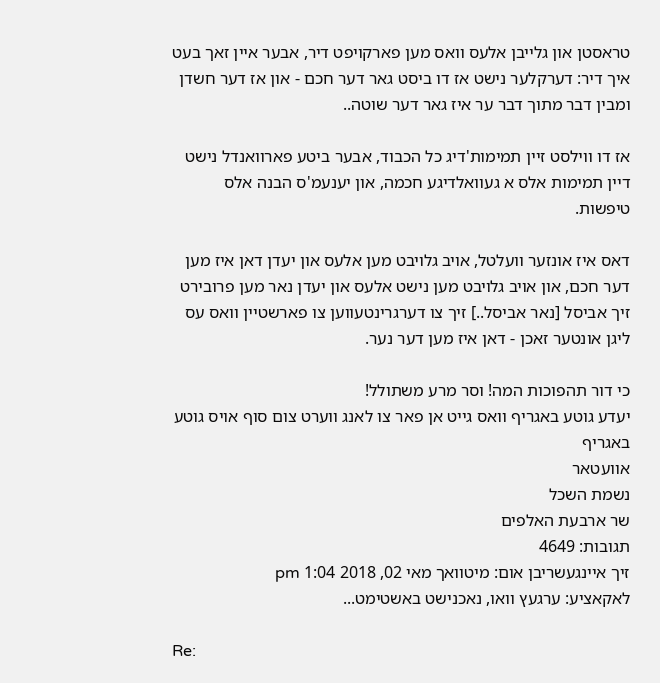טראסטן און גלייבן אלעס וואס מען פארקויפט דיר, אבער איין זאך בעט איך דיר: דערקלער נישט אז דו ביסט גאר דער חכם - און אז דער חשדן ומבין דבר מתוך דבר ער איז גאר דער שוטה..

אז דו ווילסט זיין תמימות'דיג כל הכבוד, אבער ביטע פארוואנדל נישט דיין תמימות אלס א געוואלדיגע חכמה, און יענעמ'ס הבנה אלס טיפשות.

דאס איז אונזער וועלטל, אויב גלויבט מען אלעס און יעדן דאן איז מען דער חכם, און אויב גלויבט מען נישט אלעס און יעדן נאר מען פרובירט זיך אביסל [נאר אביסל..] זיך צו דערגרינטעווען צו פארשטיין וואס עס ליגן אונטער זאכן - דאן איז מען דער נער.

כי דור תהפוכות המה! וסר מרע משתולל!
יעדע גוטע באגריף וואס גייט אן פאר צו לאנג ווערט צום סוף אויס גוטע באגריף
אוועטאר
נשמת השכל
שר ארבעת האלפים
תגובות: 4649
זיך איינגעשריבן אום: מיטוואך מאי 02, 2018 1:04 pm
לאקאציע: ערגעץ וואו, נאכנישט באשטימט...

Re: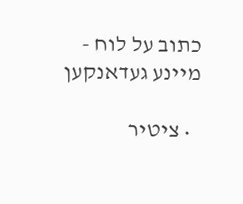כתוב על לוח - מיינע געדאנקען

  • ציטיר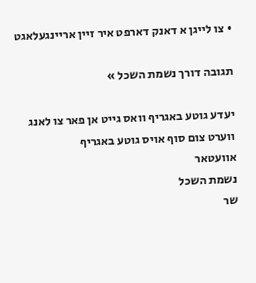• צו לייגן א דאנק דארפט איר זיין אריינגעלאגט

תגובה דורך נשמת השכל »

יעדע גוטע באגריף וואס גייט אן פאר צו לאנג ווערט צום סוף אויס גוטע באגריף
אוועטאר
נשמת השכל
שר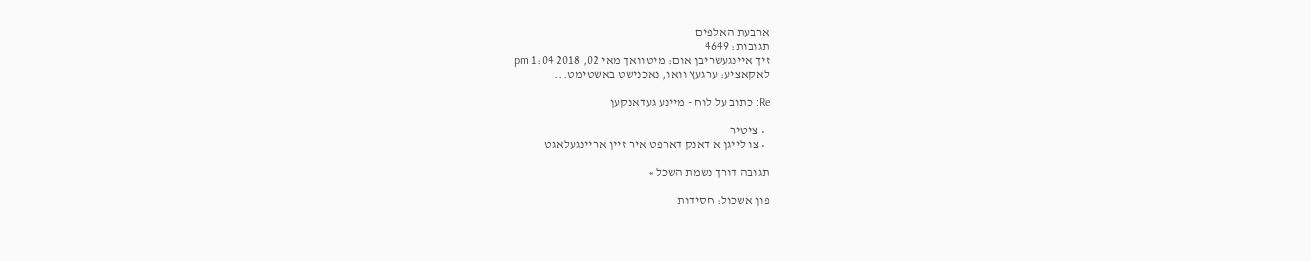ארבעת האלפים
תגובות: 4649
זיך איינגעשריבן אום: מיטוואך מאי 02, 2018 1:04 pm
לאקאציע: ערגעץ וואו, נאכנישט באשטימט...

Re: כתוב על לוח - מיינע געדאנקען

  • ציטיר
  • צו לייגן א דאנק דארפט איר זיין אריינגעלאגט

תגובה דורך נשמת השכל »

פון אשכול: חסידות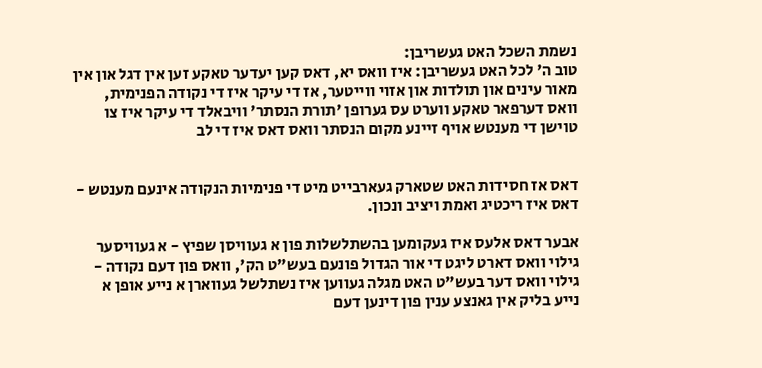נשמת השכל האט געשריבן:
טוב ה' לכל האט געשריבן: איז וואס יא, דאס קען יעדער טאקע זען אין דגל און אין מאור עינים און תולדות און אזוי ווייטער, אז די עיקר איז די נקודה הפנימית, וואס דערפאר טאקע ווערט עס גערופן 'תורת הנסתר' וויבאלד די עיקר איז צו טוישן די מענטש אויף זיינע מקום הנסתר וואס דאס איז די לב


דאס אז חסידות האט שטארק געארבייט מיט די פנימיות הנקודה אינעם מענטש - דאס איז ריכטיג ואמת ויציב ונכון.

אבער דאס אלעס איז געקומען בהשתלשלות פון א געוויסן שפיץ - א געוויסער גילוי וואס דארט ליגט די אור הגדול פונעם בעש"ט הק', וואס פון דעם נקודה - גילוי וואס דער בעש"ט האט מגלה געווען איז נשתלשל געווארן א נייע אופן א נייע בליק אין גאנצע ענין פון דינען דעם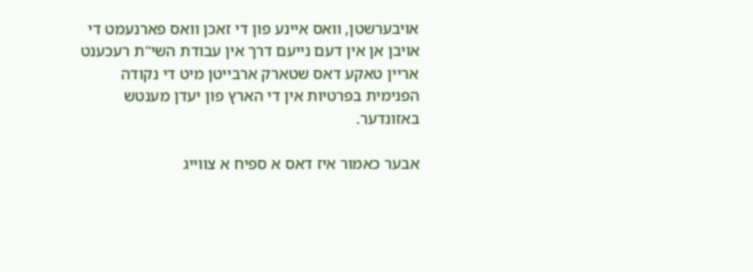אויבערשטן, וואס איינע פון די זאכן וואס פארנעמט די אויבן אן אין דעם נייעם דרך אין עבודת השי"ת רעכענט אריין טאקע דאס שטארק ארבייטן מיט די נקודה הפנימית בפרטיות אין די הארץ פון יעדן מענטש באזונדער.

אבער כאמור איז דאס א ספיח א צווייג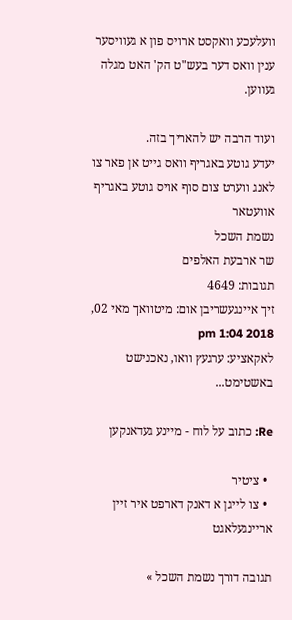וועלעכע וואקסט ארויס פון א געוויסער ענין וואס דער בעש"ט הק' האט מגלה געווען.

ועוד הרבה יש להאריך בזה.
יעדע גוטע באגריף וואס גייט אן פאר צו לאנג ווערט צום סוף אויס גוטע באגריף
אוועטאר
נשמת השכל
שר ארבעת האלפים
תגובות: 4649
זיך איינגעשריבן אום: מיטוואך מאי 02, 2018 1:04 pm
לאקאציע: ערגעץ וואו, נאכנישט באשטימט...

Re: כתוב על לוח - מיינע געדאנקען

  • ציטיר
  • צו לייגן א דאנק דארפט איר זיין אריינגעלאגט

תגובה דורך נשמת השכל »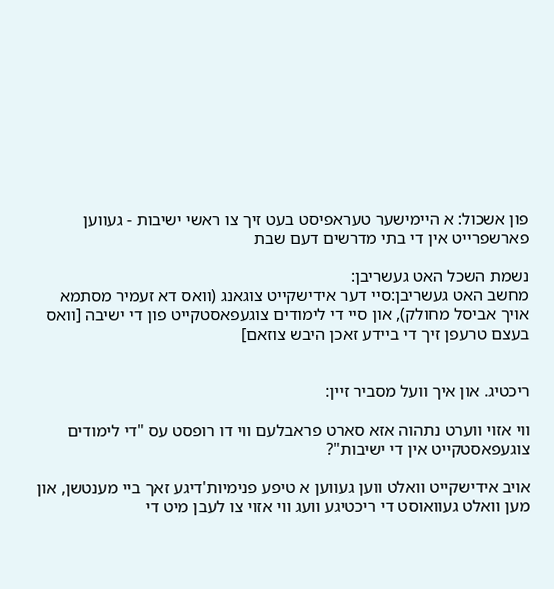פון אשכול: א היימישער טעראפיסט בעט זיך צו ראשי ישיבות - געווען פארשפרייט אין די בתי מדרשים דעם שבת

נשמת השכל האט געשריבן:
מחשב האט געשריבן:סיי דער אידישקייט צוגאנג (וואס דא זעמיר מסתמא אויך אביסל מחולק), און סיי די לימודים צוגעפאסטקייט פון די ישיבה [וואס בעצם טרעפן זיך די ביידע זאכן היבש צוזאם]


ריכטיג. און איך וועל מסביר זיין:

ווי אזוי ווערט נתהוה אזא סארט פראבלעם ווי דו רופסט עס "די לימודים צוגעפאסטקייט אין די ישיבות"?

אויב אידישקייט וואלט ווען געווען א טיפע פנימיות'דיגע זאך ביי מענטשן, און מען וואלט געוואוסט די ריכטיגע וועג ווי אזוי צו לעבן מיט די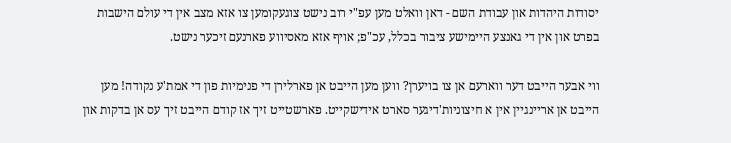יסודות היהדות און עבודת השם - דאן וואלט מען עפ"י רוב נישט צוגעקומען צו אזא מצב אין די עולם הישבות בפרט און אין די גאנצע היימישע ציבור בכלל, עכ"פ; אויף אזא מאסיווע פארנעם זיכער נישט.

ווי אבער הייבט דער ווארעם אן צו בויערן? ווען מען הייבט אן פארלירן די פנימיות פון די אמת'ע נקודה! מען הייבט אן אריינגיין אין א חיצוניות'דיגער סארט אידישקייט. פארשטייט זיך אז קודם הייבט זיך עס אן בדקות און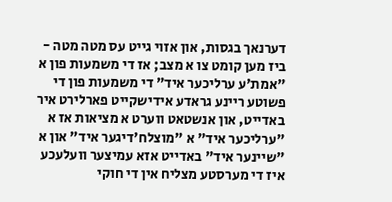דערנאך בגסות, און אזוי גייט עס מטה מטה - ביז מען קומט צו א מצב; אז די משמעות פון א "אמת'ע ערליכער איד" די משמעות פון די פשוטע ריינע גראדע אידישקייט פארלירט איר באדייט, און אנשטאט ווערט א מציאות אז א "ערליכער איד" א "מוצלח'דיגער איד" און א "שיינער איד" באדייט אזא עמיצער וועלעכע איז די מערסטע מצליח אין די חוקי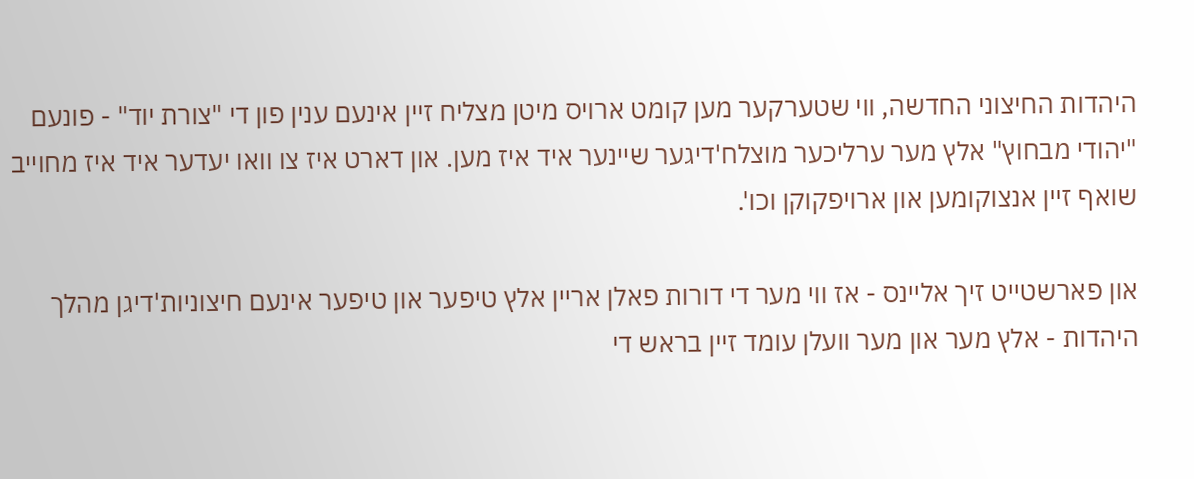היהדות החיצוני החדשה, ווי שטערקער מען קומט ארויס מיטן מצליח זיין אינעם ענין פון די "צורת יוד" - פונעם "יהודי מבחוץ" אלץ מער ערליכער מוצלח'דיגער שיינער איד איז מען. און דארט איז צו וואו יעדער איד איז מחוייב שואף זיין אנצוקומען און ארויפקוקן וכו'.

און פארשטייט זיך אליינס - אז ווי מער די דורות פאלן אריין אלץ טיפער און טיפער אינעם חיצוניות'דיגן מהלך היהדות - אלץ מער און מער וועלן עומד זיין בראש די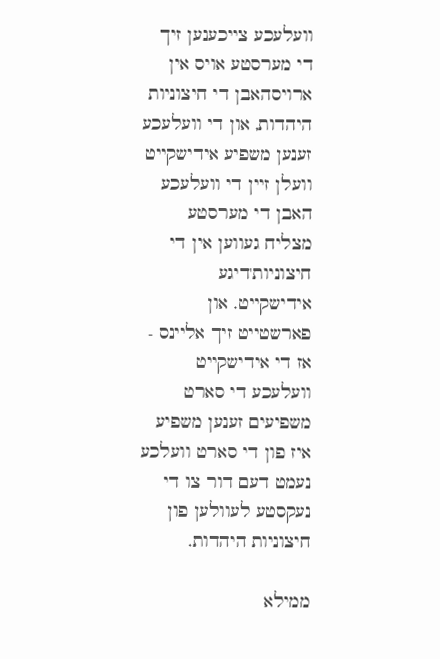וועלעכע צייכענען זיך די מערסטע אויס אין ארויסהאבן די חיצוניות היהדות, און די וועלעכע זענען משפיע אידישקייט וועלן זיין די וועלעכע האבן די מערסטע מצליח געווען אין די חיצוניות'דיגע אידישקייט. און פארשטייט זיך אליינס - אז די אידישקייט וועלעכע די סארט משפיעים זענען משפיע איז פון די סארט וועלכע נעמט דעם דור צו די נעקסטע לעוולען פון חיצוניות היהדות.

ממילא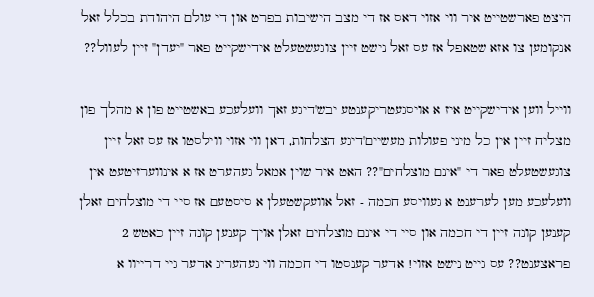היצט פארשטייט איר ווי אזוי דאס אז די מצב הישיבות בפרט און די עולם היהודת בכלל זאל אנקומען צו אזא שטאפל אז עס זאל נישט זיין צוגעשטעלט אידישקייט פאר "יעדן" זיין לעוול??

ווייל ווען אידישקייט איז א אויסגעטריקענטע יבש'דיגע זאך וועלעכע באשטייט פון א מהלך פון מצליח זיין אין כל מיני פעולות מעשיים'דיגע הצלחות, דאן ווי אזוי ווילסטו אז עס זאל זיין צוגעשטעלט פאר די "אינם מוצלחים"?? האט איר שוין אמאל געהערט אז א אינווערזיטעט אין וועלעכע מען לערענט א געוויסע חכמה - זאל אוועקשטעלן א סיסטעם אז סיי די מוצלחים זאלן קענען קונה זיין די חכמה און סיי די אינם מוצלחים זאלן אויך קענען קונה זיין כאטש 2 פראצענט?? עס גייט נישט אזוי! אדער קענסטו די חכמה ווי געהעריג אדער גיי דרייוו א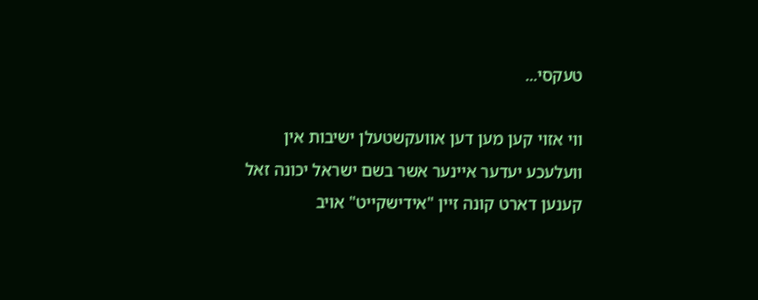טעקסי...

ווי אזוי קען מען דען אוועקשטעלן ישיבות אין וועלעכע יעדער איינער אשר בשם ישראל יכונה זאל קענען דארט קונה זיין "אידישקייט" אויב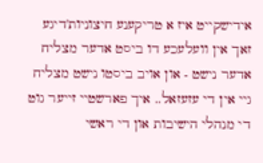אידישקייט איז א טריקענע חיצוניות'דיגע זאך אין וועלעכע דו ביסט אדער מצליח אדער נישט - און אויב ביסטו נישט מצליח גיי אין די עזעזאל.. איך פארשטיי זייער גוט די מנהלי הישיבות און די ראשי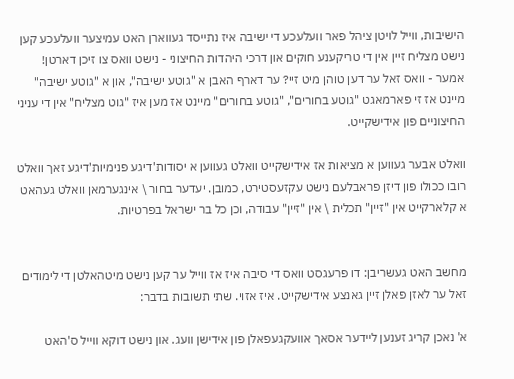הישיבות, ווייל לויטן ציהל פאר וועלעכע די ישיבה איז נתייסד געווארן האט עמיצער וועלעכע קען נישט מצליח זיין אין די טריקענע חוקים און דרכי היהדות החיצוני - נישט וואס צו זיכן דארטן! אמער - וואס זאל ער דען טוהן מיט זיי? ער דארף האבן א "גוטע ישיבה", און א "גוטע ישיבה" מיינט אז זי פארמאגט "גוטע בחורים", "גוטע בחורים" מיינט אז מען איז "גוט מצליח" אין די עניני החיצוניים פון אידישקייט.

וואלט אבער געווען א מציאות אז אידישקייט וואלט געווען א יסודות'דיגע פנימיות'דיגע זאך וואלט רובו ככולו פון דיזן פראבלעם נישט עקזעסטירט, כמובן. יעדער בחור \ אינגערמאן וואלט געהאט א קלארקייט אין "זיין" תכלית \ אין "זיין" עבודה, וכן כל בר ישראל בפרטיות.


מחשב האט געשריבן: דו פרעגסט וואס די סיבה איז אז ווייל ער קען נישט מיטהאלטן די לימודים זאל ער לאזן פאלן זיין גאנצע אידישקייט. איז אזוי. שתי תשובות בדבר:

א' נאכן קריג זענען ליידער אסאך אוועקגעפאלן פון אידישן וועג. און נישט דוקא ווייל ס'האט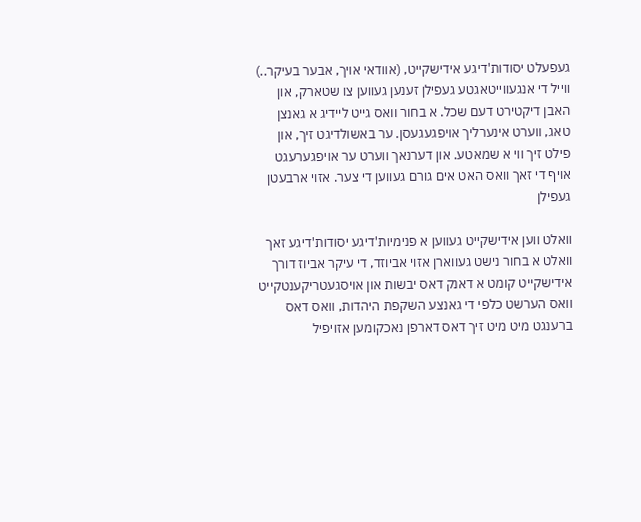געפעלט יסודות'דיגע אידישקייט, (אוודאי אויך, אבער בעיקר..) ווייל די אנגעווייטאגטע געפילן זענען געווען צו שטארק, און האבן דיקטירט דעם שכל. א בחור וואס גייט ליידיג א גאנצן טאג, ווערט אינערליך אויפגעגעסן. ער באשולדיגט זיך, און פילט זיך ווי א שמאטע. און דערנאך ווערט ער אויפגערעגט אויף די זאך וואס האט אים גורם געווען די צער. אזוי ארבעטן געפילן

וואלט ווען אידישקייט געווען א פנימיות'דיגע יסודות'דיגע זאך וואלט א בחור נישט געווארן אזוי אביוזד, די עיקר אביוז דורך אידישקייט קומט א דאנק דאס יבשות און אויסגעטריקענטקייט וואס הערשט כלפי די גאנצע השקפת היהדות, וואס דאס ברענגט מיט מיט זיך דאס דארפן נאכקומען אזויפיל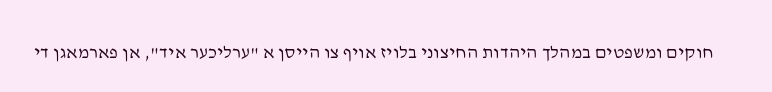חוקים ומשפטים במהלך היהדות החיצוני בלויז אויף צו הייסן א "ערליכער איד", אן פארמאגן די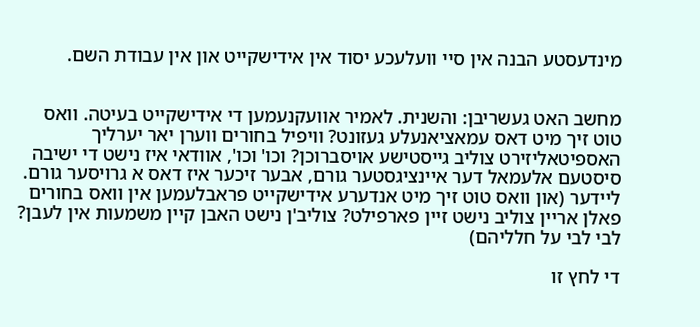מינדעסטע הבנה אין סיי וועלעכע יסוד אין אידישקייט און אין עבודת השם.


מחשב האט געשריבן: והשנית. לאמיר אוועקנעמען די אידישקייט בעיטה. וואס טוט זיך מיט דאס עמאציאנעלע געזונט? וויפיל בחורים ווערן יאר יערליך האספיטאליזירט צוליב גייסטישע אויסברוכן? וכו' וכו', אוודאי איז נישט די ישיבה סיסטעם אלעמאל דער איינציגסטער גורם, אבער זיכער איז דאס א גרויסער גורם. ליידער (און וואס טוט זיך מיט אנדערע אידישקייט פראבלעמען אין וואס בחורים פאלן אריין צוליב נישט זיין פארפילט? צוליב'ן נישט האבן קיין משמעות אין לעבן? לבי לבי על חלליהם)

די לחץ זו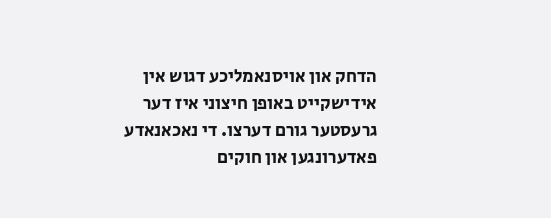הדחק און אויסנאמליכע דגוש אין אידישקייט באופן חיצוני איז דער גרעסטער גורם דערצו. די נאכאנאדע פאדערונגען און חוקים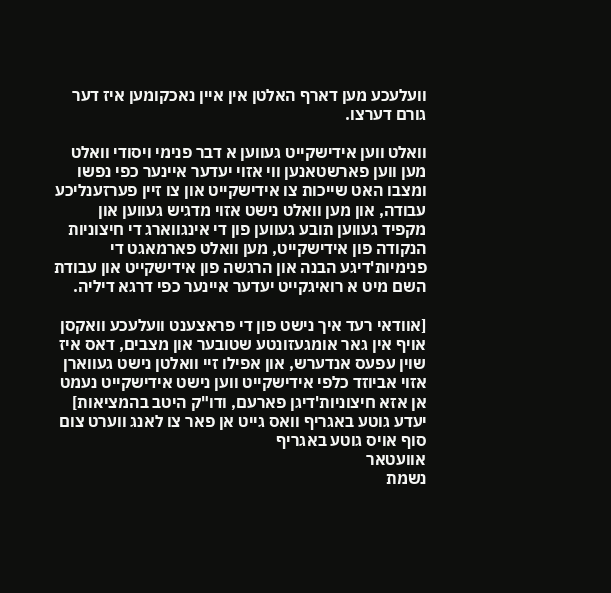וועלעכע מען דארף האלטן אין איין נאכקומען איז דער גורם דערצו.

וואלט ווען אידישקייט געווען א דבר פנימי ויסודי וואלט מען ווען פארשטאנען ווי אזוי יעדער איינער כפי נפשו ומצבו האט שייכות צו אידישקייט און צו זיין פערזענליכע עבודה, און מען וואלט נישט אזוי מדגיש געווען און מקפיד געווען תובע געווען פון די אינגווארג די חיצוניות הנקודה פון אידישקייט, מען וואלט פארמאגט די פנימיות'דיגע הבנה און הרגשה פון אידישקייט און עבודת השם מיט א רואיגקייט יעדער איינער כפי דרגא דיליה.

[אוודאי רעד איך נישט פון די פראצענט וועלעכע וואקסן אויף אין גאר אומגעזונטע שטובער און מצבים, דאס איז שוין עפעס אנדערש, און אפילו זיי וואלטן נישט געווארן אזוי אביוזד כלפי אידישקייט ווען נישט אידישקייט נעמט אן אזא חיצוניות'דיגן פארעם, ודו"ק היטב בהמציאות]
יעדע גוטע באגריף וואס גייט אן פאר צו לאנג ווערט צום סוף אויס גוטע באגריף
אוועטאר
נשמת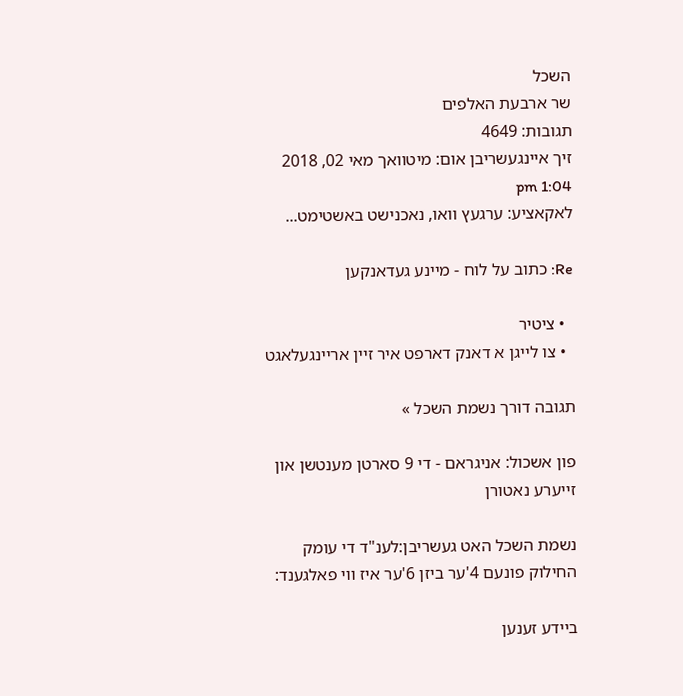השכל
שר ארבעת האלפים
תגובות: 4649
זיך איינגעשריבן אום: מיטוואך מאי 02, 2018 1:04 pm
לאקאציע: ערגעץ וואו, נאכנישט באשטימט...

Re: כתוב על לוח - מיינע געדאנקען

  • ציטיר
  • צו לייגן א דאנק דארפט איר זיין אריינגעלאגט

תגובה דורך נשמת השכל »

פון אשכול: אניגראם - די 9 סארטן מענטשן און זייערע נאטורן

נשמת השכל האט געשריבן:לענ"ד די עומק החילוק פונעם 4'ער ביזן 6'ער איז ווי פאלגענד:

ביידע זענען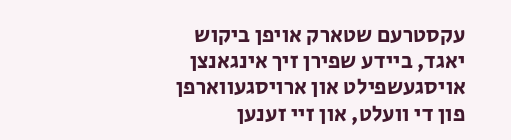עקסטרעם שטארק אויפן ביקוש יאגד, ביידע שפירן זיך אינגאנצן אויסגעשפילט און ארויסגעווארפן פון די וועלט, און זיי זענען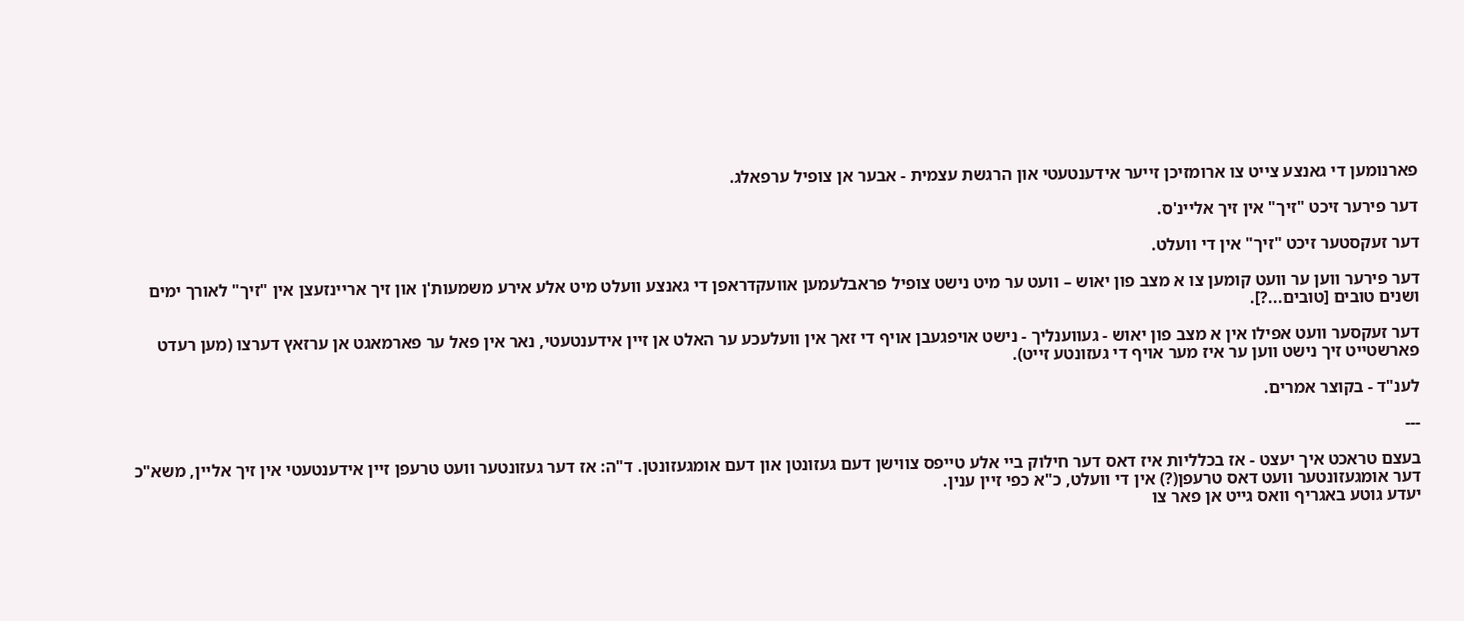פארנומען די גאנצע צייט צו ארומזיכן זייער אידענטעטי און הרגשת עצמית - אבער אן צופיל ערפאלג.

דער פירער זיכט "זיך" אין זיך אליינ'ס.

דער זעקסטער זיכט "זיך" אין די וועלט.

דער פירער ווען ער וועט קומען צו א מצב פון יאוש – וועט ער מיט נישט צופיל פראבלעמען אוועקדראפן די גאנצע וועלט מיט אלע אירע משמעות'ן און זיך אריינזעצן אין "זיך" לאורך ימים ושנים טובים [טובים...?].

דער זעקסער וועט אפילו אין א מצב פון יאוש - געווענליך - נישט אויפגעבן אויף די זאך אין וועלעכע ער האלט אן זיין אידענטעטי, נאר אין פאל ער פארמאגט אן ערזאץ דערצו (מען רעדט פארשטייט זיך נישט ווען ער איז מער אויף די געזונטע זייט).

לענ"ד - בקוצר אמרים.

---

בעצם טראכט איך יעצט - אז בכלליות איז דאס דער חילוק ביי אלע טייפס צווישן דעם געזונטן און דעם אומגעזונטן. ד"ה: אז דער געזונטער וועט טרעפן זיין אידענטעטי אין זיך אליין, משא"כ דער אומגעזונטער וועט דאס טרעפן(?) אין די וועלט, כ"א כפי זיין ענין.
יעדע גוטע באגריף וואס גייט אן פאר צו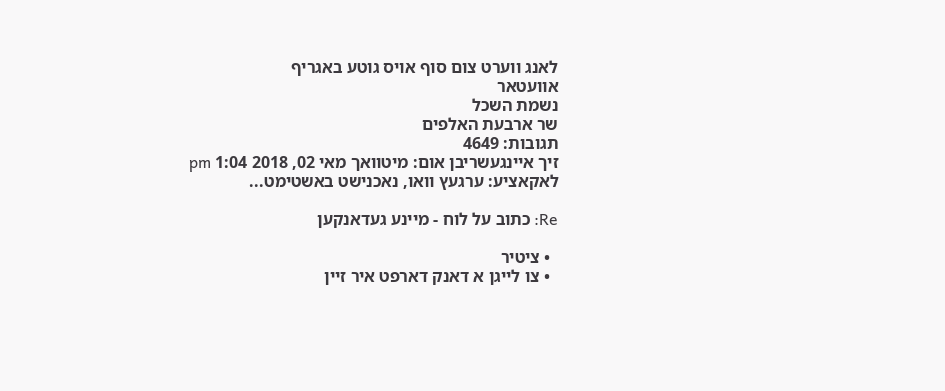לאנג ווערט צום סוף אויס גוטע באגריף
אוועטאר
נשמת השכל
שר ארבעת האלפים
תגובות: 4649
זיך איינגעשריבן אום: מיטוואך מאי 02, 2018 1:04 pm
לאקאציע: ערגעץ וואו, נאכנישט באשטימט...

Re: כתוב על לוח - מיינע געדאנקען

  • ציטיר
  • צו לייגן א דאנק דארפט איר זיין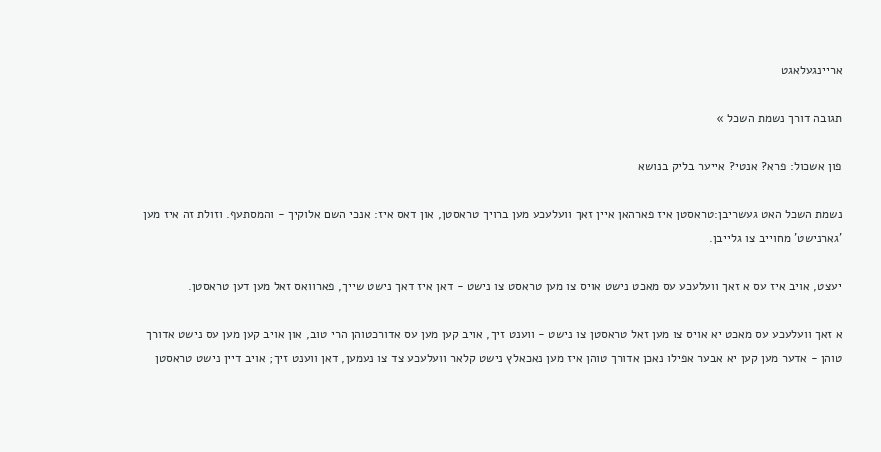אריינגעלאגט

תגובה דורך נשמת השכל »

פון אשכול: פרא? אנטי? אייער בליק בנושא

נשמת השכל האט געשריבן:טראסטן איז פארהאן איין זאך וועלעכע מען ברויך טראסטן, און דאס איז: אנכי השם אלוקיך - והמסתעף. וזולת זה איז מען 'גארנישט' מחוייב צו גלייבן.

יעצט, אויב איז עס א זאך וועלעכע עס מאכט נישט אויס צו מען טראסט צו נישט - דאן איז דאך נישט שייך, פארוואס זאל מען דען טראסטן.

א זאך וועלעכע עס מאכט יא אויס צו מען זאל טראסטן צו נישט - ווענט זיך, אויב קען מען עס אדורכטוהן הרי טוב, און אויב קען מען עס נישט אדורך טוהן - אדער מען קען יא אבער אפילו נאכן אדורך טוהן איז מען נאכאלץ נישט קלאר וועלעכע צד צו נעמען, דאן ווענט זיך; אויב דיין נישט טראסטן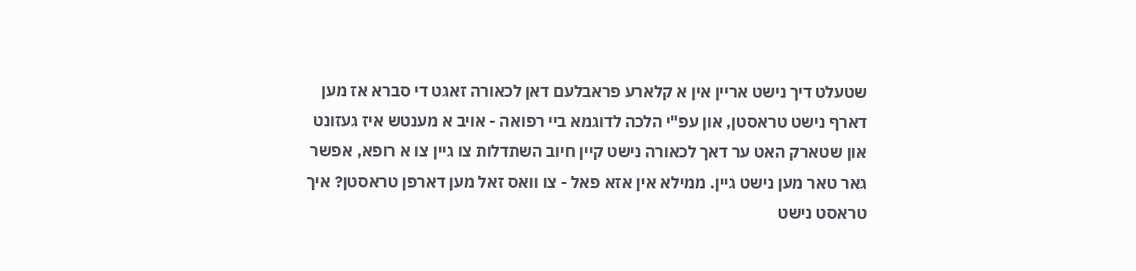שטעלט דיך נישט אריין אין א קלארע פראבלעם דאן לכאורה זאגט די סברא אז מען דארף נישט טראסטן, און עפ"י הלכה לדוגמא ביי רפואה - אויב א מענטש איז געזונט און שטארק האט ער דאך לכאורה נישט קיין חיוב השתדלות צו גיין צו א רופא, אפשר גאר טאר מען נישט גיין. ממילא אין אזא פאל - צו וואס זאל מען דארפן טראסטן? איך טראסט נישט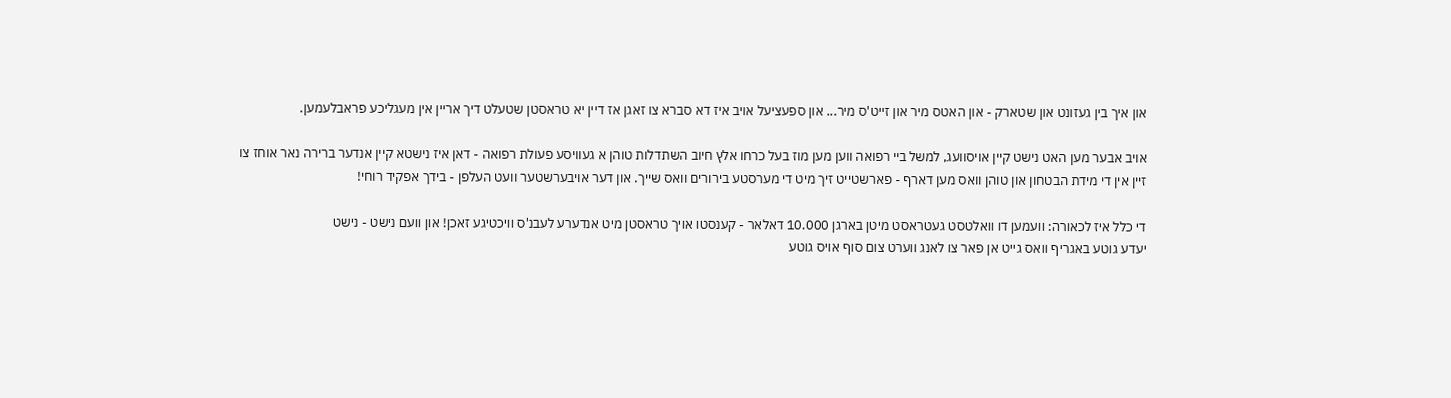און איך בין געזונט און שטארק - און האטס מיר און זייט'ס מיר... און ספעציעל אויב איז דא סברא צו זאגן אז דיין יא טראסטן שטעלט דיך אריין אין מעגליכע פראבלעמען.

אויב אבער מען האט נישט קיין אויסוועג, למשל ביי רפואה ווען מען מוז בעל כרחו אלץ חיוב השתדלות טוהן א געוויסע פעולת רפואה - דאן איז נישטא קיין אנדער ברירה נאר אוחז צו זיין אין די מידת הבטחון און טוהן וואס מען דארף - פארשטייט זיך מיט די מערסטע בירורים וואס שייך. און דער אויבערשטער וועט העלפן - בידך אפקיד רוחי!

די כלל איז לכאורה: וועמען דו וואלטסט געטראסט מיטן בארגן 10.000 דאלאר - קענסטו אויך טראסטן מיט אנדערע לעבנ'ס וויכטיגע זאכן! און וועם נישט - נישט
יעדע גוטע באגריף וואס גייט אן פאר צו לאנג ווערט צום סוף אויס גוטע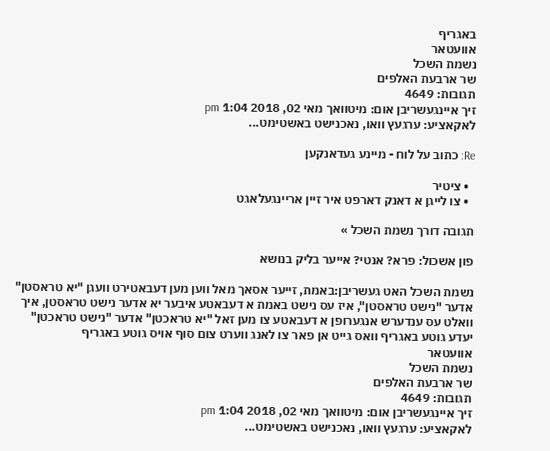באגריף
אוועטאר
נשמת השכל
שר ארבעת האלפים
תגובות: 4649
זיך איינגעשריבן אום: מיטוואך מאי 02, 2018 1:04 pm
לאקאציע: ערגעץ וואו, נאכנישט באשטימט...

Re: כתוב על לוח - מיינע געדאנקען

  • ציטיר
  • צו לייגן א דאנק דארפט איר זיין אריינגעלאגט

תגובה דורך נשמת השכל »

פון אשכול: פרא? אנטי? אייער בליק בנושא

נשמת השכל האט געשריבן:באמת, זייער אסאך מאל ווען מען דעבאטירט וועגן "יא טראסטן" אדער "נישט טראסטן", איז עס נישט באמת א דעבאטע איבער יא אדער נישט טראסטן, איך וואלט עס ענדערש אנגערופן א דעבאטע צו מען זאל "יא טראכטן" אדער "נישט טראכטן"
יעדע גוטע באגריף וואס גייט אן פאר צו לאנג ווערט צום סוף אויס גוטע באגריף
אוועטאר
נשמת השכל
שר ארבעת האלפים
תגובות: 4649
זיך איינגעשריבן אום: מיטוואך מאי 02, 2018 1:04 pm
לאקאציע: ערגעץ וואו, נאכנישט באשטימט...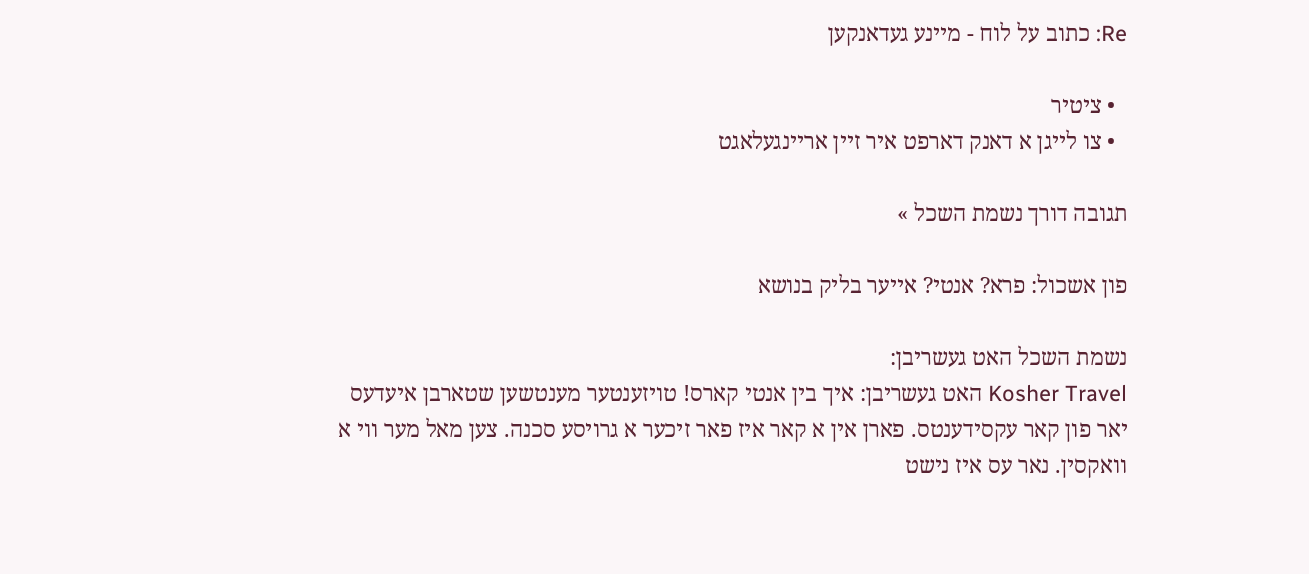Re: כתוב על לוח - מיינע געדאנקען

  • ציטיר
  • צו לייגן א דאנק דארפט איר זיין אריינגעלאגט

תגובה דורך נשמת השכל »

פון אשכול: פרא? אנטי? אייער בליק בנושא

נשמת השכל האט געשריבן:
Kosher Travel האט געשריבן: איך בין אנטי קארס! טויזענטער מענטשען שטארבן איעדעס יאר פון קאר עקסידענטס. פארן אין א קאר איז פאר זיכער א גרויסע סכנה. צען מאל מער ווי א וואקסין. נאר עס איז נישט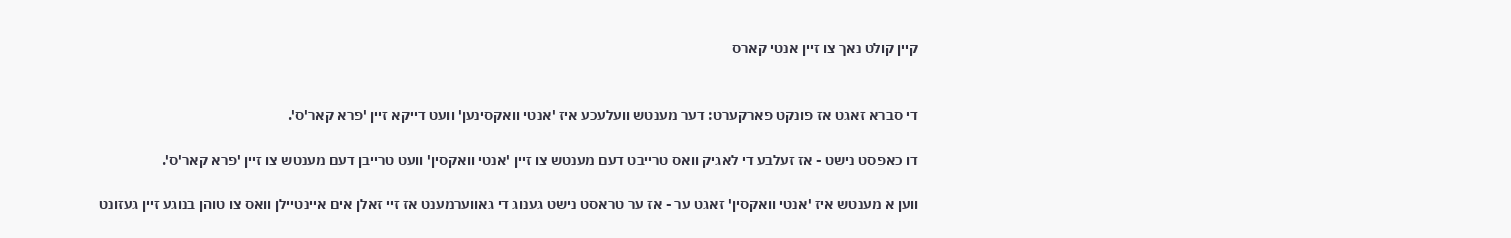קיין קולט נאך צו זיין אנטי קארס


די סברא זאגט אז פונקט פארקערט: דער מענטש וועלעכע איז 'אנטי וואקסינען' וועט דייקא זיין 'פרא קאר'ס'.

דו כאפסט נישט - אז זעלבע די לאגיק וואס טרייבט דעם מענטש צו זיין 'אנטי וואקסין' וועט טרייבן דעם מענטש צו זיין 'פרא קאר'ס'.

ווען א מענטש איז 'אנטי וואקסין' זאגט ער - אז ער טראסט נישט גענוג די גאווערמענט אז זיי זאלן אים איינטיילן וואס צו טוהן בנוגע זיין געזונט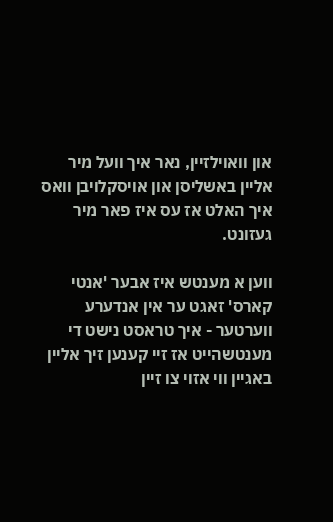און וואוילזיין, נאר איך וועל מיר אליין באשליסן און אויסקלויבן וואס איך האלט אז עס איז פאר מיר געזונט.

ווען א מענטש איז אבער 'אנטי קארס' זאגט ער אין אנדערע ווערטער - איך טראסט נישט די מענטשהייט אז זיי קענען זיך אליין באגיין ווי אזוי צו זיין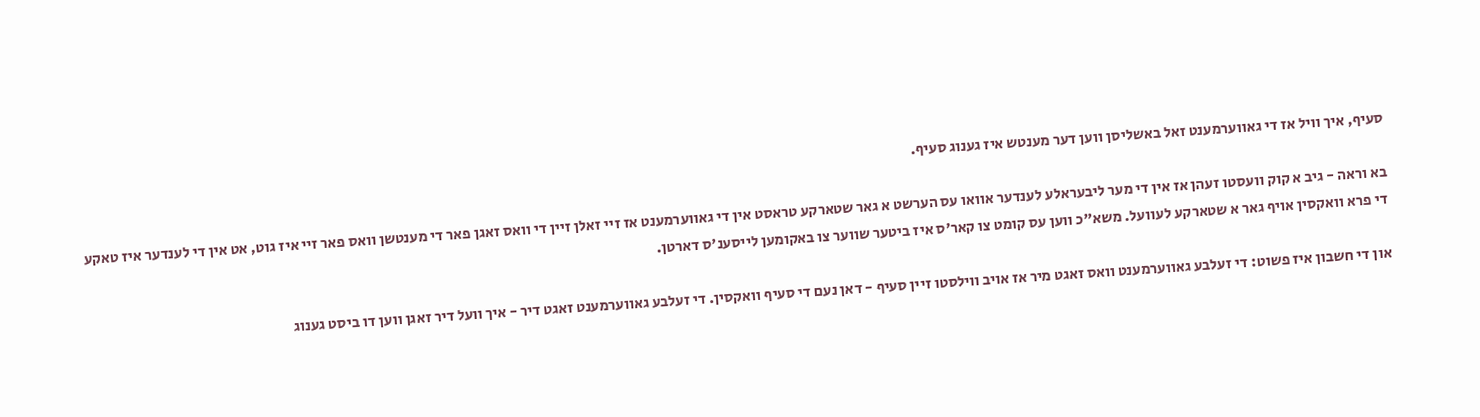סעיף, איך וויל אז די גאווערמענט זאל באשליסן ווען דער מענטש איז גענוג סעיף.

בא וראה - גיב א קוק וועסטו זעהן אז אין די מער ליבעראלע לענדער אוואו עס הערשט א גאר שטארקע טראסט אין די גאווערמענט אז זיי זאלן זיין די וואס זאגן פאר די מענטשן וואס פאר זיי איז גוט, אט אין די לענדער איז טאקע די פרא וואקסין אויף גאר א שטארקע לעוועל. משא"כ ווען עס קומט צו קאר'ס איז ביטער שווער צו באקומען לייסענ'ס דארטן.

און די חשבון איז פשוט: די זעלבע גאווערמענט וואס זאגט מיר אז אויב ווילסטו זיין סעיף - דאן נעם די סעיף וואקסין. די זעלבע גאווערמענט זאגט דיר - איך וועל דיר זאגן ווען דו ביסט גענוג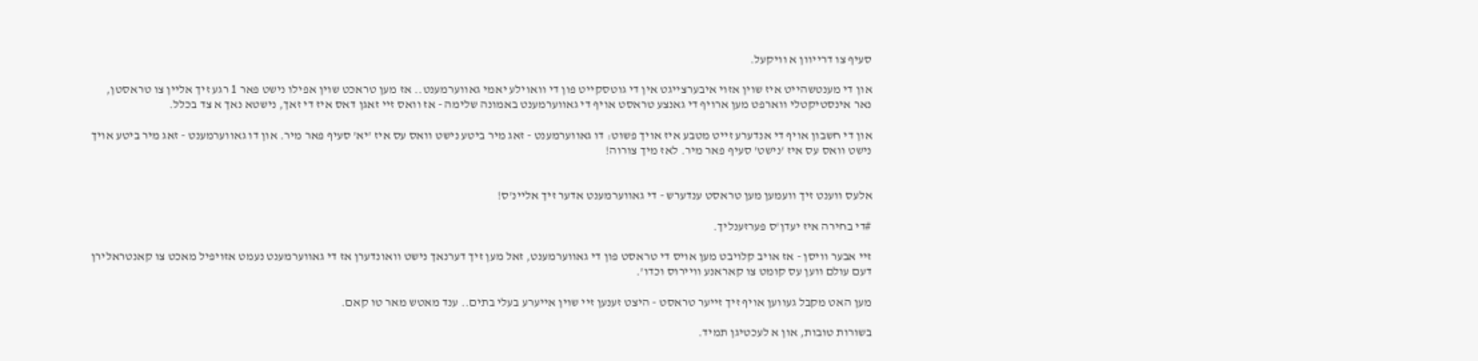סעיף צו דרייוון א וויקעל.

און די מענטשהייט איז שוין אזוי איבערצייגט אין די גוטסקייט פון די וואוילע יאמי גאווערמענט.. אז מען טראכט שוין אפילו נישט פאר 1 רגע זיך אליין צו טראסטן, נאר אינסטיקטלי ווארפט מען ארויף די גאנצע טראסט אויף די גאווערמענט באמונה שלימה - אז וואס זיי זאגן דאס איז די זאך, נישטא נאך א צד בכלל.

און די חשבון אויף די אנדערע זייט מטבע איז אויך פשוט: דו גאווערמענט - זאג מיר ביטע נישט וואס עס איז 'יא' סעיף פאר מיר. און דו גאווערמענט - זאג מיר ביטע אויך נישט וואס עס איז 'נישט' סעיף פאר מיר. לאז מיך צורוה!


אלעס ווענט זיך וועמען מען טראסט ענדערש - די גאווערמענט אדער זיך אליינ'ס!

#די בחירה איז יעדן'ס פערזענליך.

זיי אבער וויסן - אז אויב קלויבט מען אויס די טראסט פון די גאווערמענט, זאל מען זיך דערנאך נישט וואונדערן אז די גאווערמענט נעמט אזויפיל מאכט צו קאנטראלירן דעם עולם ווען עס קומט צו קאראנע וויירוס וכדו'.

מען האט מקבל געווען אויף זיך זייער טראסט - היצט זענען זיי שוין אייערע בעלי בתים.. ענד מאטש מאר טו קאם.

בשורות טובות, און א לעכטיגן תמיד.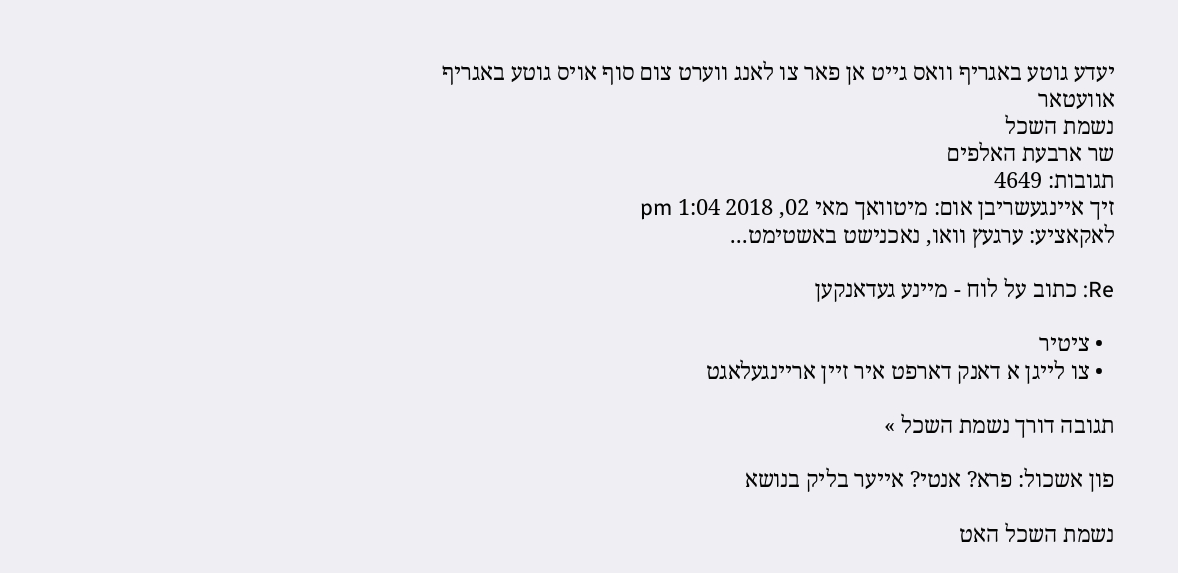יעדע גוטע באגריף וואס גייט אן פאר צו לאנג ווערט צום סוף אויס גוטע באגריף
אוועטאר
נשמת השכל
שר ארבעת האלפים
תגובות: 4649
זיך איינגעשריבן אום: מיטוואך מאי 02, 2018 1:04 pm
לאקאציע: ערגעץ וואו, נאכנישט באשטימט...

Re: כתוב על לוח - מיינע געדאנקען

  • ציטיר
  • צו לייגן א דאנק דארפט איר זיין אריינגעלאגט

תגובה דורך נשמת השכל »

פון אשכול: פרא? אנטי? אייער בליק בנושא

נשמת השכל האט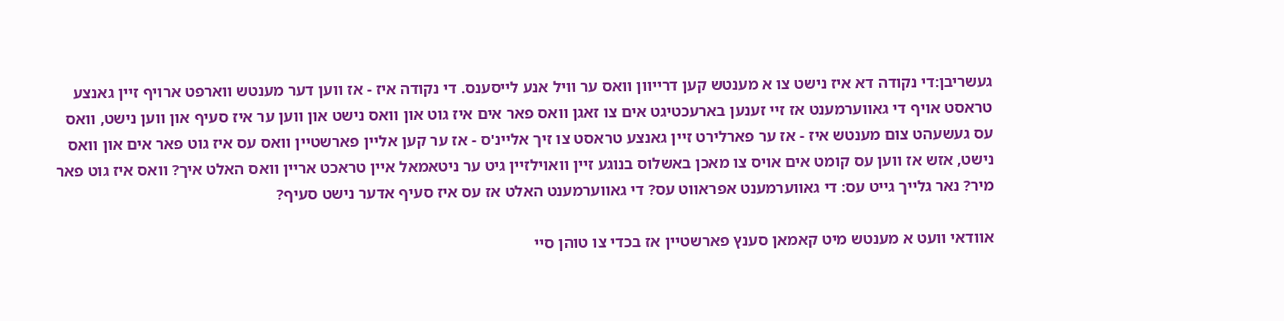געשריבן:די נקודה דא איז נישט צו א מענטש קען דרייוון וואס ער וויל אנע לייסענס. די נקודה איז - אז ווען דער מענטש ווארפט ארויף זיין גאנצע טראסט אויף די גאווערמענט אז זיי זענען בארעכטיגט אים צו זאגן וואס פאר אים איז גוט און וואס נישט און ווען ער איז סעיף און ווען נישט, וואס עס געשעהט צום מענטש איז - אז ער פארלירט זיין גאנצע טראסט צו זיך אליינ'ס - אז ער קען אליין פארשטיין וואס עס איז גוט פאר אים און וואס נישט, אזש אז ווען עס קומט אים אויס צו מאכן באשלוס בנוגע זיין וואוילזיין גיט ער ניטאמאל איין טראכט אריין וואס האלט איך? וואס איז גוט פאר מיר? נאר גלייך גייט עס: די גאווערמענט אפראווט עס? די גאווערמענט האלט אז עס איז סעיף אדער נישט סעיף?

אוודאי וועט א מענטש מיט קאמאן סענץ פארשטיין אז בכדי צו טוהן סיי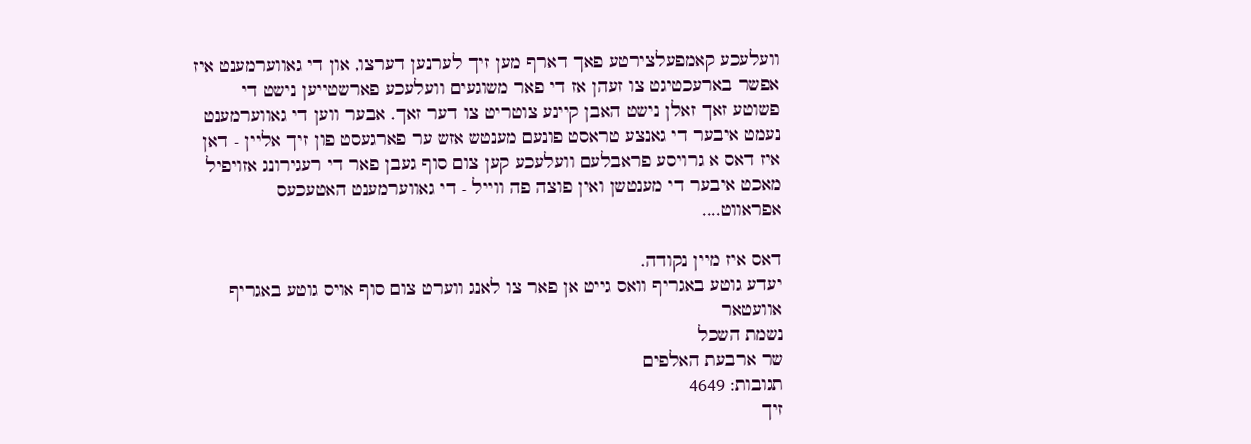וועלעכע קאמפעלצירטע פאך דארף מען זיך לערנען דערצו, און די גאווערמענט איז אפשר בארעכטיגט צו זעהן אז די פאר משוגעים וועלעכע פארשטייען נישט די פשוטע זאך זאלן נישט האבן קיינע צוטריט צו דער זאך. אבער ווען די גאווערמענט נעמט איבער די גאנצע טראסט פונעם מענטש אזש ער פארגעסט פון זיך אליין - דאן איז דאס א גרויסע פראבלעם וועלעכע קען צום סוף געבן פאר די רעגירונג אזויפיל מאכט איבער די מענטשן ואין פוצה פה ווייל - די גאווערמענט האטעכעס אפראווט....

דאס איז מיין נקודה.
יעדע גוטע באגריף וואס גייט אן פאר צו לאנג ווערט צום סוף אויס גוטע באגריף
אוועטאר
נשמת השכל
שר ארבעת האלפים
תגובות: 4649
זיך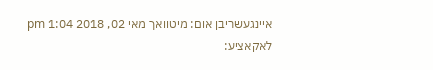איינגעשריבן אום: מיטוואך מאי 02, 2018 1:04 pm
לאקאציע: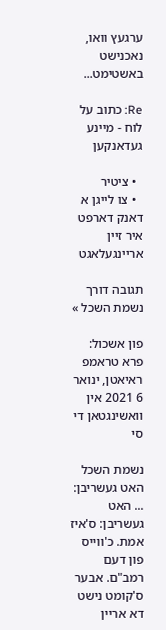ערגעץ וואו, נאכנישט באשטימט...

Re: כתוב על לוח - מיינע געדאנקען

  • ציטיר
  • צו לייגן א דאנק דארפט איר זיין אריינגעלאגט

תגובה דורך נשמת השכל »

פון אשכול: פרא טראמפ ראיאטן, ינואר 6 2021 אין וואשינגטאן די סי

נשמת השכל האט געשריבן:
... האט געשריבן: ס'איז אמת. כ'ווייס פון דעם רמב"ם. אבער ס'קומט נישט דא אריין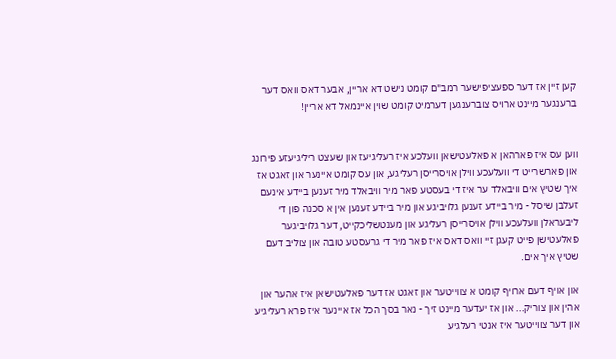קען זיין אז דער ספעציפישער רמב"ם קומט נישט דא אריין, אבער דאס וואס דער ברענגער מיינט ארויס צוברענגען דערמיט קומט שוין איינמאל דא אריין!


ווען עס איז פארהאן א פאלעטישאן וועלכע איז רעליגיעז און שעצט ריליגיעזע פירונג און פארשרייט די וועלעכע ווילן אויסרייסן רעליגע, און עס קומט איינער און זאגט אז איך שטיץ אים וויבאלד ער איז די בעסטע פאר מיר וויבאלד מיר זענען ביידע אינעם זעלבן שיסל - מיר ביידע זענען גלויביגע און מיר ביידע זענען אין א סכנה פון די ליבעראלן וועלעכע ווילן אויסרייסן רעליגע און מענטשליכקייט, דער גלויביגער פאלעטישן פייט קעגן זיי וואס דאס איז פאר מיר די גרעסטע טובה און צוליב דעם שטיץ איך אים.

און אויף דעם ארויף קומט א צווייטער און זאגט אז דער פאלעטישאן איז אהער און אהין און צוריק... און אז יעדער מיינט זיך - נאר בסך הכל אז איינער איז פרא רעליגיע און דער צווייטער איז אנטי רעלגיע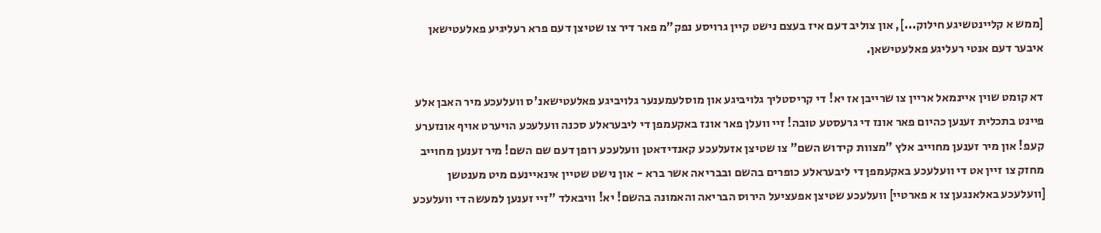[ממש א קליינטשיגע חילוק...], און צוליב דעם איז בעצם נישט קיין גרויסע נפק"מ פאר דיר צו שטיצן דעם פרא רעליגיע פאלעטישאן איבער דעם אנטי רעליגע פאלעטישאן.

דא קומט שוין איינמאל אריין צו שרייבן אז יא! די קריסטליך גלויביגע און מוסלעמענער גלויביגע פאלעטישאנ'ס וועלעכע מיר האבן אלע פיינט בתכלית זענען כהיום פאר אונז די גרעסטע טובה! זיי וועלן פאר אונז באקעמפן די ליבעראלע סכנה וועלעכע הויערט אויף אונזערע קעפ! און מיר זענען מחוייב אלץ "מצוות קידוש השם" צו שטיצן אזעלעכע קאנדידאטן וועלעכע רופן דעם שם השם! מיר זענען מחוייב מחזק צו זיין אט די וועלעכע באקעמפן די ליבעראלע כופרים בהשם ובבריאה אשר ברא - און נישט שטיין אינאיינעם מיט מענטשן [וועלעכע באלאנגען צו א פארטיי] וועלעכע שטיצן אפעציעל הירוס הבריאה והאמונה בהשם! יא! וויבאלד "זיי זענען למעשה די וועלעכע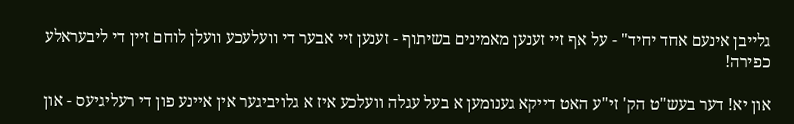גלייבן אינעם אחד יחיד" - על אף זיי זענען מאמינים בשיתוף - זענען זיי אבער די וועלעכע וועלן לוחם זיין די ליבעראלע כפירה!

און יא! דער בעש"ט הק' זי"ע האט דייקא גענומען א בעל עגלה וועלכע איז א גלויביגער אין איינע פון די רעליגיעס - און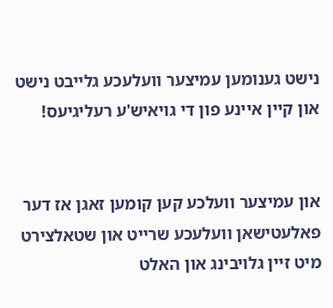נישט גענומען עמיצער וועלעכע גלייבט נישט און קיין איינע פון די גויאיש'ע רעליגיעס!


און עמיצער וועלכע קען קומען זאגן אז דער פאלעטישאן וועלעכע שרייט און שטאלצירט מיט זיין גלויבינג און האלט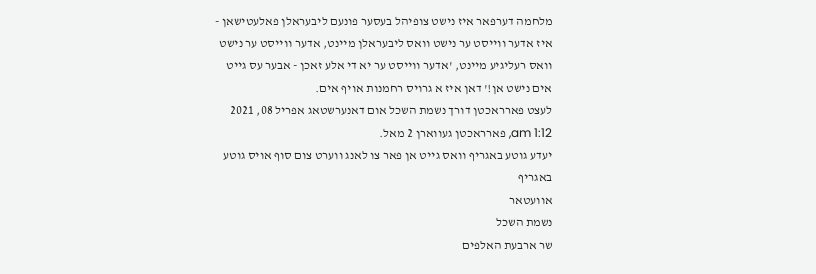מלחמה דערפאר איז נישט צופיהל בעסער פונעם ליבעראלן פאלעטישאן - איז אדער ווייסט ער נישט וואס ליבעראלן מיינט, אדער ווייסט ער נישט וואס רעליגיע מיינט, 'אדער ווייסט ער יא די אלע זאכן - אבער עס גייט אים נישט אן!' דאן איז א גרויס רחמנות אויף אים.
לעצט פארראכטן דורך נשמת השכל אום דאנערשטאג אפריל 08, 2021 1:12 am, פארראכטן געווארן 2 מאל.
יעדע גוטע באגריף וואס גייט אן פאר צו לאנג ווערט צום סוף אויס גוטע באגריף
אוועטאר
נשמת השכל
שר ארבעת האלפים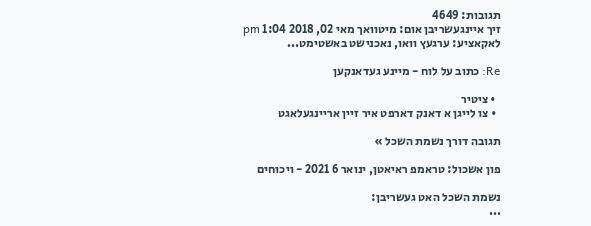תגובות: 4649
זיך איינגעשריבן אום: מיטוואך מאי 02, 2018 1:04 pm
לאקאציע: ערגעץ וואו, נאכנישט באשטימט...

Re: כתוב על לוח - מיינע געדאנקען

  • ציטיר
  • צו לייגן א דאנק דארפט איר זיין אריינגעלאגט

תגובה דורך נשמת השכל »

פון אשכול: טראמפ ראיאטן, ינואר 6 2021 - ויכוחים

נשמת השכל האט געשריבן:
...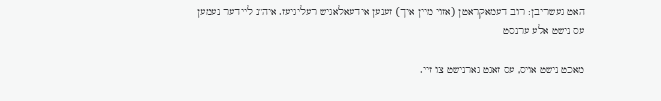האט געשריבן: רוב דעמאקראטן (אזוי מיין איך) זענען אידעאלאגיש רעליגיעז. איה"נ ליידער נעמען עס נישט אלע ערנסט

מאכט נישט אויס, עס זאגט גארנישט צו זיי.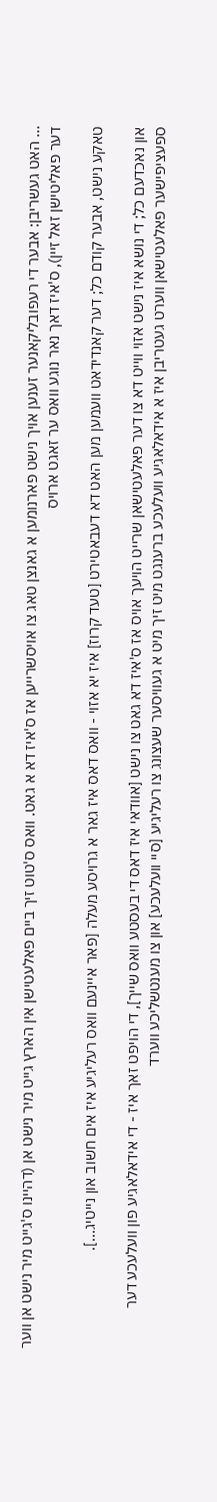... האט געשריבן: אבער די רעפובליקאנער זענען אויך נישט פארנומען א גאנצן טאג צו אויסשרייען אז ס'איז דא א גאט. וואס ס'טוט זיך ביים פאלעטישן אין הארץ גייט מיר נישט אן (דהיינו ס'גייט מיר נישט אן ווער דער פאליטישן זאל זיין), ס'איז דאך נאר נוגע וואס ער זאגט ארויס

טאקע נישט, אבער קודם כל; דער קאנדידאט וועמען מען האט דא דעבאטירט [טעד קרוז] איז יא אזוי - וואס דאס איז גאר א גרויסע מעלה [פאר איינעם וואס רעליגיע איז אים חשוב און נייטיג...].

און נאכדעם כל; די נושא איז נישט אזוי ווייט דא צו דער פאלעטישאן שרייט הויעך אויס אז ס'איז דא גאט צו נישט [אוודאי איז דאס די בעסטע וואס שייך], די הויפט זאך איז - די אידאלאגיע פון וועלעכע דער ספעציפישער פאלעטישאן ווערט געטריבן איז א אידאלאגיע וועלעכע ברענגט מיט זיך מיט א געוויסער שעצונג צו רעליגיע [סיי וועלעכע] און צו מענטשליכע ווערד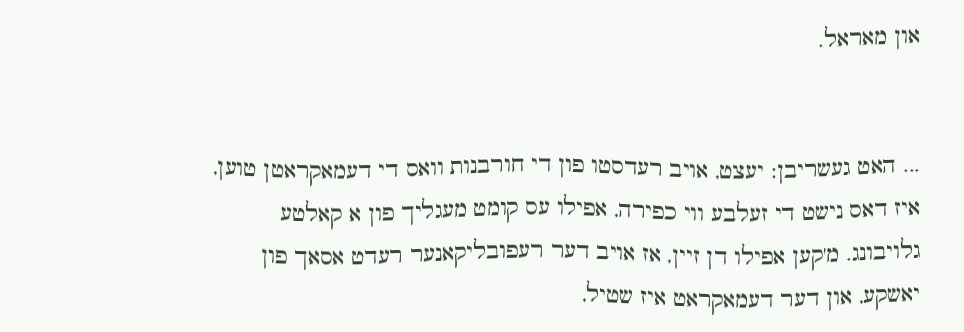און מאראל.


... האט געשריבן: יעצט, אויב רעדסטו פון די חורבנות וואס די דעמאקראטן טוען, איז דאס נישט די זעלבע ווי כפירה, אפילו עס קומט מעגליך פון א קאלטע גלויבונג. מ'קען אפילו דן זיין, אז אויב דער רעפובליקאנער רעדט אסאך פון יאשקע, און דער דעמאקראט איז שטיל,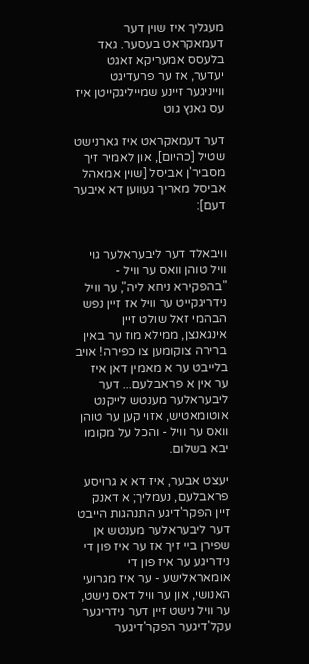מעגליך איז שוין דער דעמאקראט בעסער. גאד בלעסס אמעריקא זאגט יעדער, אז ער פרעדיגט ווייניגער זיינע שמייליגקייטן איז עס גאנץ גוט

דער דעמאקראט איז גארנישט שטיל [כהיום], און לאמיר זיך מסביר'ן אביסל [שוין אמאהל אביסל מאריך געווען דא איבער דעם]:


וויבאלד דער ליבעראלער גוי וויל טוהן וואס ער וויל - "בהפקירא ניחא ליה", ער וויל נידריגקייט ער וויל אז זיין נפש הבהמי זאל שולט זיין אינגאנצן, ממילא מוז ער באין ברירה צוקומען צו כפירה! אויב בלייבט ער א מאמין דאן איז ער אין א פראבלעם... דער ליבעראלער מענטש לייקנט אוטומאטיש, אזוי קען ער טוהן וואס ער וויל - והכל על מקומו יבא בשלום.

יעצט אבער, איז דא א גרויסע פראבלעם, נעמליך; א דאנק זיין הפקר'דיגע התנהגות הייבט דער ליבעראלער מענטש אן שפירן ביי זיך אז ער איז פון די נידריגע ער איז פון די אומאראלישע - ער איז מגרועי האנושי, און ער וויל דאס נישט, ער וויל נישט זיין דער נידריגער עקל'דיגער הפקר'דיגער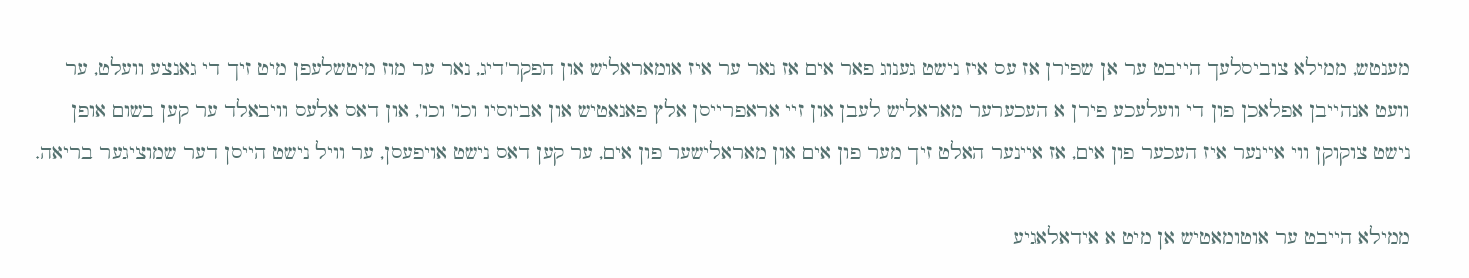מענטש, ממילא צוביסלעך הייבט ער אן שפירן אז עס איז נישט גענוג פאר אים אז נאר ער איז אומאראליש און הפקר'דיג, נאר ער מוז מיטשלעפן מיט זיך די גאנצע וועלט, ער וועט אנהייבן אפלאכן פון די וועלעכע פירן א העכערער מאראליש לעבן און זיי אראפרייסן אלץ פאנאטיש און אביוסיו וכו' וכו', און דאס אלעס וויבאלד ער קען בשום אופן נישט צוקוקן ווי איינער איז העכער פון אים, אז איינער האלט זיך מער פון אים און מאראלישער פון אים, ער קען דאס נישט אויפעסן, ער וויל נישט הייסן דער שמוציגער בריאה.

ממילא הייבט ער אוטומאטיש אן מיט א אידאלאגיע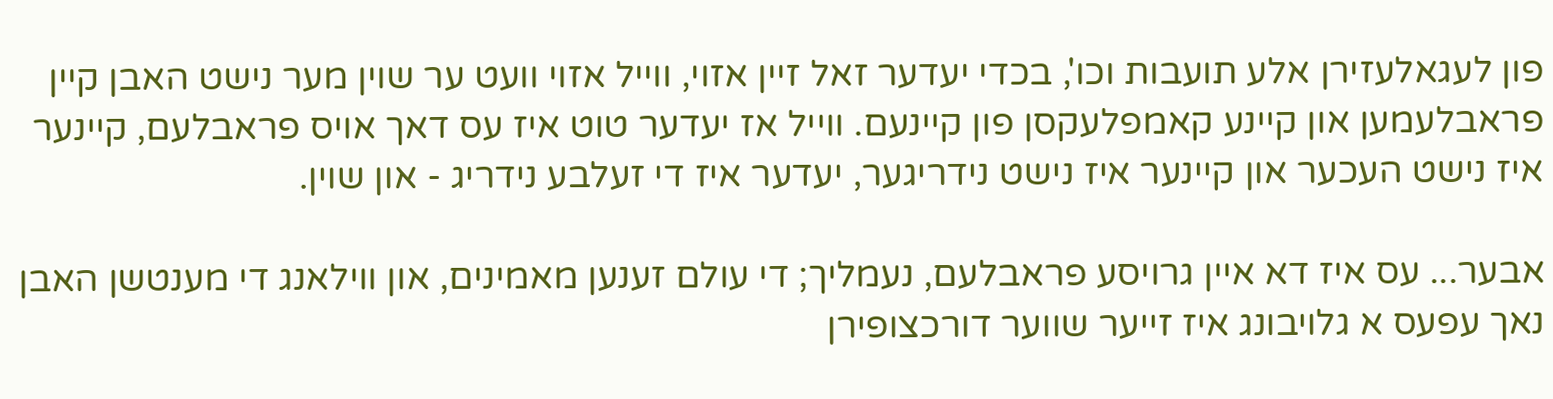פון לעגאלעזירן אלע תועבות וכו', בכדי יעדער זאל זיין אזוי, ווייל אזוי וועט ער שוין מער נישט האבן קיין פראבלעמען און קיינע קאמפלעקסן פון קיינעם. ווייל אז יעדער טוט איז עס דאך אויס פראבלעם, קיינער איז נישט העכער און קיינער איז נישט נידריגער, יעדער איז די זעלבע נידריג - און שוין.

אבער... עס איז דא איין גרויסע פראבלעם, נעמליך; די עולם זענען מאמינים, און ווילאנג די מענטשן האבן נאך עפעס א גלויבונג איז זייער שווער דורכצופירן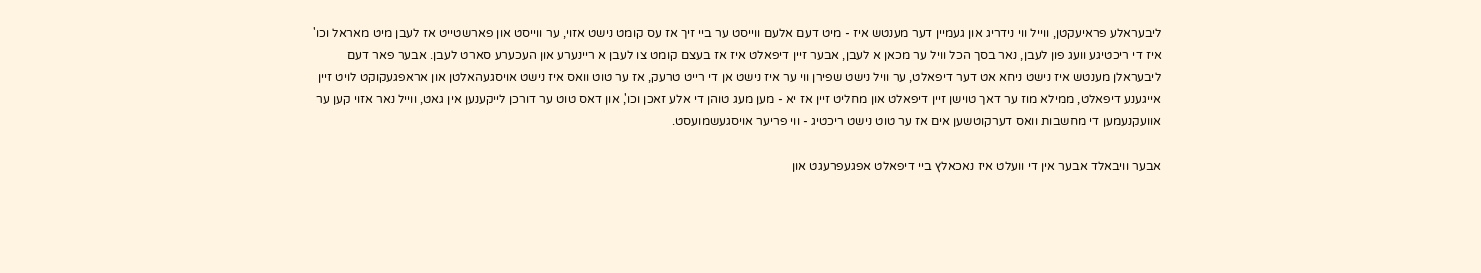ליבעראלע פראיעקטן, ווייל ווי נידריג און געמיין דער מענטש איז - מיט דעם אלעם ווייסט ער ביי זיך אז עס קומט נישט אזוי, ער ווייסט און פארשטייט אז לעבן מיט מאראל וכו' איז די ריכטיגע וועג פון לעבן, נאר בסך הכל וויל ער מכאן א לעבן, אבער זיין דיפאלט איז אז בעצם קומט צו לעבן א ריינערע און העכערע סארט לעבן. אבער פאר דעם ליבעראלן מענטש איז נישט ניחא אט דער דיפאלט, ער וויל נישט שפירן ווי ער איז נישט אן די רייט טרעק, אז ער טוט וואס איז נישט אויסגעהאלטן און אראפגעקוקט לויט זיין אייגענע דיפאלט, ממילא מוז ער דאך טוישן זיין דיפאלט און מחליט זיין אז יא - מען מעג טוהן די אלע זאכן וכו', און דאס טוט ער דורכן לייקענען אין גאט, ווייל נאר אזוי קען ער אוועקנעמען די מחשבות וואס דערקוטשען אים אז ער טוט נישט ריכטיג - ווי פריער אויסגעשמועסט.

אבער וויבאלד אבער אין די וועלט איז נאכאלץ ביי דיפאלט אפגעפרעגט און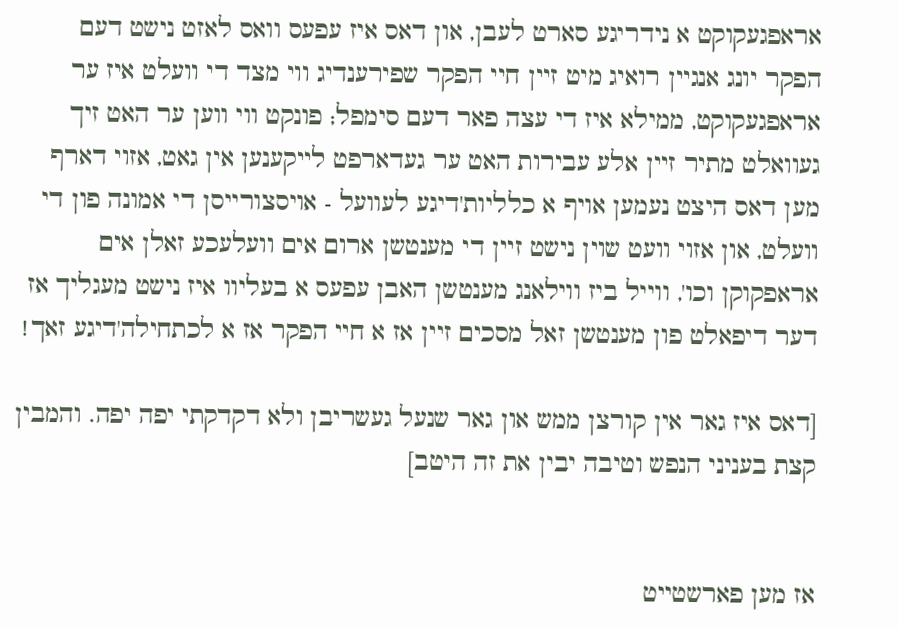אראפגעקוקט א נידריגע סארט לעבן, און דאס איז עפעס וואס לאזט נישט דעם הפקר יונג אנגיין רואיג מיט זיין חיי הפקר שפירענדיג ווי מצד די וועלט איז ער אראפגעקוקט, ממילא איז די עצה פאר דעם סימפל; פונקט ווי ווען ער האט זיך געוואלט מתיר זיין אלע עבירות האט ער געדארפט לייקענען אין גאט, אזוי דארף מען דאס היצט נעמען אויף א כלליות'דיגע לעוועל - אויסצורייסן די אמונה פון די וועלט, און אזוי וועט שוין נישט זיין די מענטשן ארום אים וועלעכע זאלן אים אראפקוקן וכו', ווייל ביז ווילאנג מענטשן האבן עפעס א בעליוו איז נישט מעגליך אז דער דיפאלט פון מענטשן זאל מסכים זיין אז א חיי הפקר אז א לכתחילה'דיגע זאך!

[דאס איז גאר אין קורצן ממש און גאר שנעל געשריבן ולא דקדקתי יפה יפה. והמבין קצת בעניני הנפש וטיבה יבין את זה היטב]


אז מען פארשטייט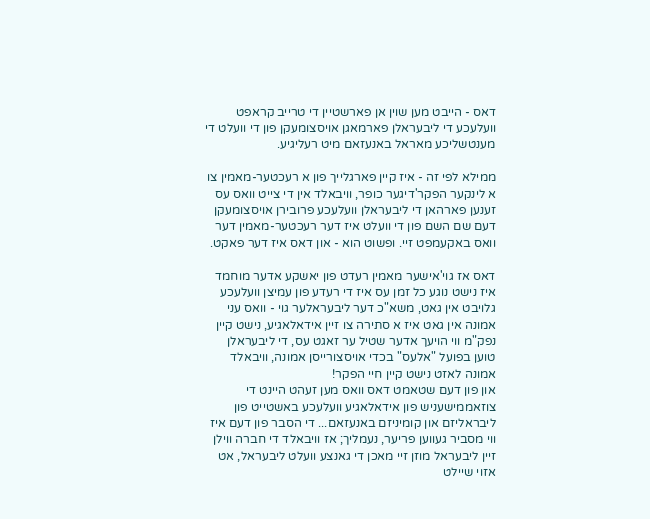דאס - הייבט מען שוין אן פארשטיין די טרייב קראפט וועלעכע די ליבעראלן פארמאגן אויסצומעקן פון די וועלט די מענטשליכע מאראל באנעזאם מיט רעליגיע.

ממילא לפי זה - איז קיין פארגלייך פון א רעכטער-מאמין צו א לינקער הפקר'דיגער כופר, וויבאלד אין די צייט וואס עס זענען פארהאן די ליבעראלן וועלעכע פרובירן אויסצומעקן דעם שם השם פון די וועלט איז דער רעכטער-מאמין דער וואס באקעמפט זיי. ופשוט הוא - און דאס איז דער פאקט.

דאס אז גוי'אישער מאמין רעדט פון יאשקע אדער מוחמד איז נישט נוגע כל זמן עס איז די רעדע פון עמיצן וועלעכע גלויבט אין גאט, משא"כ דער ליבעראלער גוי - וואס עני אמונה אין גאט איז א סתירה צו זיין אידאלאגיע, נישט קיין נפק"מ ווי הויעך אדער שטיל ער זאגט עס, די ליבעראלן טוען בפועל "אלעס" בכדי אויסצורייסן אמונה, וויבאלד אמונה לאזט נישט קיין חיי הפקר!
און פון דעם שטאמט דאס וואס מען זעהט היינט די צוזאממישעניש פון אידאלאגיע וועלעכע באשטייט פון ליבראליזם און קומיניזם באנעזאם... די הסבר פון דעם איז ווי מסביר געווען פריער, נעמליך; אז וויבאלד די חברה ווילן זיין ליבעראל מוזן זיי מאכן די גאנצע וועלט ליבעראל, אט אזוי שיילט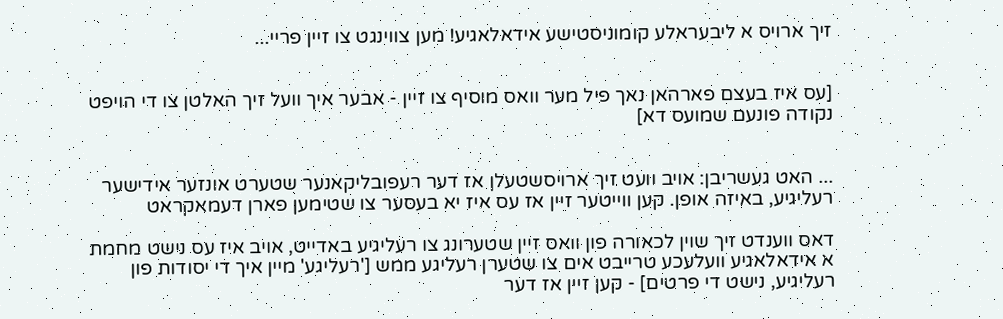זיך ארויס א ליבעראלע קומוניסטישע אידאלאגיע! מען צווינגט צו זיין פריי...


[עס איז בעצם פארהאן נאך פיל מער וואס מוסיף צו זיין - אבער איך וועל זיך האלטן צו די הויפט נקודה פונעם שמועס דא]


... האט געשריבן: אויב וועט זיך ארויסשטעלן אז דער רעפובליקאנער שטערט אונזער אידישער רעליגיע, באיזה אופן. קען ווייטער זיין אז עס איז יא בעסער צו שטימען פארן דעמאקראט

דאס ווענדט זיך שוין לכאורה פון וואס זיין שטערונג צו רעליגיע באדייט, אויב איז עס נישט מחמת א אידאלאגיע וועלעכע טרייבט אים צו שטערן רעליגע ממש ['רעליגע' מיין איך די יסודות פון רעליגיע, נישט די פרטים] - קען זיין אז דער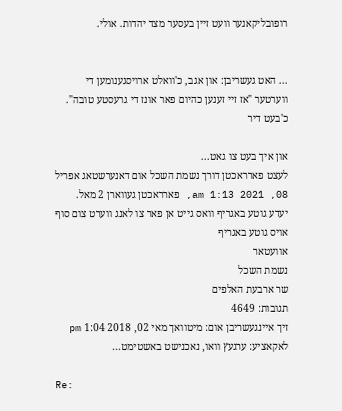רופובליקאנער וועט זיין בעסער מצד יהדות. אולי.


... האט געשריבן: און אגב, כ'וואלט ארויסגענומען די ווערטער "אז זיי זענען כהיום פאר אונז די גרעסטע טובה". כ'בעט דיר

און איך בעט צו גאט...
לעצט פארראכטן דורך נשמת השכל אום דאנערשטאג אפריל 08, 2021 1:13 am, פארראכטן געווארן 2 מאל.
יעדע גוטע באגריף וואס גייט אן פאר צו לאנג ווערט צום סוף אויס גוטע באגריף
אוועטאר
נשמת השכל
שר ארבעת האלפים
תגובות: 4649
זיך איינגעשריבן אום: מיטוואך מאי 02, 2018 1:04 pm
לאקאציע: ערגעץ וואו, נאכנישט באשטימט...

Re: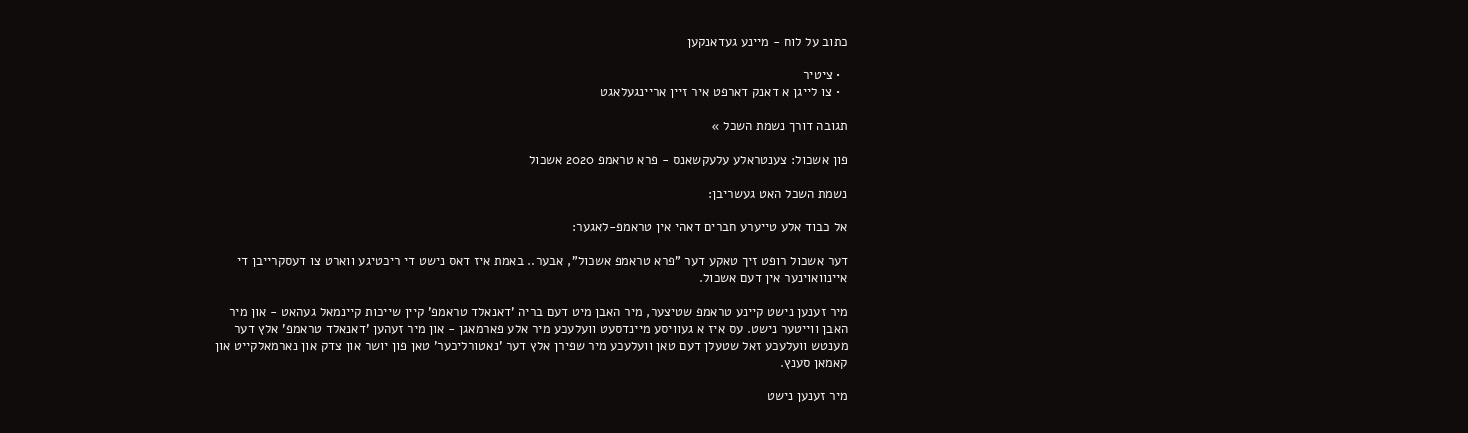כתוב על לוח - מיינע געדאנקען

  • ציטיר
  • צו לייגן א דאנק דארפט איר זיין אריינגעלאגט

תגובה דורך נשמת השכל »

פון אשכול: צענטראלע עלעקשאנס - פרא טראמפ 2020 אשכול

נשמת השכל האט געשריבן:

אל כבוד אלע טייערע חברים דאהי אין טראמפ-לאגער:

דער אשכול רופט זיך טאקע דער "פרא טראמפ אשכול", אבער.. באמת איז דאס נישט די ריכטיגע ווארט צו דעסקרייבן די איינוואוינער אין דעם אשכול.

מיר זענען נישט קיינע טראמפ שטיצער, מיר האבן מיט דעם בריה 'דאנאלד טראמפ' קיין שייכות קיינמאל געהאט - און מיר האבן ווייטער נישט. עס איז א געוויסע מיינדסעט וועלעכע מיר אלע פארמאגן - און מיר זעהען 'דאנאלד טראמפ' אלץ דער מענטש וועלעכע זאל שטעלן דעם טאן וועלעכע מיר שפירן אלץ דער 'נאטורליכער' טאן פון יושר און צדק און נארמאלקייט און קאמאן סענץ.

מיר זענען נישט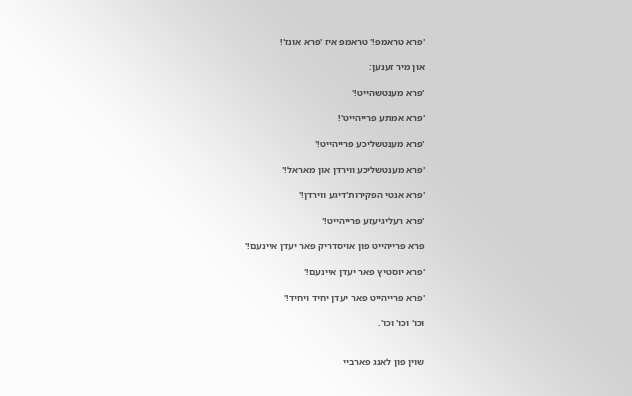'פרא טראמפ!' טראמפ איז 'פרא אונז'!

און מיר זענען:

'פרא מענטשהייט!'

'פרא אמתע פרייהייט'!

'פרא מענטשליכע פרייהייט!'

'פרא מענטשליכע ווירדן און מאראל!'

'פרא אנטי הפקירות'דיגע ווירדן!'

'פרא רעליגיעזע פרייהייט!'

פרא פרייהייט פון אויסדריק פאר יעדן איינעם!'

'פרא יוסטיץ פאר יעדן איינעם!'

'פרא פרייהייט פאר יעדן יחיד ויחיד!'

וכו' וכו' וכו'.


שוין פון לאנג פארביי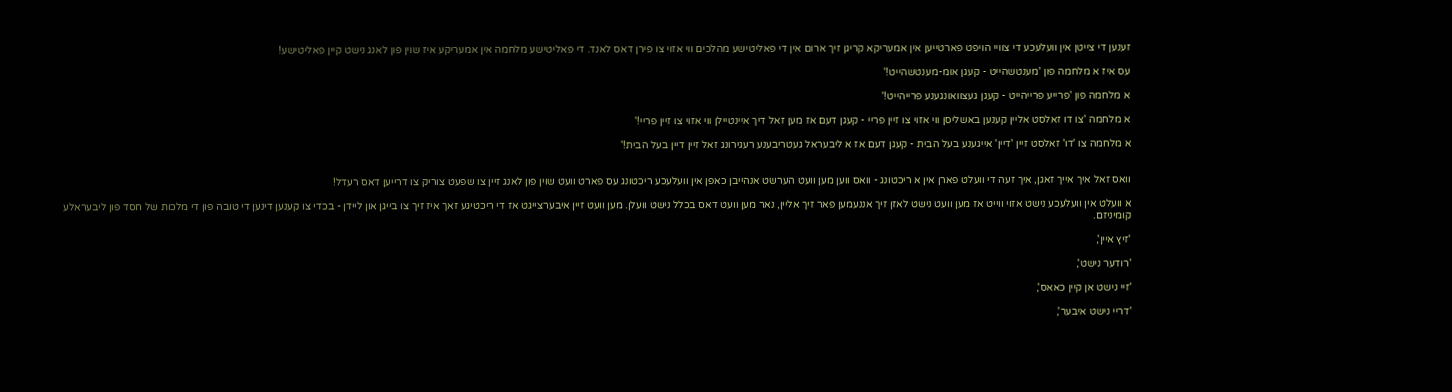זענען די צייטן אין וועלעכע די צוויי הויפט פארטייען אין אמעריקא קריגן זיך ארום אין די פאליטישע מהלכים ווי אזוי צו פירן דאס לאנד. די פאליטישע מלחמה אין אמעריקע איז שוין פון לאנג נישט קיין פאליטישע!

עס איז א מלחמה פון 'מענטשהייט - קעגן אומ-מענטשהייט!'

א מלחמה פון 'פרייע פרייהייט - קעגן געצוואונגענע פרייהייט!'

א מלחמה 'צו דו זאלסט אליין קענען באשליסן ווי אזוי צו זיין פריי - קעגן דעם אז מען זאל דיך איינטיילן ווי אזוי צו זיין פריי!'

א מלחמה צו 'דו' זאלסט זיין 'דיין' אייגענע בעל הבית - קעגן דעם אז א ליבעראל געטריבענע רעגירונג זאל זיין דיין בעל הבית!'


וואס זאל איך אייך זאגן, איך זעה די וועלט פארן אין א ריכטונג - וואס ווען מען וועט הערשט אנהייבן כאפן אין וועלעכע ריכטונג עס פארט וועט שוין פון לאנג זיין צו שפעט צוריק צו דרייען דאס רעדל!

א וועלט אין וועלעכע נישט אזוי ווייט אז מען וועט נישט לאזן זיך אננעמען פאר זיך אליין, נאר מען וועט דאס בכלל נישט וועלן. מען וועט זיין איבערצייגט אז די ריכטיגע זאך איז זיך צו בייגן און ליידן - בכדי צו קענען דינען די טובה פון די מלכות של חסד פון ליבעראלע קומיניזם.

'זיץ איין',

'רודער נישט',

'זיי נישט אן קיין כאאס',

'דריי נישט איבער',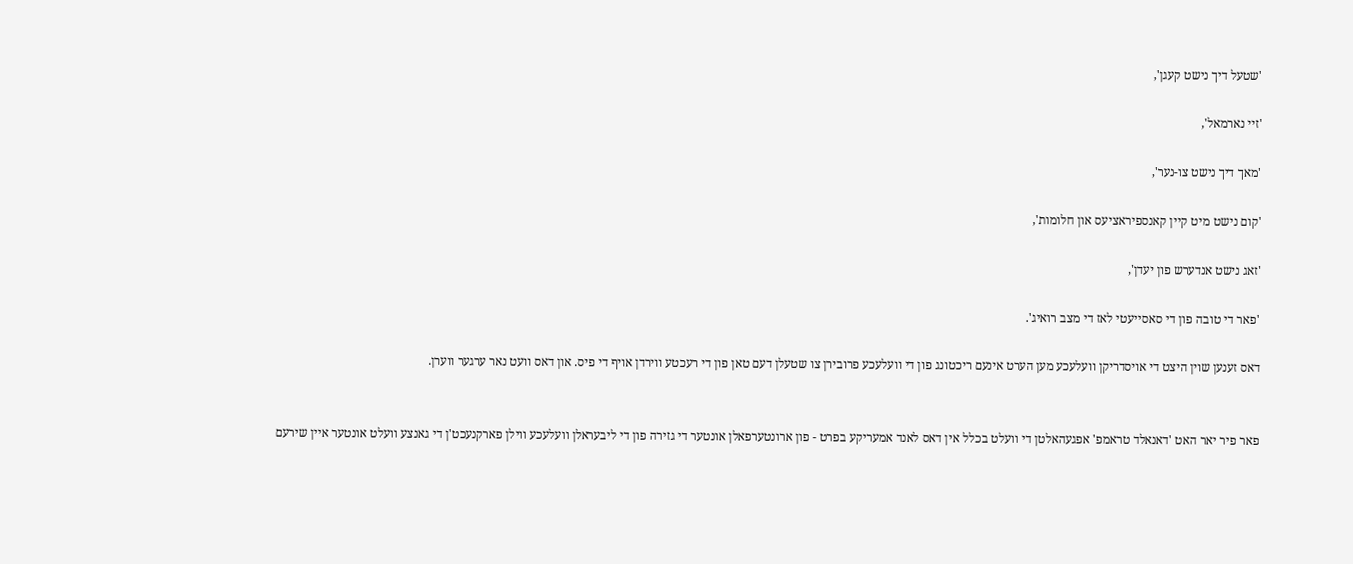'שטעל דיך נישט קעגן',

'זיי נארמאל',

'מאך דיך נישט צו-נער',

'קום נישט מיט קיין קאנספיראציעס און חלומות',

'זאג נישט אנדערש פון יעדן',

'פאר די טובה פון די סאסייעטי לאז די מצב רואיג'.

דאס זענען שוין היצט די אויסדריקן וועלעכע מען הערט אינעם ריכטונג פון די וועלעכע פרובירן צו שטעלן דעם טאן פון די רעכטע ווירדן אויף די פיס. און דאס וועט נאר ערגער ווערן.


פאר פיר יאר האט 'דאנאלד טראמפ' אפגעהאלטן די וועלט בכלל אין דאס לאנד אמעריקע בפרט - פון ארונטערפאלן אונטער די גזירה פון די ליבעראלן וועלעכע ווילן פארקנעכט'ן די גאנצע וועלט אונטער איין שירעם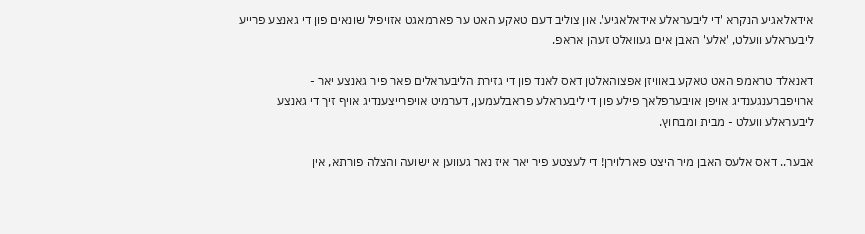אידאלאגיע הנקרא 'די ליבעראלע אידאלאגיע'. און צוליב דעם טאקע האט ער פארמאגט אזויפיל שונאים פון די גאנצע פרייע ליבעראלע וועלט, 'אלע' האבן אים געוואלט זעהן אראפ.

דאנאלד טראמפ האט טאקע באוויזן אפצוהאלטן דאס לאנד פון די גזירת הליבעראלים פאר פיר גאנצע יאר - ארויפברענגענדיג אויפן אויבערפלאך פילע פון די ליבעראלע פראבלעמען, דערמיט אויפרייצענדיג אויף זיך די גאנצע ליבעראלע וועלט - מבית ומבחוץ.

אבער.. דאס אלעס האבן מיר היצט פארלוירן! די לעצטע פיר יאר איז נאר געווען א ישועה והצלה פורתא, אין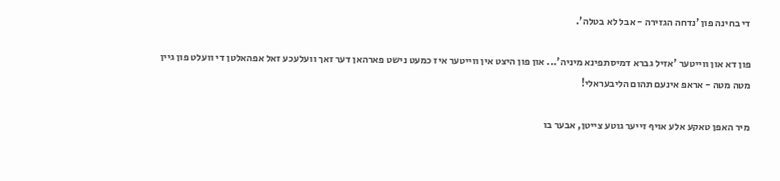די בחינה פון 'נדחה הגזירה - אבל לא בטלה'.

פון דא און ווייטער 'אזיל גברא דמיסתפינא מיניה'... און פון היצט אין ווייטער איז כמעט נישט פארהאן דער זאך וועלעכע זאל אפהאלטן די וועלט פון גיין מטה מטה - אראפ אינעם תהום הליבעראלי!

מיר האפן טאקע אלע אויף זייער גוטע צייטן, אבער בו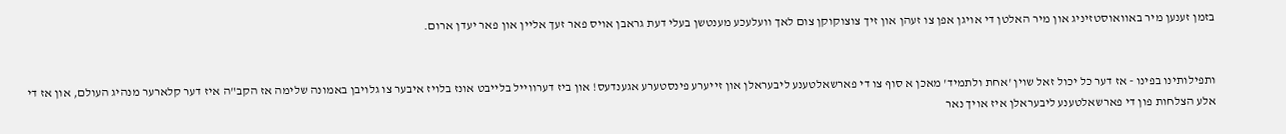בזמן זענען מיר באוואוסטזיניג און מיר האלטן די אויגן אפן צו זעהן און זיך צוצוקוקן צום לאך וועלעכע מענטשן בעלי דעת גראבן אויס פאר זעך אליין און פאר יעדן ארום.


ותפילותינו בפינו - אז דער כל יכול זאל שוין 'אחת ולתמיד' מאכן א סוף צו די פארשאלטענע ליבעראלן און זייערע פינסטערע אגענדעס! און ביז דערווייל בלייבט אונז בלויז איבער צו גלויבן באמונה שלימה אז הקב"ה איז דער קלארער מנהיג העולם, און אז די אלע הצלחות פון די פארשאלטענע ליבעראלן איז אויך נאר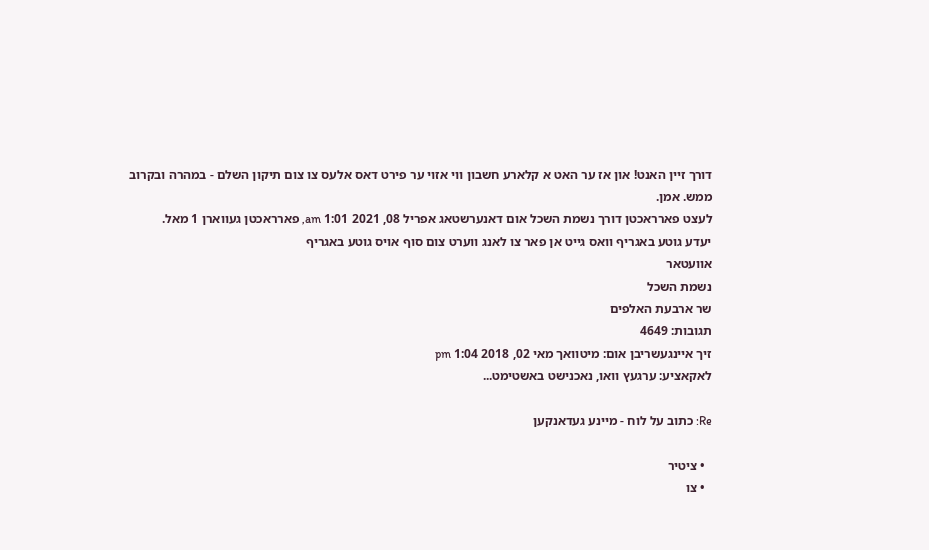דורך זיין האנט! און אז ער האט א קלארע חשבון ווי אזוי ער פירט דאס אלעס צו צום תיקון השלם - במהרה ובקרוב ממש. אמן.
לעצט פארראכטן דורך נשמת השכל אום דאנערשטאג אפריל 08, 2021 1:01 am, פארראכטן געווארן 1 מאל.
יעדע גוטע באגריף וואס גייט אן פאר צו לאנג ווערט צום סוף אויס גוטע באגריף
אוועטאר
נשמת השכל
שר ארבעת האלפים
תגובות: 4649
זיך איינגעשריבן אום: מיטוואך מאי 02, 2018 1:04 pm
לאקאציע: ערגעץ וואו, נאכנישט באשטימט...

Re: כתוב על לוח - מיינע געדאנקען

  • ציטיר
  • צו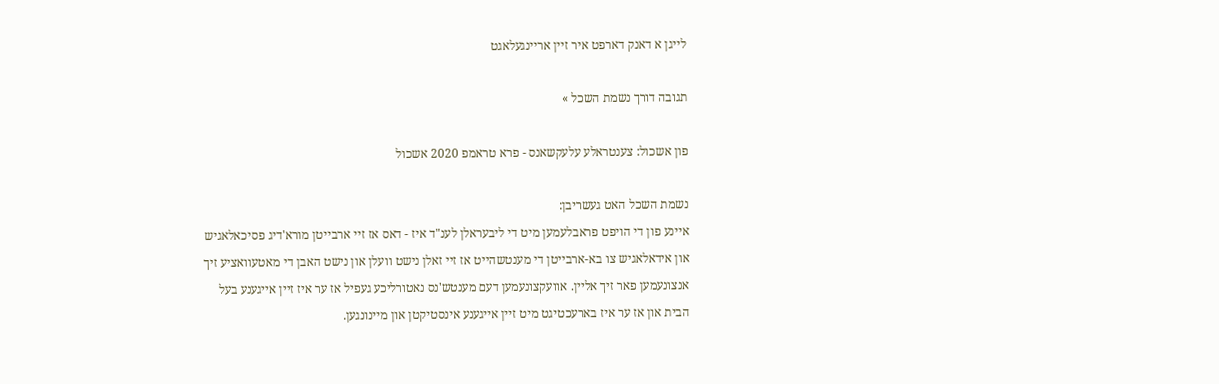לייגן א דאנק דארפט איר זיין אריינגעלאגט

תגובה דורך נשמת השכל »

פון אשכול: צענטראלע עלעקשאנס - פרא טראמפ 2020 אשכול

נשמת השכל האט געשריבן:
איינע פון די הויפט פראבלעמען מיט די ליבעראלן לענ"ד איז - דאס אז זיי ארבייטן מורא'דיג פסיכאלאגיש און אידאלאגיש צו בא-ארבייטן די מענטשהייט אז זיי זאלן נישט וועלן און נישט האבן די מאטעוואציע זיך אנצונעמען פאר זיך אליין. אוועקצונעמען דעם מענטש'נס נאטורליכע געפיל אז ער איז זיין אייגענע בעל הבית און אז ער איז בארעכטיגט מיט זיין אייגענע אינסטיקטן און מיינונגען.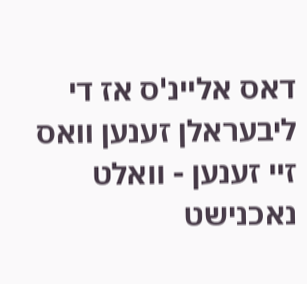דאס אליינ'ס אז די ליבעראלן זענען וואס זיי זענען - וואלט נאכנישט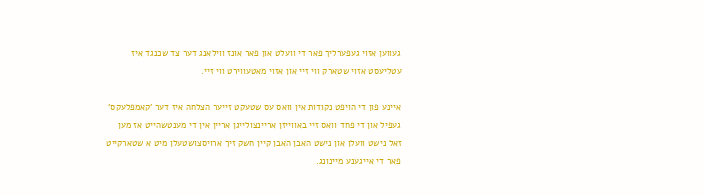געווען אזוי געפערליך פאר די וועלט און פאר אונז ווילאנג דער צד שכנגד איז עטליעסט אזוי שטארק ווי זיי און אזוי מאטעווירט ווי זיי.

איינע פון די הויפט נקודות אין וואס עס שטעקט זייער הצלחה איז דער 'קאמפלעקס' געפיל און די פחד וואס זיי באווייזן אריינצולייגן אריין אין די מענטשהייט אז מען זאל נישט וועלן און נישט האבן האבן קיין חשק זיך ארויסצושטעלן מיט א שטארקייט פאר די אייגענע מיינונג.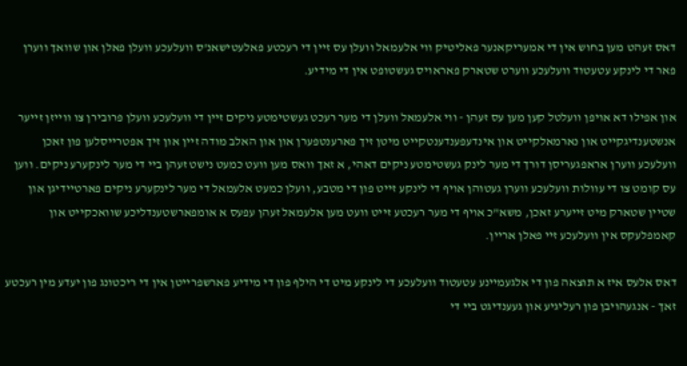דאס זעהט מען בחוש אין די אמעריקאנער פאליטיק ווי אלעמאל וועלן עס זיין די רעכטע פאלעטישאנ'ס וועלעכע וועלן פאלן און שוואך ווערן פאר די לינקע עטעטוד וועלעכע ווערט שטארק פאראויס געשטופט אין די מידיע.

און אפילו דא אויפן וועלטל קען מען עס זעהן - ווי אלעמאל וועלן די מער רעכט געשטימטע ניקים זיין די וועלעכע וועלן פרובירן צו ווייזן זייער אנשטענדיגקייט און נארמאלקייט און אינדעפענדענטקייט מיטן זיך פארענטפערן און און האלב מודה זיין און זיך אפטרייסלען פון זאכן וועלעכע ווערן אראפגעריסן דורך די מער לינק געשטימטע ניקים דאהי, א זאך וואס מען וועט כמעט נישט זעהן ביי די מער לינקערע ניקים. ווען עס קומט צו די עוולות וועלעכע ווערן געטוהן אויף די לינקע זייט פון די מטבע, וועלן כמעט אלעמאל די מער לינקערע ניקים פארטיידיגן און שטיין שטארק מיט זייערע זאכן, משא"כ אויף די מער רעכטע זייט וועט מען אלעמאל זעהן עפעס א אומפארשטענדליכע שוואכקייט און קאמפלעקס אין וועלעכע זיי פאלן אריין.

דאס אלעס איז א תוצאה פון די אלגעמיינע עטעטוד וועלעכע די לינקע מיט די הילף פון די מידיע פארשפרייטן אין די ריכטונג פון יעדע מין רעכטע זאך - אנגעהויבן פון רעליגיע און געענדיגט ביי די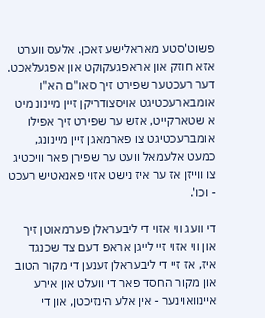פשוט'סטע מאראלישע זאכן. אלעס ווערט אזא חוזק און אראפגעקוקט און אפגעלאכט. דער רעכטער שפירט זיך סאו"ם הא"ו אומבארעכטיגט אויסצודריקן זיין מיינונ מיט א שטארקייט, אזש ער שפירט זיך אפילו אומברעכטיגט צו פארמאגן זיין מיינונג, כמעט אלעמאל וועט ער שפירן פאר וויכטיג צו ווייזן אז ער איז נישט אזוי פאנאטיש רעכט - וכו'.

די וועג ווי אזוי די ליבעראלן פערמאוטן זיך און ווי אזוי זיי לייגן אראפ דעם צד שכנגד איז, אז זיי די ליבעראלן זענען די מקור הטוב און מקור החסד פאר די וועלט און אירע איינוואוינער - אין אלע הינזיכטן, און די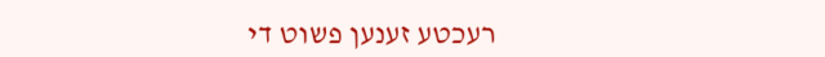רעכטע זענען פשוט די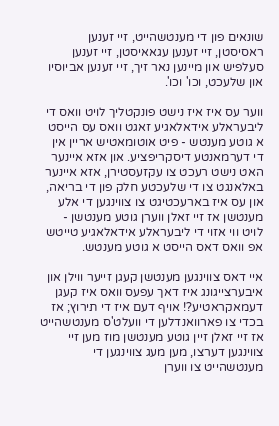שונאים פון די מענטשהייט, זיי זענען ראסיסטן, זיי זענען עגאאיסטן, זיי זענען סעלפיש און מיינען נאר זיך, זיי זענען אביוסיו און שלעכט, וכו' וכו'.

ווער עס איז איז נישט פונקטליך לויט וואס די ליבעראלע אידאלאגיע זאגט וואס עס הייסט א גוטע מענטש - פיט אוטומאטיש אריין אין די דערמאנטע דיסקריפציע. און אזא איינער האט נישט רעכט צו עקזעסטירן, אזא איינער באלאנגט צו די שלעכטע חלק פון די בריאה, און עס איז בארעכטיגט צו צווינגען די אלע מענטשן אז זיי זאלן ווערן גוטע מענטשן - לויט ווי אזוי די ליבעראלע אידאלאגיע טייטש אפ וואס דאס הייסט א גוטע מענטש.

איי דאס צווינגען מענטשן קעגן זייער ווילן און איבערצייגונג איז דאך עפעס וואס איז קעגן דעמאקראטיע?! אויף דעם איז די תירוץ; אז בכדי צו פארוואנדלען די וועלט'ס מענטשהייט אז זיי זאלן זיין גוטע מענטשן מוז מען זיי צווינגען דערצו, מען מעג צווינגען די מענטשהייט צו ווערן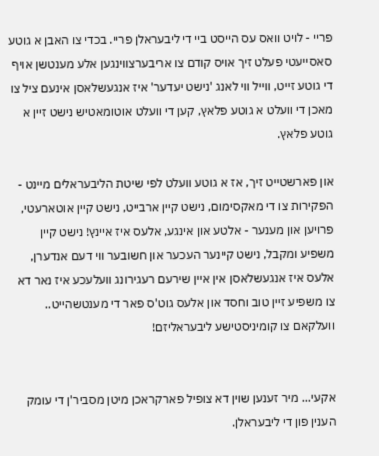פריי - לויט וואס עס הייסט ביי די ליבעראלן פריי. בכדי צו האבן א גוטע סאסייעטי פעלט זיך אויס קודם צו אריבערצווינגען אלע מענטשן אויף די גוטע זייט, ווייל ווי לאנג 'נישט יעדער' איז אנגעשלאסן אינעם ציל צו מאכן די וועלט א גוטע פלאץ, קען די וועלט אוטומאטיש נישט זיין א גוטע פלאץ.

און פארשטייט זיך, אז א גוטע וועלט לפי שיטת הליבעראלים מיינט - הפקירות צו די מאקסימום, נישט קיין ארבייט, נישט קיין אוטארעטי, פרויען און מענער - אלטע און אינגע, אלעס איז איינץ! נישט קיין משפיע ומקבל, נישט קיינער העכער און חשובער ווי דעם אנדערן, אלעס איז אנגעשלאסן אין איין שירעם רעגירונג וועלעכע איז נאר דא צו משפיע זיין טוב וחסד און אלעס גוט'ס פאר די מענטשהייט.. וועלקאם צו קומיניסטישע ליבעראליזם!


אקעי... מיר זענען שוין דא צופיל פארקראכן מיטן מסביר'ן די עומק הענין פון די ליבעראלן.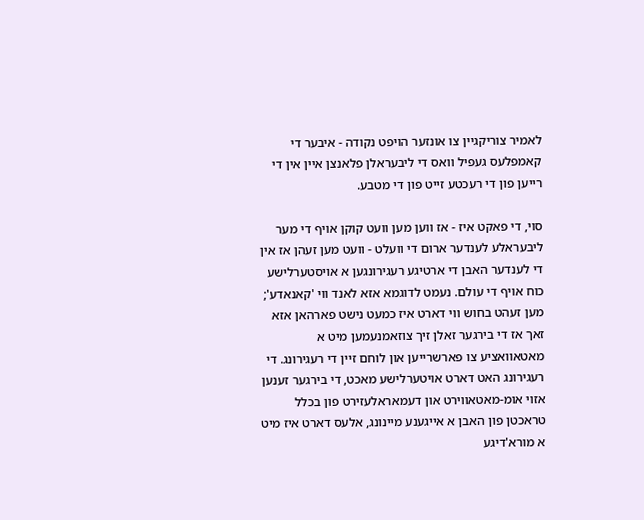לאמיר צוריקגיין צו אונזער הויפט נקודה - איבער די קאמפלעס געפיל וואס די ליבעראלן פלאנצן איין אין די רייען פון די רעכטע זייט פון די מטבע.

סוי, די פאקט איז - אז ווען מען וועט קוקן אויף די מער ליבעראלע לענדער ארום די וועלט - וועט מען זעהן אז אין די לענדער האבן די ארטיגע רעגירונגען א אויסטערלישע כוח אויף די עולם. נעמט לדוגמא אזא לאנד ווי 'קאנאדע'; מען זעהט בחוש ווי דארט איז כמעט נישט פארהאן אזא זאך אז די בירגער זאלן זיך צוזאמנעמען מיט א מאטאוואציע צו פארשרייען און לוחם זיין די רעגירונג. די רעגירונג האט דארט אויטערלישע מאכט, די בירגער זענען אזוי אומ-מאטאווירט און דעמאראלעזירט פון בכלל טראכטן פון האבן א אייגענע מיינונג, אלעס דארט איז מיט א מורא'דיגע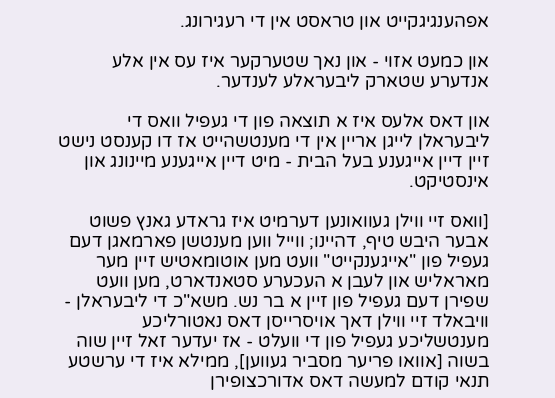אפהענגיגקייט און טראסט אין די רעגירונג.

און כמעט אזוי - און נאך שטערקער איז עס אין אלע אנדערע שטארק ליבעראלע לענדער.

און דאס אלעס איז א תוצאה פון די געפיל וואס די ליבעראלן לייגן אריין אין די מענטשהייט אז דו קענסט נישט זיין דיין אייגענע בעל הבית - מיט דיין אייגענע מיינונג און אינסטיקט.

[וואס זיי ווילן געוואונען דערמיט איז גראדע גאנץ פשוט אבער היבש טיף, דהיינו; ווייל ווען מענטשן פארמאגן דעם געפיל פון "אייגענקייט" וועט מען אוטומאטיש זיין מער מאראליש און לעבן א העכערע סטאנדארט, מען וועט שפירן דעם געפיל פון זיין א בר נש. משא"כ די ליבעראלן - וויבאלד זיי ווילן דאך אויסרייסן דאס נאטורליכע מענטשליכע געפיל פון די וועלט - אז יעדער זאל זיין שוה בשוה [אוואו פריער מסביר געווען], ממילא איז די ערשטע תנאי קודם למעשה דאס אדורכצופירן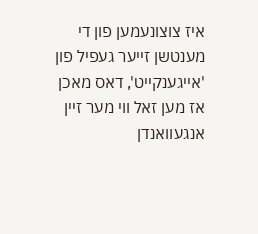איז צוצונעמען פון די מענטשן זייער געפיל פון 'אייגענקייט', דאס מאכן אז מען זאל ווי מער זיין אנגעוואנדן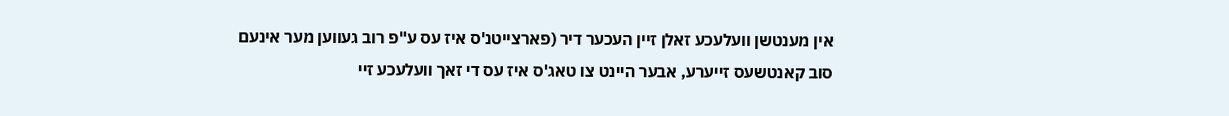אין מענטשן וועלעכע זאלן זיין העכער דיר (פארצייטנ'ס איז עס ע"פ רוב געווען מער אינעם סוב קאנטשעס זייערע, אבער היינט צו טאג'ס איז עס די זאך וועלעכע זיי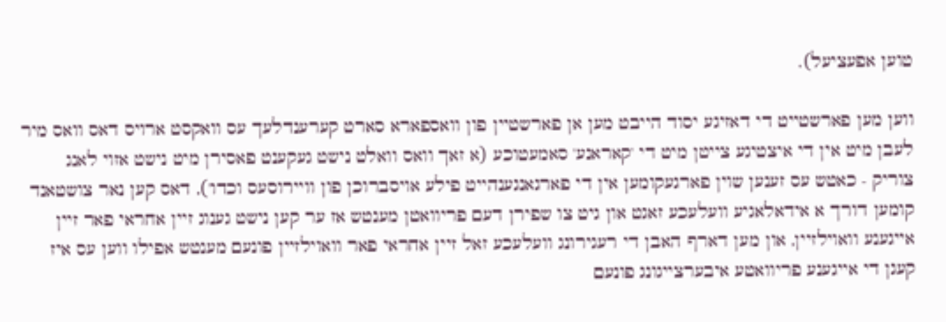טוען אפעציעל).

ווען מען פארשטייט די דאזיגע יסוד הייבט מען אן פארשטיין פון וואספארא סארט קערענדלעך עס וואקסט ארויס דאס וואס מיר לעבן מיט אין די איצטיגע צייטן מיט די 'קאראנע' סאמעטוכע (א זאך וואס וואלט נישט געקענט פאסירן מיט נישט אזוי לאנג צוריק - כאטש עס זענען שוין פארגעקומען אין די פארגאנגענהייט פילע אויסברוכן פון וויירוסעס וכדו'), דאס קען נאר צושטאנד קומען דורך א אידאלאגיע וועלעכע זאגט און גיט צו שפירן דעם פריוואטן מענטש אז ער קען נישט גענוג זיין אחראי פאר זיין אייגענע וואוילזיין, און מען דארף האבן די רעגירונג וועלעכע זאל זיין אחראי פאר וואוילזיין פונעם מענטש אפילו ווען עס איז קעגן די אייגענע פריוואטע איבערצייגונג פונעם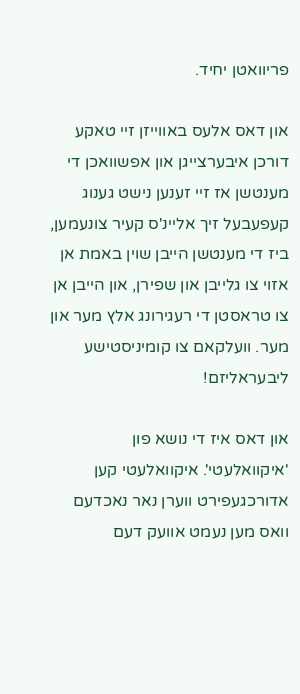פריוואטן יחיד.

און דאס אלעס באווייזן זיי טאקע דורכן איבערצייגן און אפשוואכן די מענטשן אז זיי זענען נישט גענוג קעפעבעל זיך אליינ'ס קעיר צונעמען, ביז די מענטשן הייבן שוין באמת אן אזוי צו גלייבן און שפירן, און הייבן אן צו טראסטן די רעגירונג אלץ מער און מער. וועלקאם צו קומיניסטישע ליבעראליזם!

און דאס איז די נושא פון 'איקוואלעטי'. איקוואלעטי קען אדורכגעפירט ווערן נאר נאכדעם וואס מען נעמט אוועק דעם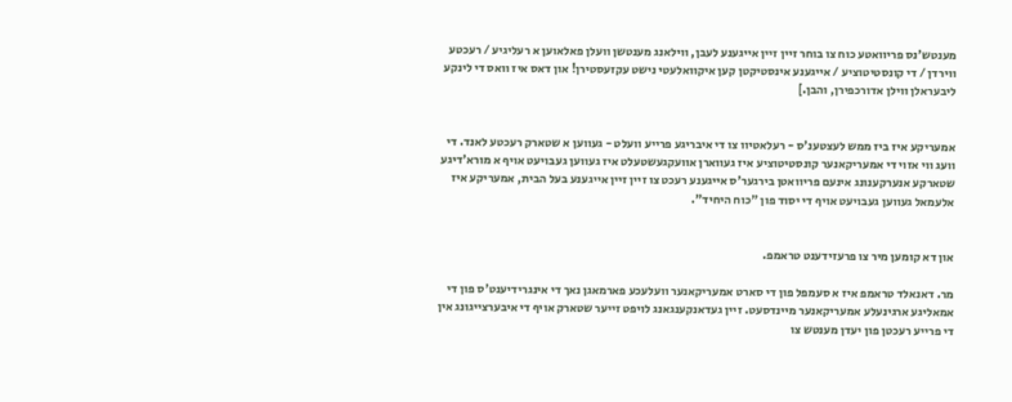מענטש'נס פריוואטע כוח צו בוחר זיין זיין אייגענע לעבן, ווילאנג מענטשן וועלן פאלאוען א רעליגיע / רעכטע ווירדן / די קונסטיטוציע / אייגענע אינסטיקטן קען איקוואלעטי נישט עקזעסטירן! און דאס איז וואס די לינקע ליבעראלן ווילן אדורכפירן, והבן.]


אמעריקע איז ביז ממש לעצטענ'ס - רעלאטיוו צו די איבריגע פרייע וועלט - געווען א שטארק רעכטע לאנד. די וועג ווי אזוי די אמעריקאנער קונסטיטוציע איז געווארן אוועקגעשטעלט איז געווען געבויעט אויף א מורא'דיגע שטארקע אנערקענונג אינעם פריוואטן בירגער'ס אייגענע רעכט צו זיין זיין אייגענע בעל הבית, אמעריקע איז אלעמאל געווען געבויעט אויף די יסוד פון "כוח היחיד".


און דא קומען מיר צו פרעזידענט טראמפ.

מר. דאנאלד טראמפ איז א סעמפל פון די סארט אמעריקאנער וועלעכע פארמאגן נאך די אינגרידיענט'ס פון די אמאליגע ארגינעלע אמעריקאנער מיינדסעט. זיין געדאנקענגאנג לויפט זייער שטארק אויף די איבערצייגונג אין די פרייע רעכטן פון יעדן מענטש צו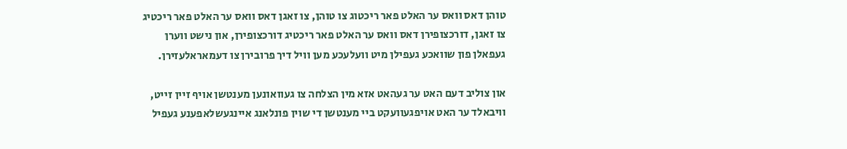טוהן דאס וואס ער האלט פאר ריכטוג צו טוהן, צו זאגן דאס וואס ער האלט פאר ריכטיג צו זאגן, דורכצופירן דאס וואס ער האלט פאר ריכטיג דורכצופירן, און נישט ווערן געפאלן פון שוואכע געפילן מיט וועלעכע מען וויל דיך פרובירן צו דעמאראלעזירן.

און צוליב דעם האט ער געהאט אזא מין הצלחה צו געוואונען מענטשן אויף זיין זייט, וויבאלד ער האט אויפגעוועקט ביי מענטשן די שוין פונלאנג איינגעשלאפענע געפיל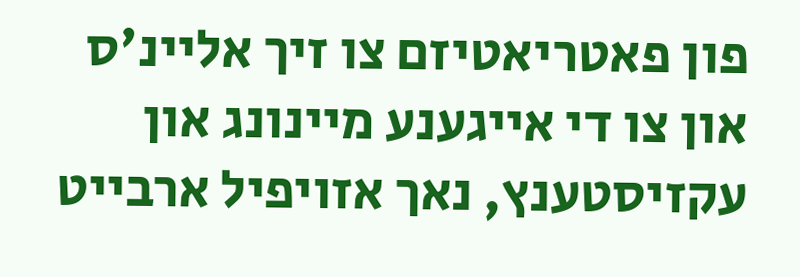פון פאטריאטיזם צו זיך אליינ'ס און צו די אייגענע מיינונג און עקזיסטענץ, נאך אזויפיל ארבייט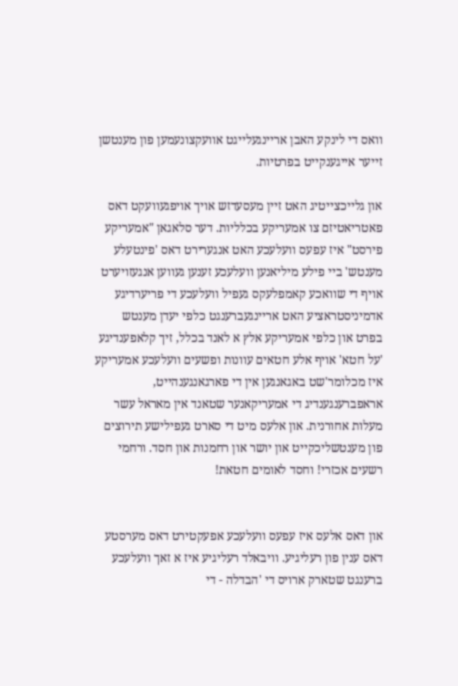וואס די לינקע האבן אריינגעלייגט אוועקצונעמען פון מענטשן זייער אייגענקייט בפרטיות.

און גלייכצייטיג האט זיין מעסעדזש אויך אויפגעוועקט דאס פאטריאטיזם צו אמעריקע בכלליות. דער סלאגאן "אמעריקע פירסט" איז עפעס וועלעכע האט אנגערירט דאס 'פינטעלע מענטש' ביי פילע מיליאנען וועלעכע זענען געווען אנגעזויערט אויף די שוואכע קאמפלעקס געפיל וועלעכע די פריערדיגע אדמיניסטראציע האט אריינגעברענגט כלפי יעדן מענטש בפרט און כלפי אמעריקע אלץ א לאנד בכלל, זיך קלאפענדיגע 'על חטא' אויף אלע חטאים עוונות ופשעים וועלעכע אמעריקע איז מכלומר'שט באגאנגען אין די פארגאנגענהייט, אראפברענגענדיג די אמעריקאנער שטאנד אין מאראל עשר מעלות אחורנית. און אלעס מיט די סארט געפילישע תירוצים פון מענטשליכקייט און יושר און רחמנות און חסד. ורחמי רשעים אכזרי! וחסד לאומים חטאת!


און דאס אלעס איז עפעס וועלעכע אפעקטירט דאס מערסטע דאס ענין פון רעליגיע. וויבאלד רעליגיע איז א זאך וועלעכע ברענגט שטארק ארויס די 'הבדלה - די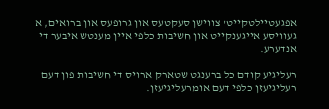אפגעטיילטקייט' צווישן סעקטעס און גרופעס און ברואים, א געוויסע אייגענקייט און חשיבות כלפי איין מענטש איבער די אנדערע.

רעליגיע קודם כל ברענגט שטארק ארויס די חשיבות פון דעם רעליגיעזן כלפי דעם אומרעליגיעזן.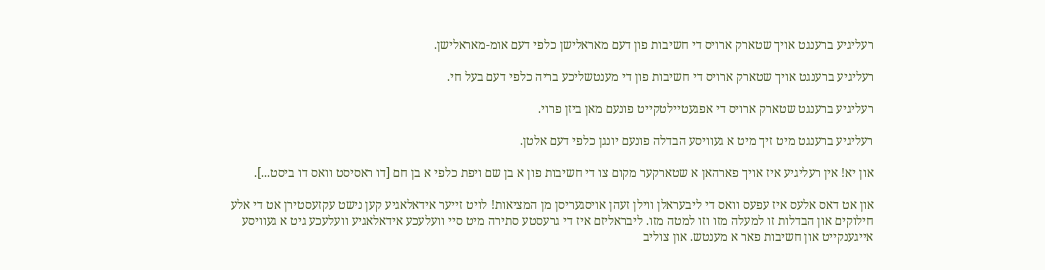רעליגיע ברענגט אויך שטארק ארויס די חשיבות פון דעם מאראלישן כלפי דעם אומ-מאראלישן.

רעליגיע ברענגט אויך שטארק ארויס די חשיבות פון די מענטשליכע בריה כלפי דעם בעל חי.

רעליגיע ברענגט שטארק ארויס די אפגעטיילטקייט פונעם מאן ביזן פרוי.

רעליגיע ברענגט מיט זיך מיט א געוויסע הבדלה פונעם יונגן כלפי דעם אלטן.

און יא! אין רעליגיע איז אויך פארהאן א שטארקער מקום צו די חשיבות פון א בן שם ויפת כלפי א בן חם [דו ראסיסט וואס דו ביסט...].

און אט דאס אלעס איז עפעס וואס די ליבעראלן ווילן זעהן אויסגעריסן מן המציאות! לויט זייער אידאלאגיע קען נישט עקזעסטירן אט די אלע חילוקים און הבדלות זו למעלה מזו וזו למטה מזו. ליבראליזם איז די גרעסטע סתירה מיט סיי וועלעכע אידאלאגיע וועלעכע גיט א געוויסע אייגענקייט און חשיבות פאר א מענטש. און צוליב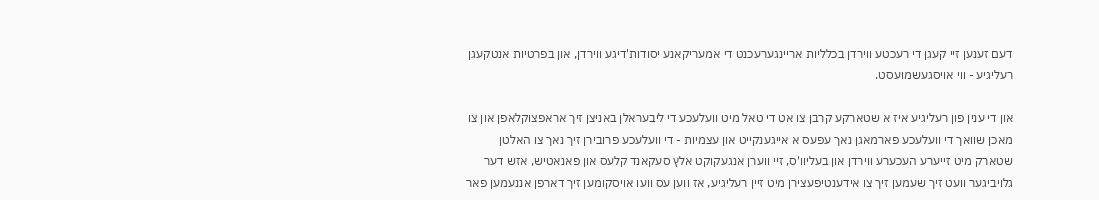דעם זענען זיי קעגן די רעכטע ווירדן בכלליות אריינגערעכנט די אמעריקאנע יסודות'דיגע ווירדן, און בפרטיות אנטקעגן רעליגיע - ווי אויסגעשמועסט.

און די ענין פון רעליגיע איז א שטארקע קרבן צו אט די טאל מיט וועלעכע די ליבעראלן באניצן זיך אראפצוקלאפן און צו מאכן שוואך די וועלעכע פארמאגן נאך עפעס א אייגענקייט און עצמיות - די וועלעכע פרובירן זיך נאך צו האלטן שטארק מיט זייערע העכערע ווירדן און בעליוו'ס, זיי ווערן אנגעקוקט אלץ סעקאנד קלעס און פאנאטיש, אזש דער גלויביגער וועט זיך שעמען זיך צו אידענטיפעצירן מיט זיין רעליגיע, אז ווען עס וועו אויסקומען זיך דארפן אננעמען פאר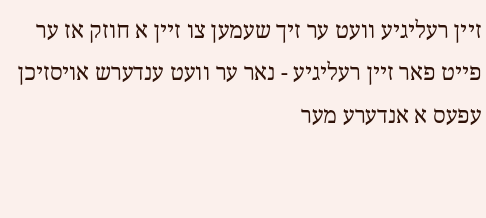זיין רעליגיע וועט ער זיך שעמען צו זיין א חוזק אז ער פייט פאר זיין רעליגיע - נאר ער וועט ענדערש אויסזיכן עפעס א אנדערע מער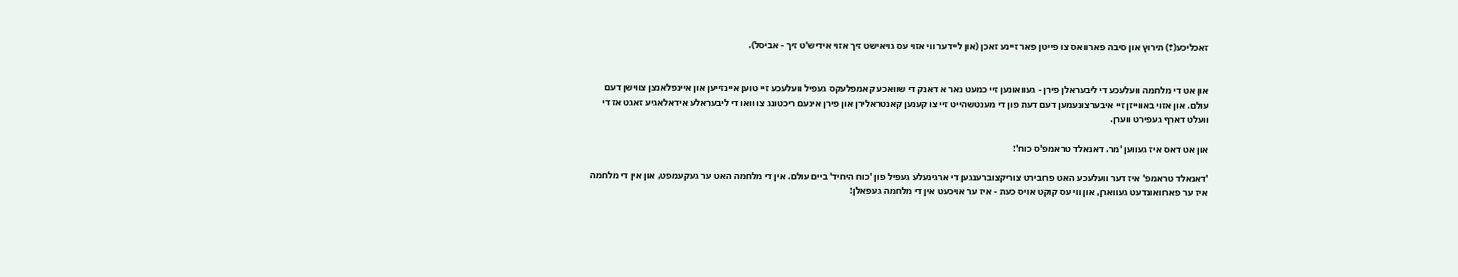זאכליכע(?) תירוץ און סיבה פארוואס צו פייטן פאר זיינע זאכן (און ליידער ווי אזוי עס גויאישט זיך אזוי אידיש'ט זיך - אביסל).


און אט די מלחמה וועלעכע די ליבעראלן פירן - געוואונען זיי כמעט נאר א דאנק די שוואכע קאמפלעקס געפיל וועלעכע זיי טוען איינזייען און איינפלאנצן צווישן דעם עולם. און אזוי באווייזן זיי איבערצונעמען דעם דעת פון די מענטשהייט זיי צו קענען קאנטראלירן און פירן אינעם ריכטונג צו וואו די ליבעראלע אידאלאגיע זאגט אז די וועלט דארף געפירט ווערן.

און אט דאס איז געווען 'מר. דאנאלד טראמפ'ס כוח'!

'דאנאלד טראמפ' איז דער וועלעכע האט פרובירט צוריקצוברענגען די ארגינעלע געפיל פון 'כוח היחיד' ביים עולם. אין די מלחמה האט ער געקעמפט, און אין די מלחמה איז ער פארוואונדעט געווארן, און ווי עס קוקט אויס כעת - איז ער אויכעט אין די מלחמה געפאלן!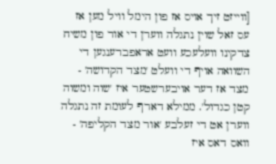[ווייזט זיך אויס אז פון הימל וויל מען אז עס זאל שוין נתגלה ווערן די אור פון משיח צדקינו וועלעכע וועט אראפברענגען די השוואה אויף די וועלט 'מצד הקדושה' - מצד אז דער אויבערשטער איז 'שוה ומשוה קטן כגדול'. ממילא דארף לעומת זה נתגלה ווערן אט די זעלבע 'אור מצד הקליפה' - וואס דאס איז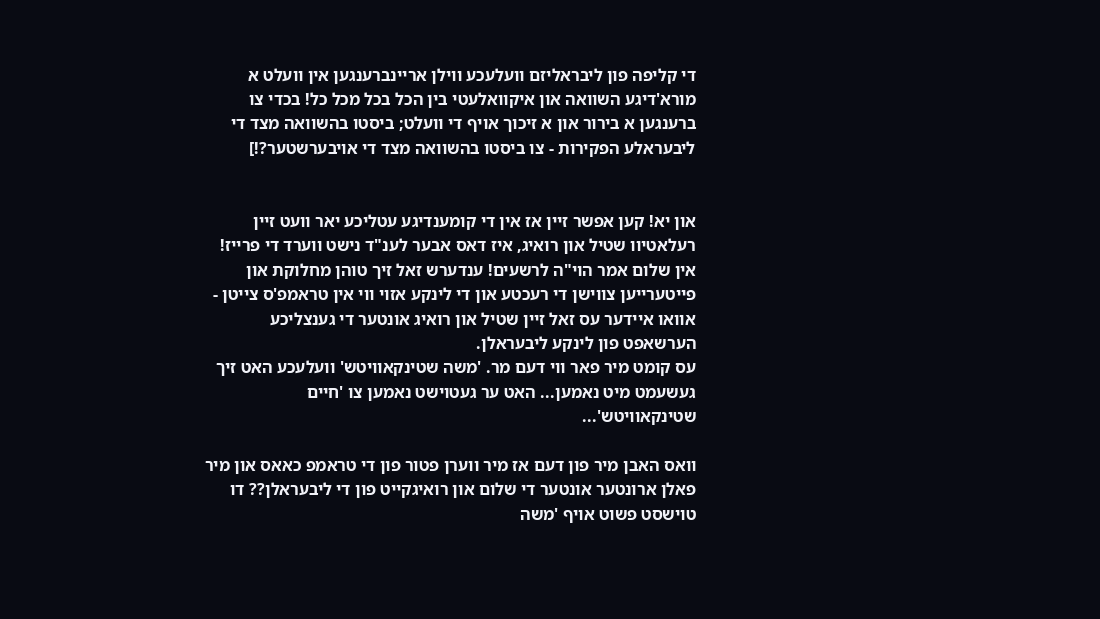די קליפה פון ליבראליזם וועלעכע ווילן אריינברענגען אין וועלט א מורא'דיגע השוואה און איקוואלעטי בין הכל בכל מכל כל! בכדי צו ברענגען א בירור און א זיכוך אויף די וועלט; ביסטו בהשוואה מצד די ליבעראלע הפקירות - צו ביסטו בהשוואה מצד די אויבערשטער?!]


און יא! קען אפשר זיין אז אין די קומענדיגע עטליכע יאר וועט זיין רעלאטיוו שטיל און רואיג, איז דאס אבער לענ"ד נישט ווערד די פרייז! אין שלום אמר הוי"ה לרשעים! ענדערש זאל זיך טוהן מחלוקת און פייטערייען צווישן די רעכטע און די לינקע אזוי ווי אין טראמפ'ס צייטן - אוואו איידער עס זאל זיין שטיל און רואיג אונטער די גענצליכע הערשאפט פון לינקע ליבעראלן.
עס קומט מיר פאר ווי דעם מר. 'משה שטינקאוויטש' וועלעכע האט זיך געשעמט מיט נאמען... האט ער געטוישט נאמען צו 'חיים שטינקאוויטש'...

וואס האבן מיר פון דעם אז מיר ווערן פטור פון די טראמפ כאאס און מיר פאלן ארונטער אונטער די שלום און רואיגקייט פון די ליבעראלן?? דו טוישסט פשוט אויף 'משה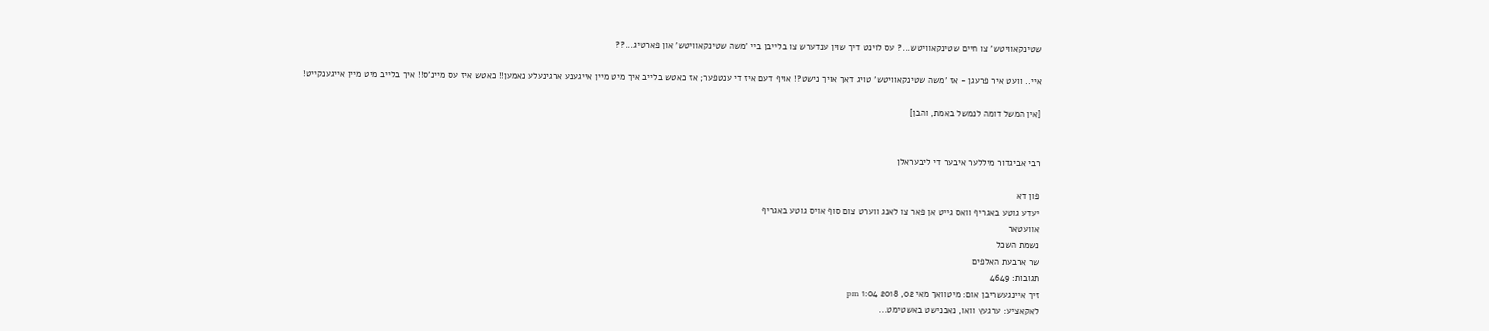שטינקאוויטש' צו חיים שטינקאוויטש...? עס לוינט דיך שוין ענדערש צו בלייבן ביי 'משה שטינקאוויטש' און פארטיג...??

איי.. וועט איר פרעגן - אז 'משה שטינקאוויטש' טויג דאך אויך נישט?! אויף דעם איז די ענטפער; אז כאטש בלייב איך מיט מיין אייגענע ארגינעלע נאמען!! כאטש איז עס מיינ'ס!! איך בלייב מיט מיין אייגענקייט!

[אין המשל דומה לנמשל באמת, והבן]


רבי אביגדור מיללער איבער די ליבעראלן

פון דא
יעדע גוטע באגריף וואס גייט אן פאר צו לאנג ווערט צום סוף אויס גוטע באגריף
אוועטאר
נשמת השכל
שר ארבעת האלפים
תגובות: 4649
זיך איינגעשריבן אום: מיטוואך מאי 02, 2018 1:04 pm
לאקאציע: ערגעץ וואו, נאכנישט באשטימט...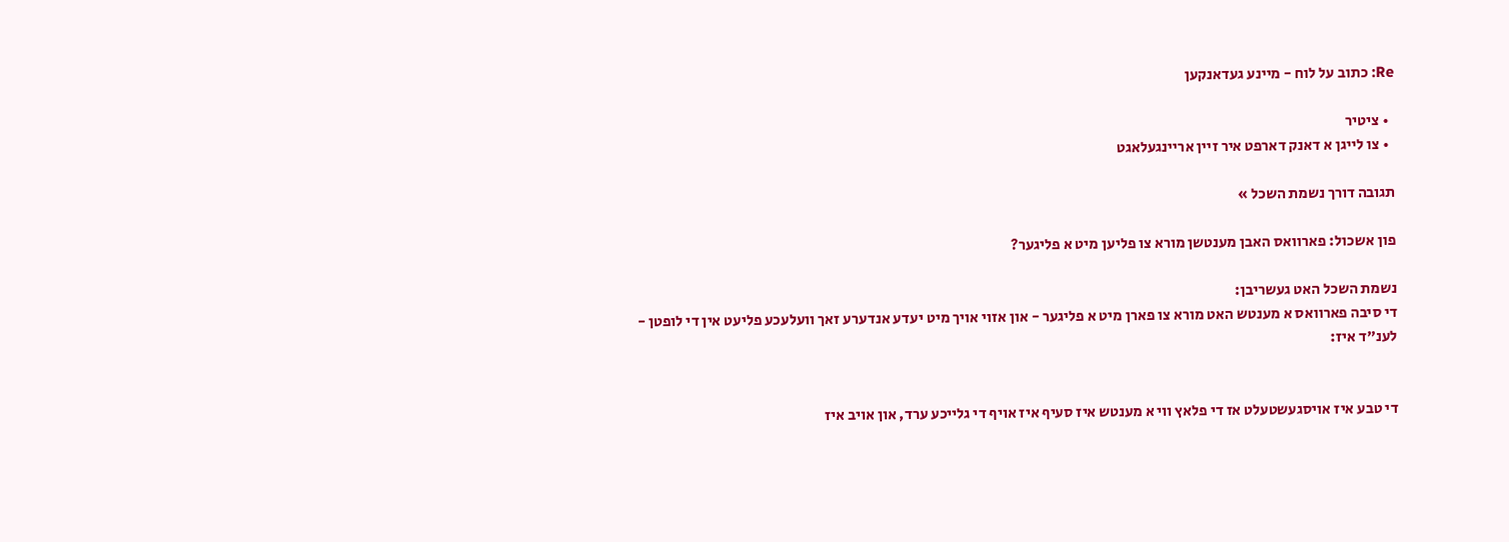Re: כתוב על לוח - מיינע געדאנקען

  • ציטיר
  • צו לייגן א דאנק דארפט איר זיין אריינגעלאגט

תגובה דורך נשמת השכל »

פון אשכול: פארוואס האבן מענטשן מורא צו פליען מיט א פליגער?

נשמת השכל האט געשריבן:
די סיבה פארוואס א מענטש האט מורא צו פארן מיט א פליגער - און אזוי אויך מיט יעדע אנדערע זאך וועלעכע פליעט אין די לופטן - לענ"ד איז:


די טבע איז אויסגעשטעלט אז די פלאץ ווי א מענטש איז סעיף איז אויף די גלייכע ערד, און אויב איז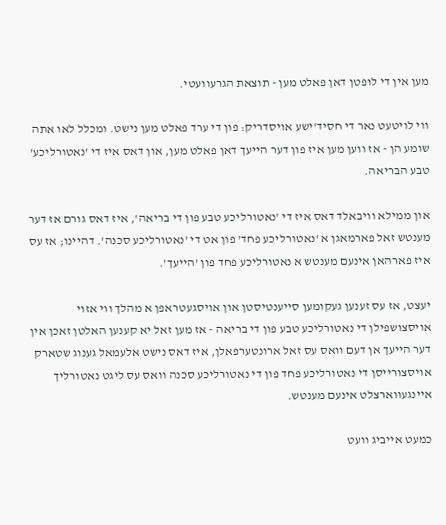מען אין די לופטן דאן פאלט מען - תוצאת הגרעוועטי.

ווי לויטעט נאר די חסיד'ישע אויסדריק: פון די ערד פאלט מען נישט. ומכלל לאו אתה שומע הן - אז ווען מען איז פון דער הייעך דאן פאלט מען, און דאס איז די 'נאטורליכע' טבע הבריאה.

און ממילא וויבאלד דאס איז די 'נאטורליכע טבע פון די בריאה', איז דאס גורם אז דער מענטש זאל פארמאגן א 'נאטורליכע פחד' פון אט די 'נאטורליכע סכנה'. דהיינו; אז עס איז פארהאן אינעם מענטש א נאטורליכע פחד פון 'הייעך'.

יעצט, אז עס זענען געקומען סייענטיסטן און אויסגעטראפן א מהלך ווי אזוי אויסצושפילן די נאטורליכע טבע פון די בריאה - אז מען זאל יא קענען האלטן זאכן אין דער הייעך אן דעם וואס עס זאל ארונטערפאלן, איז דאס נישט אלעמאל גענוג שטארק אויסצורייסן די נאטורליכע פחד פון די נאטורליכע סכנה וואס עס ליגט נאטורליך איינגעווארצלט אינעם מענטש.

כמעט אייביג וועט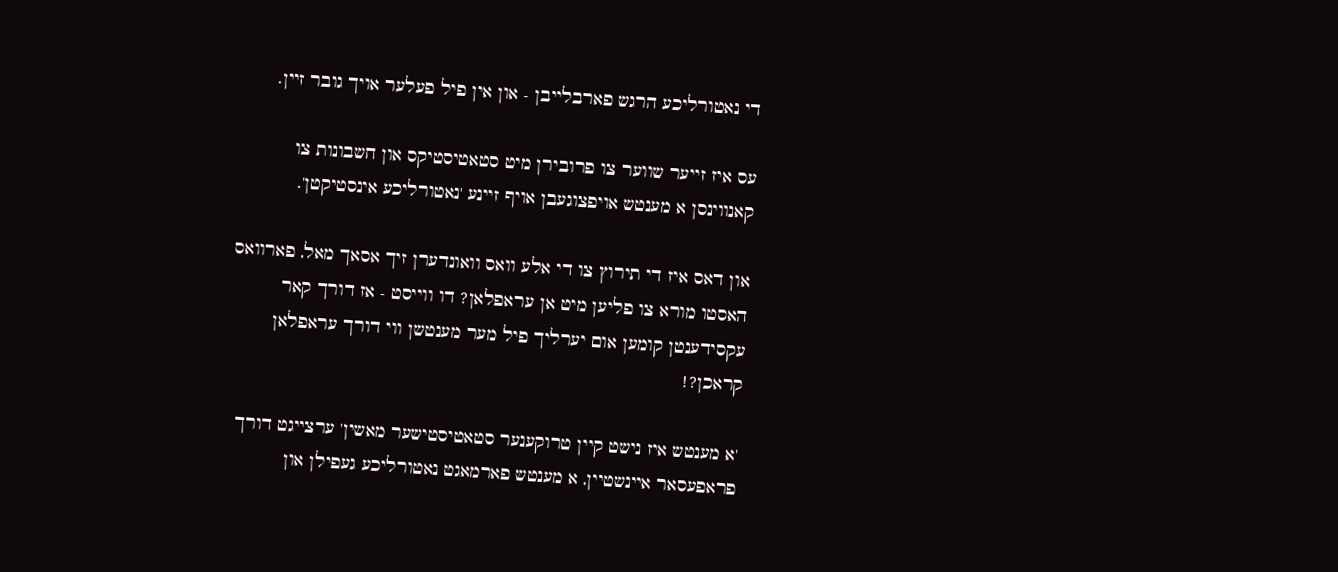די נאטורליכע הרגש פארבלייבן - און אין פיל פעלער אויך גובר זיין.

עס איז זייער שווער צו פרובירן מיט סטאטיסטיקס און חשבונות צו קאנווינסן א מענטש אויפצוגעבן אויף זיינע 'נאטורליכע אינסטיקטן'.

און דאס איז די תירוץ צו די אלע וואס וואונדערן זיך אסאך מאל, פארוואס האסטו מורא צו פליען מיט אן עראפלאן? דו ווייסט - אז דורך קאר עקסידענטן קומען אום יערליך פיל מער מענטשן ווי דורך עראפלאן קראכן?!

'א מענטש איז נישט קיין טרוקענער סטאטיסטישער מאשין' ערצייגט דורך פראפעסאר איינשטיין, א מענטש פארמאגט נאטורליכע געפילן און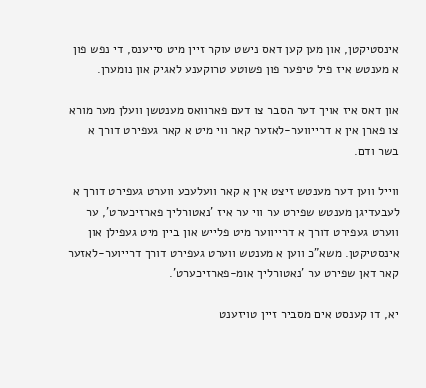אינסטיקטן, און מען קען דאס נישט עוקר זיין מיט סייענס, די נפש פון א מענטש איז פיל טיפער פון פשוטע טרוקענע לאגיק און נומערן.

און דאס איז אויך דער הסבר צו דעם פארוואס מענטשן וועלן מער מורא צו פארן אין א דרייווער-לאזער קאר ווי מיט א קאר געפירט דורך א בשר ודם.

ווייל ווען דער מענטש זיצט אין א קאר וועלעכע ווערט געפירט דורך א לעבעדיגן מענטש שפירט ער ווי ער איז 'נאטורליך פארזיכערט', ער ווערט געפירט דורך א דרייווער מיט פלייש און ביין מיט געפילן און אינסטיקטן. משא"כ ווען א מענטש ווערט געפירט דורך דרייוער-לאזער קאר דאן שפירט ער 'נאטורליך אומ-פארזיכערט'.

יא, דו קענסט אים מסביר זיין טויזענט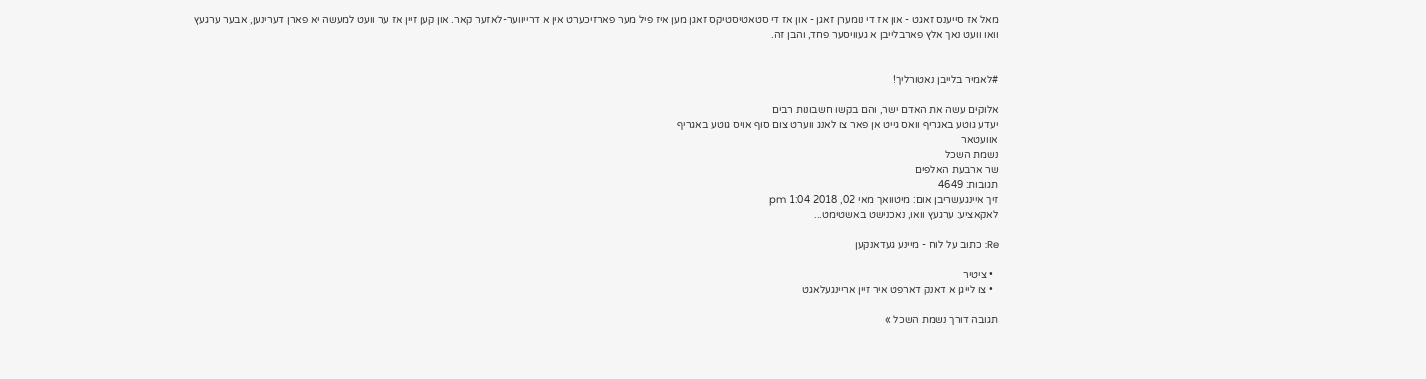מאל אז סייענס זאגט - און אז די נומערן זאגן - און אז די סטאטיסטיקס זאגן מען איז פיל מער פארזיכערט אין א דרייווער-לאזער קאר. און קען זיין אז ער וועט למעשה יא פארן דערינען, אבער ערגעץ וואו וועט נאך אלץ פארבלייבן א געוויסער פחד, והבן זה.


#לאמיר בלייבן נאטורליך!

אלוקים עשה את האדם ישר, והם בקשו חשבונות רבים
יעדע גוטע באגריף וואס גייט אן פאר צו לאנג ווערט צום סוף אויס גוטע באגריף
אוועטאר
נשמת השכל
שר ארבעת האלפים
תגובות: 4649
זיך איינגעשריבן אום: מיטוואך מאי 02, 2018 1:04 pm
לאקאציע: ערגעץ וואו, נאכנישט באשטימט...

Re: כתוב על לוח - מיינע געדאנקען

  • ציטיר
  • צו לייגן א דאנק דארפט איר זיין אריינגעלאגט

תגובה דורך נשמת השכל »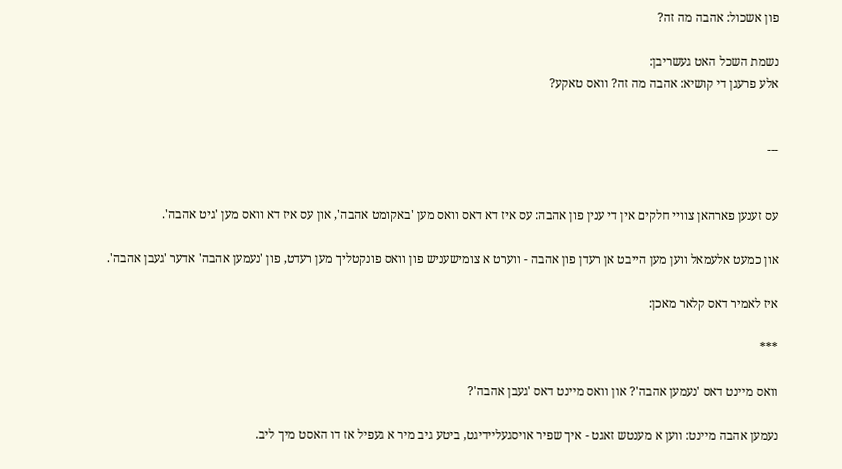פון אשכול: אהבה מה זה?

נשמת השכל האט געשריבן:
אלע פרעגן די קושיא: אהבה מה זה? וואס טאקע?


---


עס זענען פארהאן צוויי חלקים אין די ענין פון אהבה: עס איז דא דאס וואס מען 'באקומט אהבה', און עס איז דא וואס מען 'גיט אהבה'.

און כמעט אלעמאל ווען מען הייבט אן רעדן פון אהבה - ווערט א צומישעניש פון וואס פונקטליך מען רעדט, פון 'נעמען אהבה' אדער 'געבן אהבה'.

איז לאמיר דאס קלאר מאכן:

***

וואס מיינט דאס 'נעמען אהבה'? און וואס מיינט דאס 'געבן אהבה'?

נעמען אהבה מיינט: ווען א מענטש זאגט - איך שפיר אויסגעליידיגט, ביטע גיב מיר א געפיל אז דו האסט מיך ליב.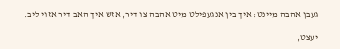געבן אהבה מיינט: איך בין אנגעפילט מיט אהבה צו דיר, אזש איך האב דיר אזוי ליב.

יעצט,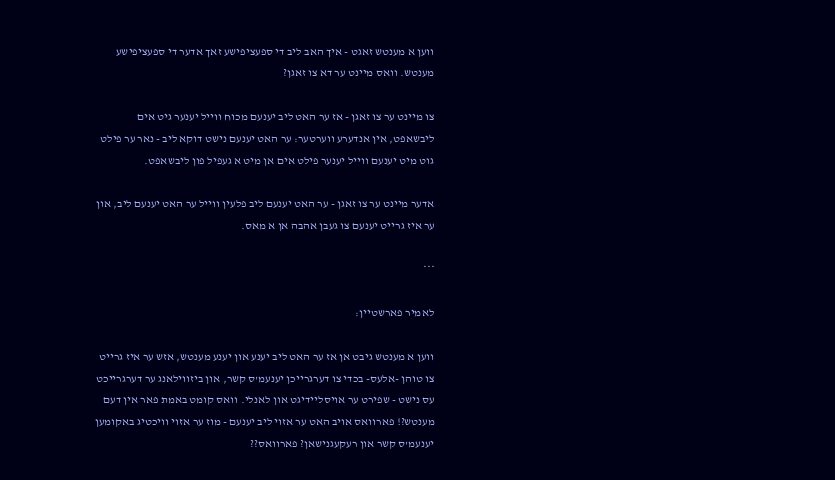ווען א מענטש זאגט - איך האב ליב די ספעציפישע זאך אדער די ספעציפישע מענטש. וואס מיינט ער דא צו זאגן?

צו מיינט ער צו זאגן - אז ער האט ליב יענעם מכוח ווייל יענער גיט אים ליבשאפט, אין אנדערע ווערטער: ער האט יענעם נישט דוקא ליב - נאר ער פילט גוט מיט יענעם ווייל יענער פילט אים אן מיט א געפיל פון ליבשאפט.

אדער מיינט ער צו זאגן - ער האט יענעם ליב פלעין ווייל ער האט יענעם ליב, און ער איז גרייט יענעם צו געבן אהבה אן א מאס.

***

לאמיר פארשטיין:

ווען א מענטש גיבט אן אז ער האט ליב יענע און יענע מענטש, אזש ער איז גרייט צו טוהן -אלעס- בכדי צו דערגרייכן יענעמ'ס קשר, און ביזווילאנג ער דערגרייכט עס נישט - שפירט ער אויסליידיגט און לאנלי. וואס קומט באמת פאר אין דעם מענטש?! פארוואס אויב האט ער אזוי ליב יענעם - מוז ער אזוי וויכטיג באקומען יענעמ'ס קשר און רעקעגנישאן? פארוואס??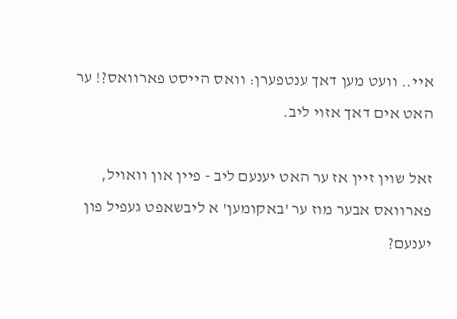איי.. וועט מען דאך ענטפערן: וואס הייסט פארוואס?! ער האט אים דאך אזוי ליב.

זאל שוין זיין אז ער האט יענעם ליב - פיין און וואויל, פארוואס אבער מוז ער 'באקומען' א ליבשאפט געפיל פון יענעם?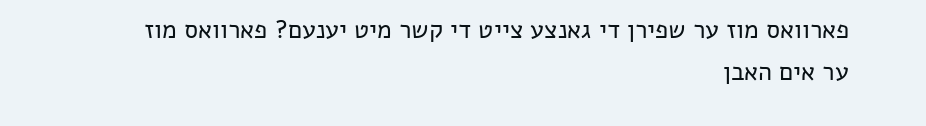פארוואס מוז ער שפירן די גאנצע צייט די קשר מיט יענעם? פארוואס מוז ער אים האבן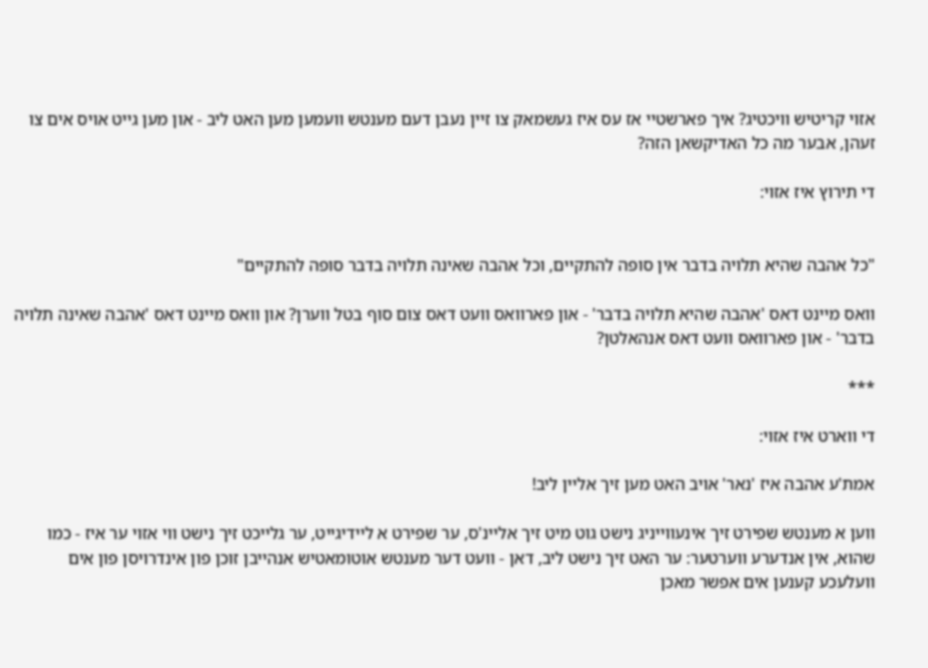אזוי קריטיש וויכטיג? איך פארשטיי אז עס איז געשמאק צו זיין נעבן דעם מענטש וועמען מען האט ליב - און מען גייט אויס אים צו זעהן, אבער מה כל האדיקשאן הזה?

די תירוץ איז אזוי:


"כל אהבה שהיא תלויה בדבר אין סופה להתקיים, וכל אהבה שאינה תלויה בדבר סופה להתקיים"

וואס מיינט דאס 'אהבה שהיא תלויה בדבר' - און פארוואס וועט דאס צום סוף בטל ווערן? און וואס מיינט דאס 'אהבה שאינה תלויה בדבר' - און פארוואס וועט דאס אנהאלטן?

***

די ווארט איז אזוי:

אמת'ע אהבה איז 'נאר' אויב האט מען זיך אליין ליב!

ווען א מענטש שפירט זיך אינעווייניג נישט גוט מיט זיך אליינ'ס, ער שפירט א ליידיגייט, ער גלייכט זיך נישט ווי אזוי ער איז - כמו שהוא, אין אנדערע ווערטער: ער האט זיך נישט ליב, דאן - וועט דער מענטש אוטומאטיש אנהייבן זוכן פון אינדרויסן פון אים וועלעכע קענען אים אפשר מאכן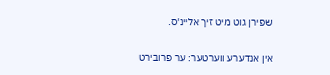שפירן גוט מיט זיך אליינ'ס.

אין אנדערע ווערטער: ער פרובירט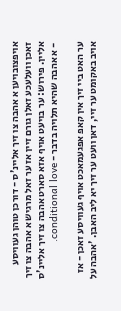אויפצובויען א אהבה צו זיך אליינ'ס - דורכן טוהן געוויסע זאכן וועלעכע זאלן גורם זיין אז ער זאל מרגיש א אהבה צו זיך אליין. פירוש: ער בויעט אויף אזא סארט אהבה צו זיך אליינ'ס - א אהבה שהיא תלויה בדבר - conditional love.

ער האט ביי זיך אין קאפ אפגעמאכט אויף געוויסע זאכן - אז אויב באקומט ער זיי, דאן וועט ער זיך יא ליב האבן. 'אהבה על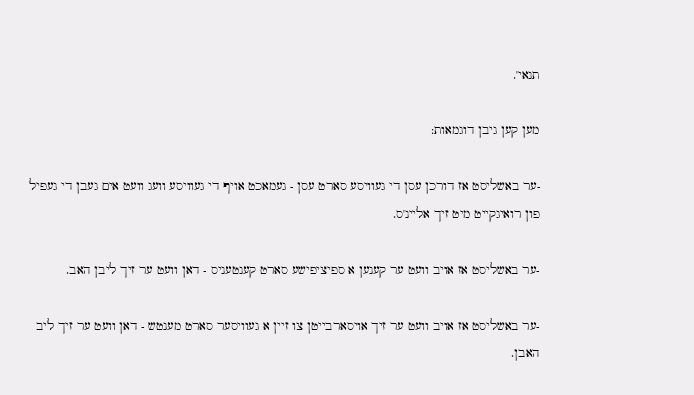תנאי'.

מען קען גיבן דוגמאות:

-ער באשליסט אז דורכן עסן די געוויסע סארט עסן - געמאכט אויף די געוויסע וועג וועט אים געבן די געפיל פון רואיגקייט מיט זיך אליינ'ס.

-ער באשליסט אז אויב וועט ער קענען א ספיציפישע סארט קענטעניס - דאן וועט ער זיך ליבן האב.

-ער באשליסט אז אויב וועט ער זיך אויסארבייטן צו זיין א געוויסער סארט מענטש - דאן וועט ער זיך ליב האבן.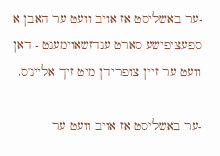-ער באשליסט אז אויב וועט ער האבן א ספעציפישע סארט ענדזשאוימענט - דאן וועט ער זיין צופרידן מיט זיך אליינ'ס.

-ער באשליסט אז אויב וועט ער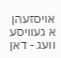אויסזעהן א געוויסע וועג - דאן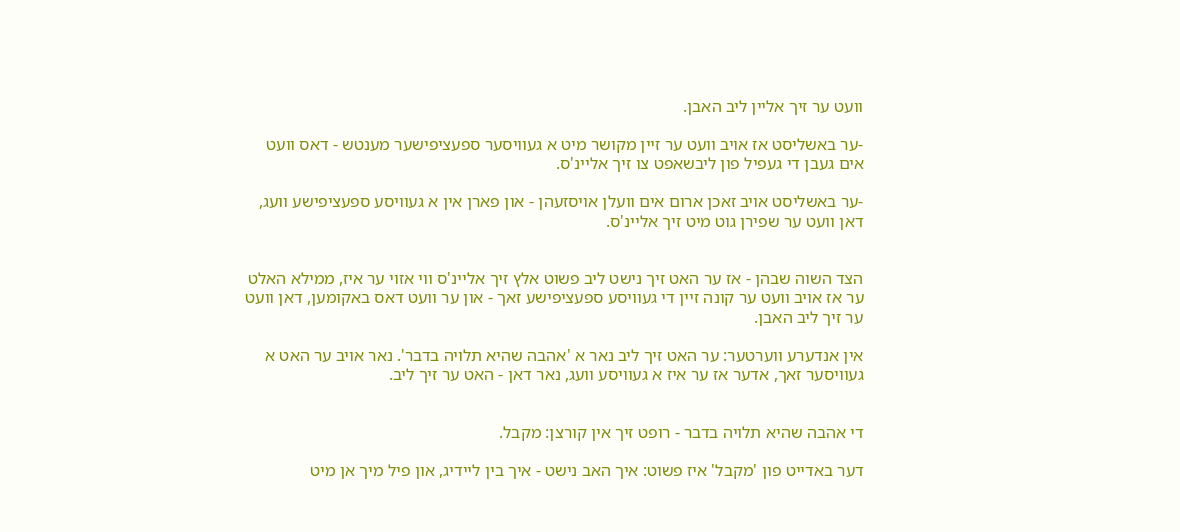וועט ער זיך אליין ליב האבן.

-ער באשליסט אז אויב וועט ער זיין מקושר מיט א געוויסער ספעציפישער מענטש - דאס וועט אים געבן די געפיל פון ליבשאפט צו זיך אליינ'ס.

-ער באשליסט אויב זאכן ארום אים וועלן אויסזעהן - און פארן אין א געוויסע ספעציפישע וועג, דאן וועט ער שפירן גוט מיט זיך אליינ'ס.


הצד השוה שבהן - אז ער האט זיך נישט ליב פשוט אלץ זיך אליינ'ס ווי אזוי ער איז, ממילא האלט ער אז אויב וועט ער קונה זיין די געוויסע ספעציפישע זאך - און ער וועט דאס באקומען, דאן וועט ער זיך ליב האבן.

אין אנדערע ווערטער: ער האט זיך ליב נאר א 'אהבה שהיא תלויה בדבר'. נאר אויב ער האט א געוויסער זאך, אדער אז ער איז א געוויסע וועג, נאר דאן - האט ער זיך ליב.


די אהבה שהיא תלויה בדבר - רופט זיך אין קורצן: מקבל.

דער באדייט פון 'מקבל' איז פשוט: איך האב נישט - איך בין ליידיג, און פיל מיך אן מיט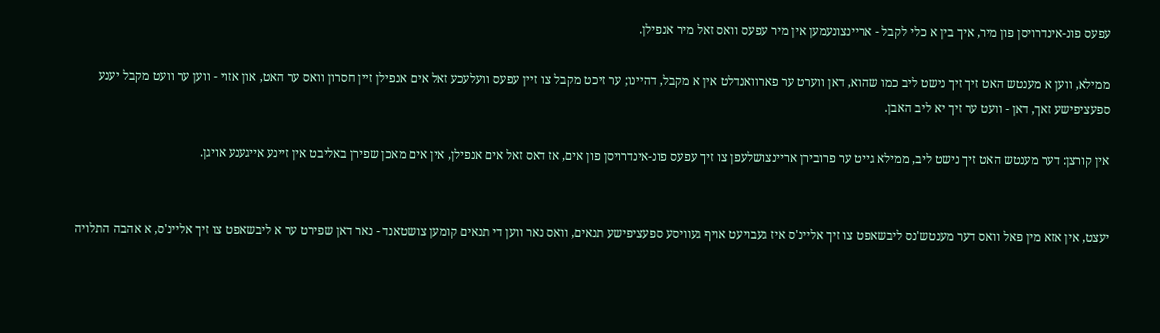עפעס פונ-אינדרויסן פון מיר, איך בין א כלי לקבל - אריינצונעמען אין מיר עפעס וואס זאל מיר אנפילן.

ממילא, ווען א מענטש האט זיך זיך נישט ליב כמו שהוא, דאן ווערט ער פארוואנדלט אין א מקבל, דהיינו; ער זיכט מקבל צו זיין עפעס וועלעכע זאל אים אנפילן זיין חסרון וואס ער האט, און אזוי - ווען ער וועט מקבל יענע ספעציפישע זאך, דאן - וועט ער זיך יא ליב האבן.

אין קורצן: דער מענטש האט זיך נישט ליב, ממילא גייט ער פרובירן אריינצושלעפן צו זיך עפעס פונ-אינדרויסן פון אים, אז דאס זאל אים אנפילן, אין אים מאכן שפירן באליבט אין זיינע אייגענע אויגן.


יעצט, אין אזא מין פאל וואס דער מענטש'נס ליבשאפט צו זיך אליינ'ס איז געבויעט אויף געוויסע ספעציפישע תנאים, וואס נאר ווען די תנאים קומען צושטאנד - נאר דאן שפירט ער א ליבשאפט צו זיך אליינ'ס, א אהבה התלויה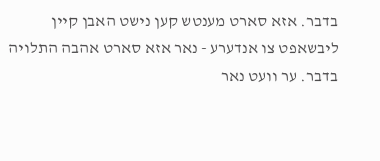בדבר. אזא סארט מענטש קען נישט האבן קיין ליבשאפט צו אנדערע - נאר אזא סארט אהבה התלויה בדבר. ער וועט נאר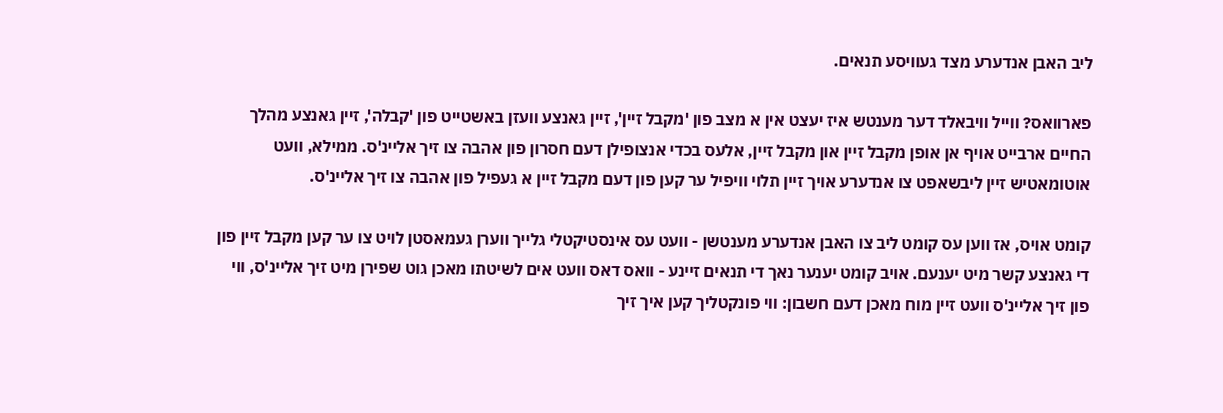ליב האבן אנדערע מצד געוויסע תנאים.

פארוואס? ווייל וויבאלד דער מענטש איז יעצט אין א מצב פון 'מקבל זיין', זיין גאנצע וועזן באשטייט פון 'קבלה', זיין גאנצע מהלך החיים ארבייט אויף אן אופן מקבל זיין און מקבל זיין, אלעס בכדי אנצופילן דעם חסרון פון אהבה צו זיך אליינ'ס. ממילא, וועט אוטומאטיש זיין ליבשאפט צו אנדערע אויך זיין תלוי וויפיל ער קען פון דעם מקבל זיין א געפיל פון אהבה צו זיך אליינ'ס.

קומט אויס, אז ווען עס קומט ליב צו האבן אנדערע מענטשן - וועט עס אינסטיקטלי גלייך ווערן געמאסטן לויט צו ער קען מקבל זיין פון די גאנצע קשר מיט יענעם. אויב קומט יענער נאך די תנאים זיינע - וואס דאס וועט אים לשיטתו מאכן גוט שפירן מיט זיך אליינ'ס, ווי פון זיך אליינ'ס וועט זיין מוח מאכן דעם חשבון: ווי פונקטליך קען איך זיך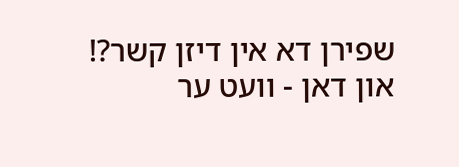שפירן דא אין דיזן קשר?! און דאן - וועט ער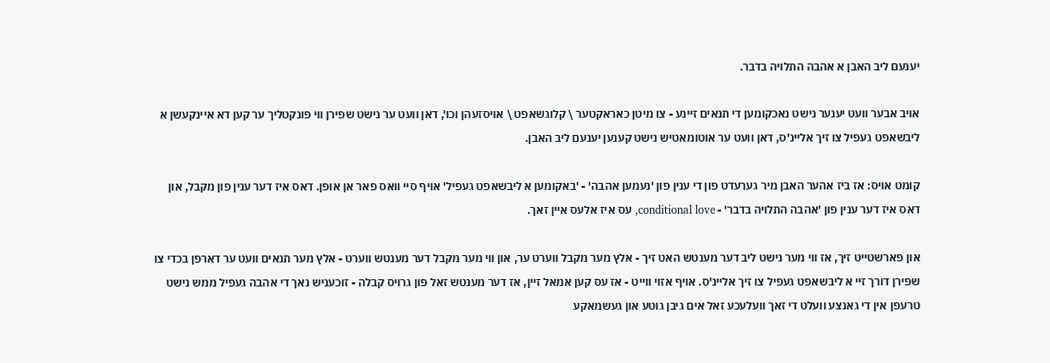יענעם ליב האבן א אהבה התלויה בדבר.

אויב אבער וועט יענער נישט נאכקומען די תנאים זיינע - צו מיטן כאראקטער \ קלוגשאפט \ אויסזעהן וכו', דאן וועט ער נישט שפירן ווי פונקטליך ער קען דא איינקעשן א ליבשאפט געפיל צו זיך אליינ'ס, דאן וועט ער אוטומאטיש נישט קענען יענעם ליב האבן.

קומט אויס: אז ביז אהער האבן מיר גערעדט פון די ענין פון 'נעמען אהבה' - 'באקומען א ליבשאפט געפיל' אויף סיי וואס פאר אן אופן. דאס איז דער ענין פון מקבל, און דאס איז דער ענין פון 'אהבה התלויה בדבר' - conditional love, עס איז אלעס איין זאך.

און פארשטייט זיך, אז ווי מער נישט ליב דער מענטש האט זיך - אלץ מער מקבל ווערט ער, און ווי מער מקבל דער מענטש ווערט - אלץ מער תנאים וועט ער דארפן בכדי צו שפירן דורך זיי א ליבשאפט געפיל צו זיך אליינ'ס. אויף אזוי ווייט - אז עס קען אמאל זיין, אז דער מענטש זאל פון גרויס קבלה - זוכעניש נאך די אהבה געפיל ממש נישט טרעפן אין די גאנצע וועלט די זאך וועלעכע זאל אים גיבן גוטע און געשמאקע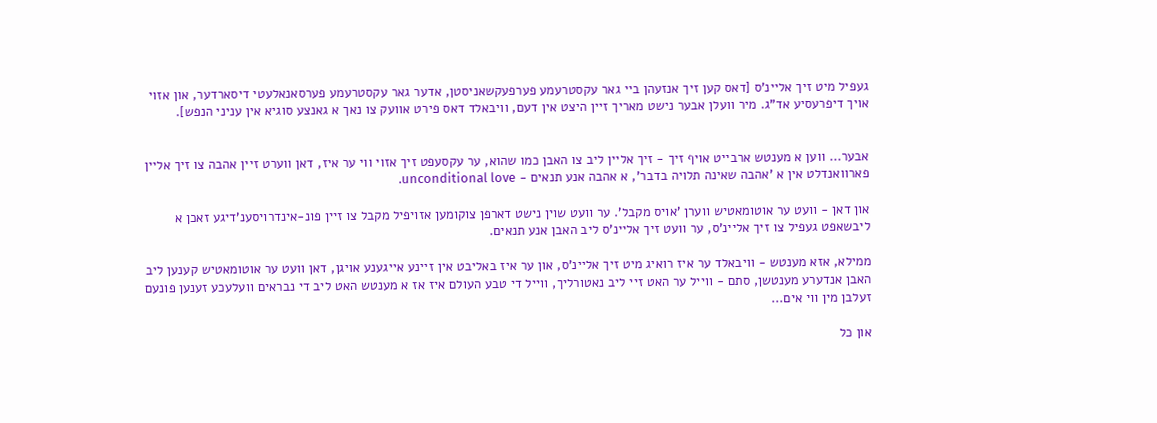געפיל מיט זיך אליינ'ס [דאס קען זיך אנזעהן ביי גאר עקסטרעמע פערפעקשאניסטן, אדער גאר עקסטרעמע פערסאנאלעטי דיסארדער, און אזוי אויך דיפרעסיע אד"ג. מיר וועלן אבער נישט מאריך זיין היצט אין דעם, וויבאלד דאס פירט אוועק צו נאך א גאנצע סוגיא אין עניני הנפש].


אבער... ווען א מענטש ארבייט אויף זיך - זיך אליין ליב צו האבן כמו שהוא, ער עקסעפט זיך אזוי ווי ער איז, דאן ווערט זיין אהבה צו זיך אליין פארוואנדלט אין א 'אהבה שאינה תלויה בדבר', א אהבה אנע תנאים - unconditional love.

און דאן - וועט ער אוטומאטיש ווערן 'אויס מקבל'. ער וועט שוין נישט דארפן צוקומען אזויפיל מקבל צו זיין פונ-אינדרויסענ'דיגע זאכן א ליבשאפט געפיל צו זיך אליינ'ס, ער וועט זיך אליינ'ס ליב האבן אנע תנאים.

ממילא, אזא מענטש - וויבאלד ער איז רואיג מיט זיך אליינ'ס, און ער איז באליבט אין זיינע אייגענע אויגן, דאן וועט ער אוטומאטיש קענען ליב האבן אנדערע מענטשן, סתם - ווייל ער האט זיי ליב נאטורליך, ווייל די טבע העולם איז אז א מענטש האט ליב די נבראים וועלעכע זענען פונעם זעלבן מין ווי אים...

און כל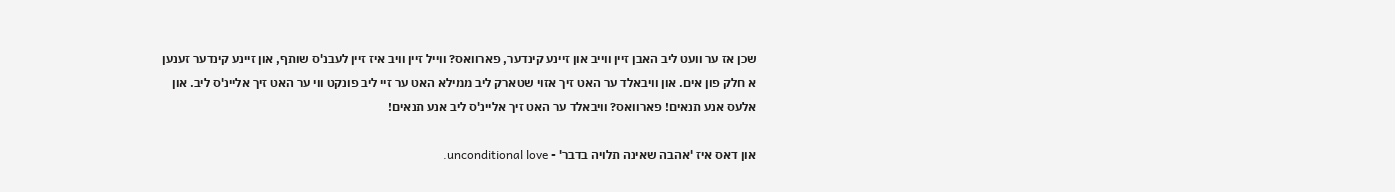שכן אז ער וועט ליב האבן זיין ווייב און זיינע קינדער, פארוואס? ווייל זיין וויב איז זיין לעבנ'ס שותף, און זיינע קינדער זענען א חלק פון אים. און וויבאלד ער האט זיך אזוי שטארק ליב ממילא האט ער זיי ליב פונקט ווי ער האט זיך אליינ'ס ליב. און אלעס אנע תנאים! פארוואס? וויבאלד ער האט זיך אליינ'ס ליב אנע תנאים!

און דאס איז 'אהבה שאינה תלויה בדבר' - unconditional love.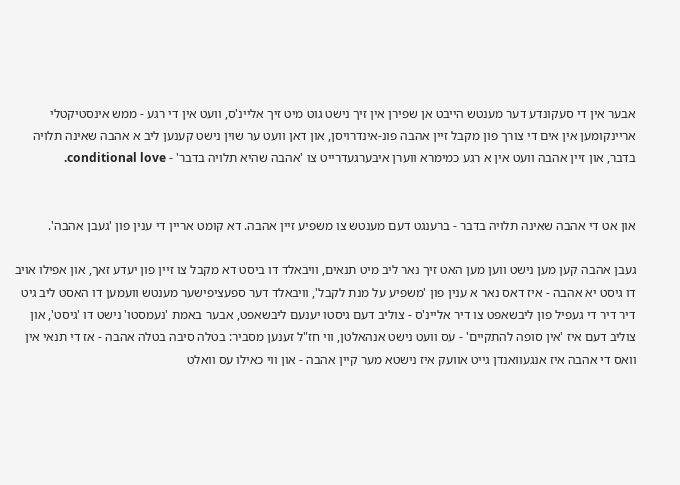אבער אין די סעקונדע דער מענטש הייבט אן שפירן אין זיך נישט גוט מיט זיך אליינ'ס, וועט אין די רגע - ממש אינסטיקטלי אריינקומען אין אים די צורך פון מקבל זיין אהבה פונ-אינדרויסן, און דאן וועט ער שוין נישט קענען ליב א אהבה שאינה תלויה בדבר, און זיין אהבה וועט אין א רגע כמימרא ווערן איבערגעדרייט צו 'אהבה שהיא תלויה בדבר' - conditional love.


און אט די אהבה שאינה תלויה בדבר - ברענגט דעם מענטש צו משפיע זיין אהבה. דא קומט אריין די ענין פון 'געבן אהבה'.

געבן אהבה קען מען נישט ווען מען האט זיך נאר ליב מיט תנאים, וויבאלד דו ביסט דא מקבל צו זיין פון יעדע זאך, און אפילו אויב דו גיסט יא אהבה - איז דאס נאר א ענין פון 'משפיע על מנת לקבל', וויבאלד דער ספעציפישער מענטש וועמען דו האסט ליב גיט דיר דיר די געפיל פון ליבשאפט צו דיר אליינ'ס - צוליב דעם גיסטו יענעם ליבשאפט, אבער באמת 'נעמסטו' נישט דו 'גיסט', און צוליב דעם איז 'אין סופה להתקיים' - עס וועט נישט אנהאלטן, ווי חז"ל זענען מסביר: בטלה סיבה בטלה אהבה - אז די תנאי אין וואס די אהבה איז אנגעוואנדן גייט אוועק איז נישטא מער קיין אהבה - און ווי כאילו עס וואלט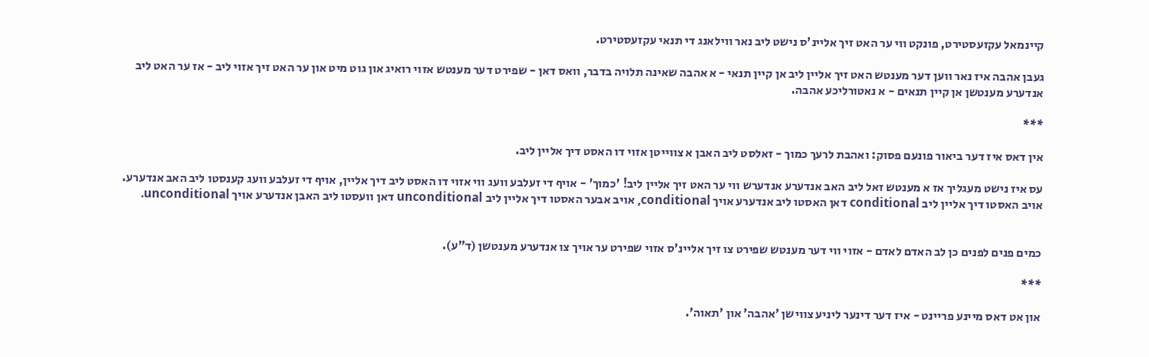קיינמאל עקזעסטירט, פונקט ווי ער האט זיך אליינ'ס נישט ליב נאר ווילאנג די תנאי עקזעסטירט.

געבן אהבה איז נאר ווען דער מענטש האט זיך אליין ליב אן קיין תנאי - א אהבה שאינה תלויה בדבר, וואס דאן - שפירט דער מענטש אזוי רואיג און גוט מיט און ער האט זיך אזוי ליב - אז ער האט ליב אנדערע מענטשן אן קיין תנאים - א נאטורליכע אהבה.

***

אין דאס איז דער ביאור פונעם פסוק: ואהבת לרעך כמוך - זאלסט ליב האבן א צווייטן אזוי דו האסט דיך אליין ליב.

עס איז נישט מעגליך אז א מענטש זאל ליב האב אנדערע אנדערש ווי ער האט זיך אליין ליב! 'כמוך' - אויף די זעלבע וועג ווי אזוי דו האסט ליב דיך אליין, אויף די זעלבע וועג קענסטו ליב האב אנדערע. אויב האסטו דיך אליין ליב conditional דאן האסטו ליב אנדערע אויך conditional, אויב אבער האסטו דיך אליין ליב unconditional דאן וועסטו ליב האבן אנדערע אויך unconditional.


כמים פנים לפנים כן לב האדם לאדם - אזוי ווי דער מענטש שפירט צו זיך אליינ'ס אזוי שפירט ער אויך צו אנדערע מענטשן (ד"ע).

***

און אט דאס מיינע פריינט - איז דער דינער ליניע צווישן 'אהבה' און 'תאוה'.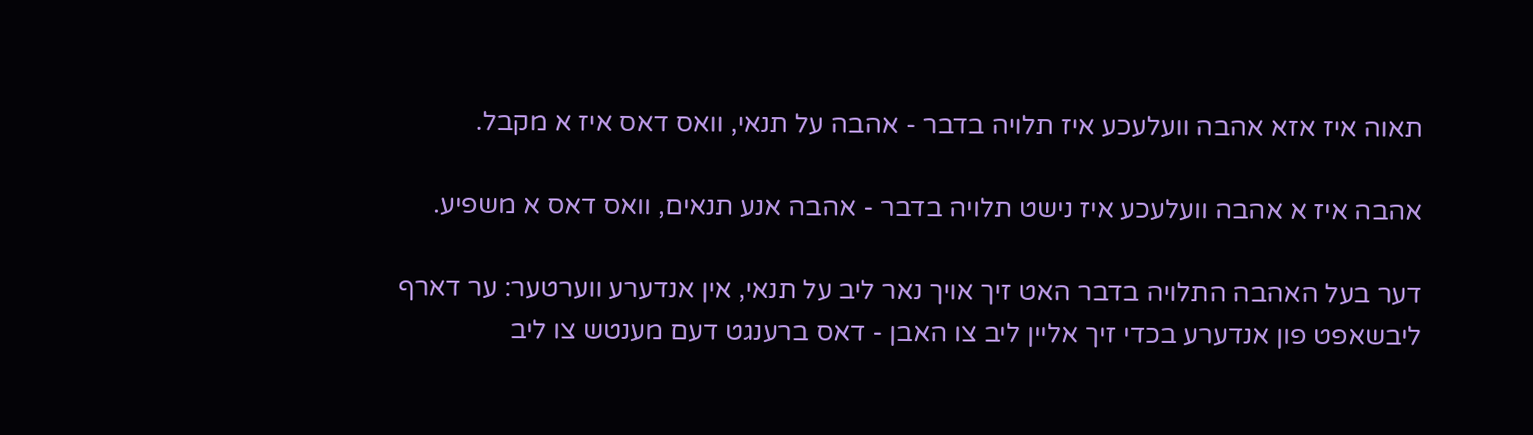תאוה איז אזא אהבה וועלעכע איז תלויה בדבר - אהבה על תנאי, וואס דאס איז א מקבל.

אהבה איז א אהבה וועלעכע איז נישט תלויה בדבר - אהבה אנע תנאים, וואס דאס א משפיע.

דער בעל האהבה התלויה בדבר האט זיך אויך נאר ליב על תנאי, אין אנדערע ווערטער: ער דארף ליבשאפט פון אנדערע בכדי זיך אליין ליב צו האבן - דאס ברענגט דעם מענטש צו ליב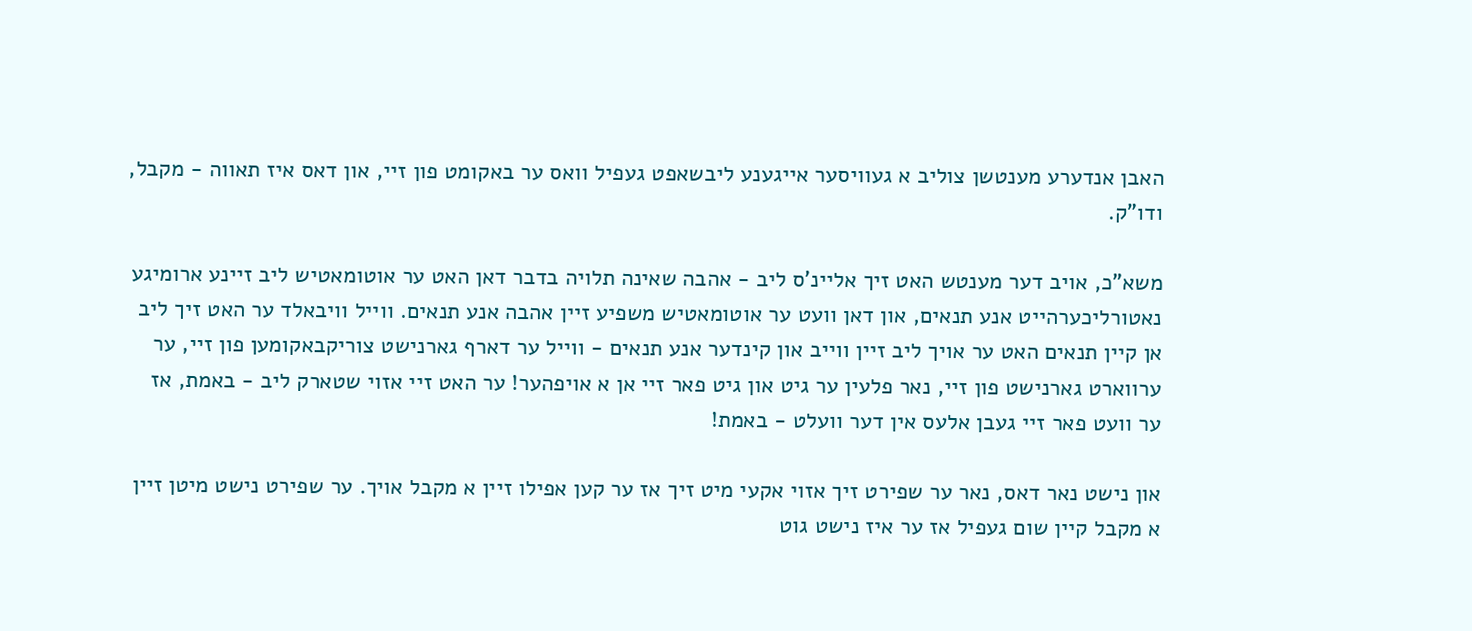האבן אנדערע מענטשן צוליב א געוויסער אייגענע ליבשאפט געפיל וואס ער באקומט פון זיי, און דאס איז תאווה - מקבל, ודו"ק.

משא"כ, אויב דער מענטש האט זיך אליינ'ס ליב - אהבה שאינה תלויה בדבר דאן האט ער אוטומאטיש ליב זיינע ארומיגע נאטורליכערהייט אנע תנאים, און דאן וועט ער אוטומאטיש משפיע זיין אהבה אנע תנאים. ווייל וויבאלד ער האט זיך ליב אן קיין תנאים האט ער אויך ליב זיין ווייב און קינדער אנע תנאים - ווייל ער דארף גארנישט צוריקבאקומען פון זיי, ער ערווארט גארנישט פון זיי, נאר פלעין ער גיט און גיט פאר זיי אן א אויפהער! ער האט זיי אזוי שטארק ליב - באמת, אז ער וועט פאר זיי געבן אלעס אין דער וועלט - באמת!

און נישט נאר דאס, נאר ער שפירט זיך אזוי אקעי מיט זיך אז ער קען אפילו זיין א מקבל אויך. ער שפירט נישט מיטן זיין א מקבל קיין שום געפיל אז ער איז נישט גוט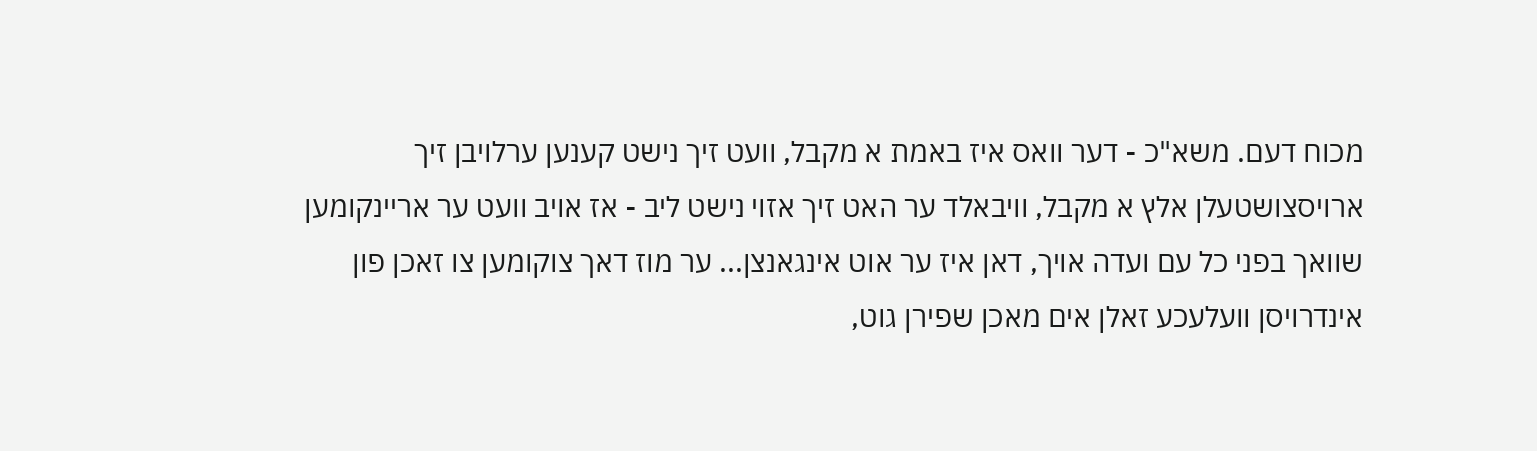מכוח דעם. משא"כ - דער וואס איז באמת א מקבל, וועט זיך נישט קענען ערלויבן זיך ארויסצושטעלן אלץ א מקבל, וויבאלד ער האט זיך אזוי נישט ליב - אז אויב וועט ער אריינקומען שוואך בפני כל עם ועדה אויך, דאן איז ער אוט אינגאנצן... ער מוז דאך צוקומען צו זאכן פון אינדרויסן וועלעכע זאלן אים מאכן שפירן גוט,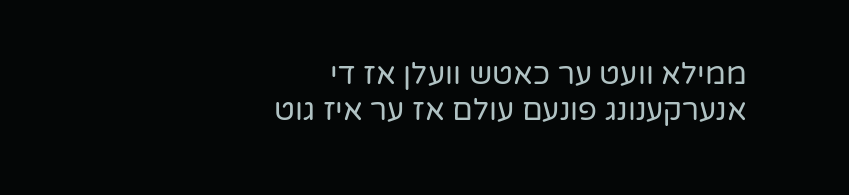ממילא וועט ער כאטש וועלן אז די אנערקענונג פונעם עולם אז ער איז גוט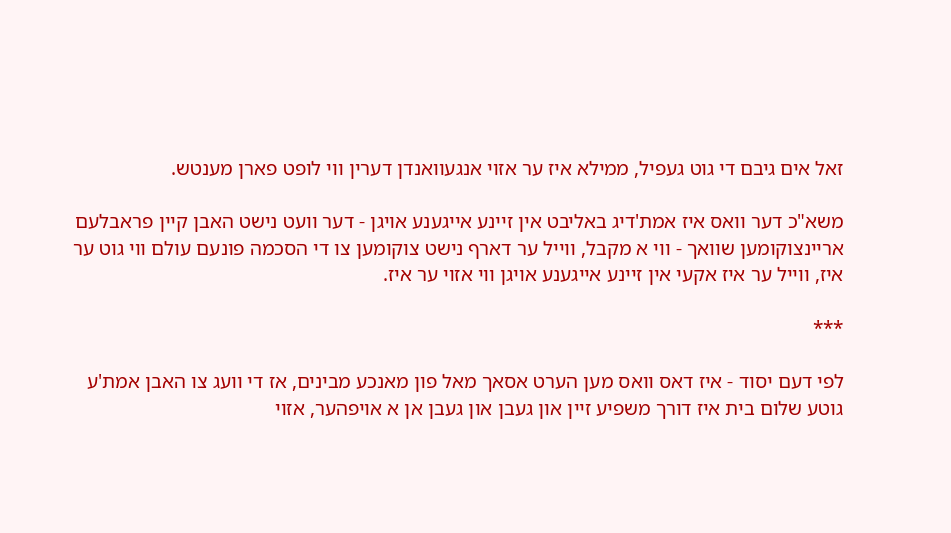זאל אים גיבם די גוט געפיל, ממילא איז ער אזוי אנגעוואנדן דערין ווי לופט פארן מענטש.

משא"כ דער וואס איז אמת'דיג באליבט אין זיינע אייגענע אויגן - דער וועט נישט האבן קיין פראבלעם אריינצוקומען שוואך - ווי א מקבל, ווייל ער דארף נישט צוקומען צו די הסכמה פונעם עולם ווי גוט ער איז, ווייל ער איז אקעי אין זיינע אייגענע אויגן ווי אזוי ער איז.

***

לפי דעם יסוד - איז דאס וואס מען הערט אסאך מאל פון מאנכע מבינים, אז די וועג צו האבן אמת'ע גוטע שלום בית איז דורך משפיע זיין און געבן און געבן אן א אויפהער, אזוי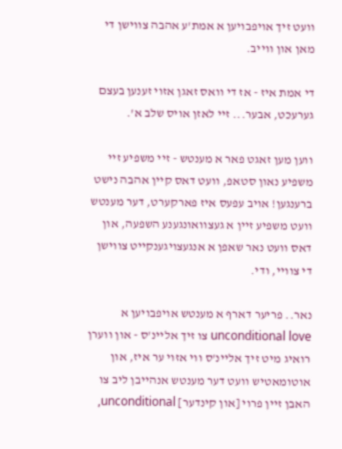וועט זיך אויפבויען א אמת'ע אהבה צווישן די מאן און ווייב.

די אמת איז - אז די וואס זאגן אזוי זענען בעצם גערעכט, אבער... זיי לאזן אויס שלב א'.

ווען מען זאגט פאר א מענטש - זיי משפיע זיי משפיע נאון סטאפ, וועט דאס קיין אהבה נישט ברענגען! אויב עפעס איז פארקערט, דער מענטש וועט משפיע זיין א געצוואונגענע השפעה, און דאס וועט נאר שאפן א אנגעצויגענקייט צווישן די צוויי, ודי.

נאר.. פריער דארף א מענטש אויפבויען א unconditional love צו זיך אליינ'ס - און ווערן רואיג מיט זיך אליינ'ס ווי אזוי ער איז, און אוטומאטיש וועט דער מענטש אנהייבן ליב צו האבן זיין פרוי [און קינדער] unconditional,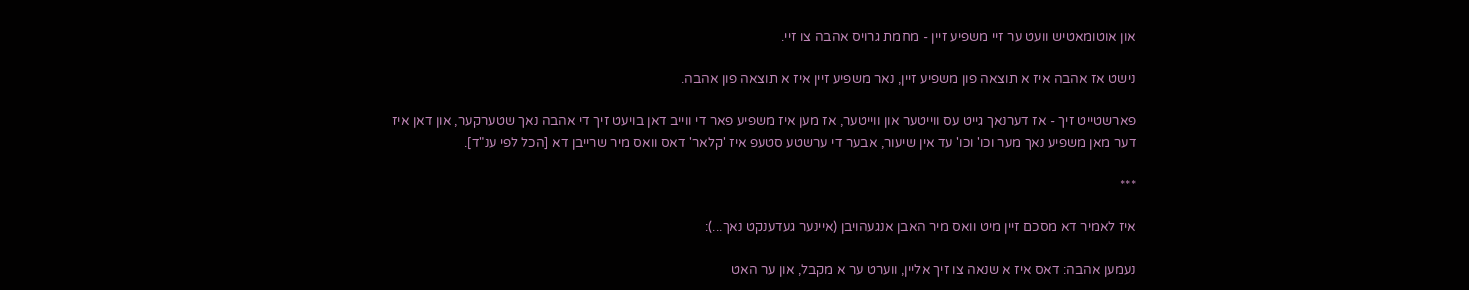און אוטומאטיש וועט ער זיי משפיע זיין - מחמת גרויס אהבה צו זיי.

נישט אז אהבה איז א תוצאה פון משפיע זיין, נאר משפיע זיין איז א תוצאה פון אהבה.

פארשטייט זיך - אז דערנאך גייט עס ווייטער און ווייטער, אז מען איז משפיע פאר די ווייב דאן בויעט זיך די אהבה נאך שטערקער, און דאן איז דער מאן משפיע נאך מער וכו' וכו' עד אין שיעור, אבער די ערשטע סטעפ איז 'קלאר' דאס וואס מיר שרייבן דא [הכל לפי ענ"ד].

***

איז לאמיר דא מסכם זיין מיט וואס מיר האבן אנגעהויבן (איינער געדענקט נאך...):

נעמען אהבה: דאס איז א שנאה צו זיך אליין, ווערט ער א מקבל, און ער האט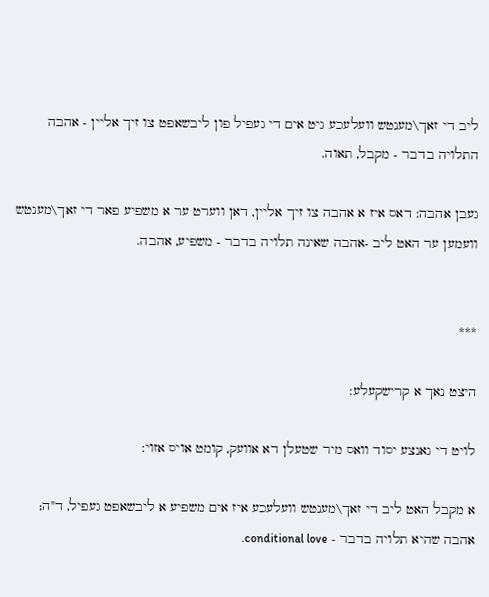ליב די זאך\מענטש וועלעכע גיט אים די געפיל פון ליבשאפט צו זיך אליין - אהבה התלויה בדבר - מקבל, תאוה.

געבן אהבה: דאס איז א אהבה צו זיך אליין, דאן ווערט ער א משפיע פאר די זאך\מענטש וועמען ער האט ליב -אהבה שאינה תלויה בדבר - משפיע, אהבה.


***

היצט נאך א קרישקעלע:

לויט די גאנצע יסוד וואס מיר שטעלן דא אוועק, קומט אויס אזוי:

א מקבל האט ליב די זאך\מענטש וועלעכע איז אים משפיע א ליבשאפט געפיל, ד"ה; אהבה שהיא תלויה בדבר - conditional love.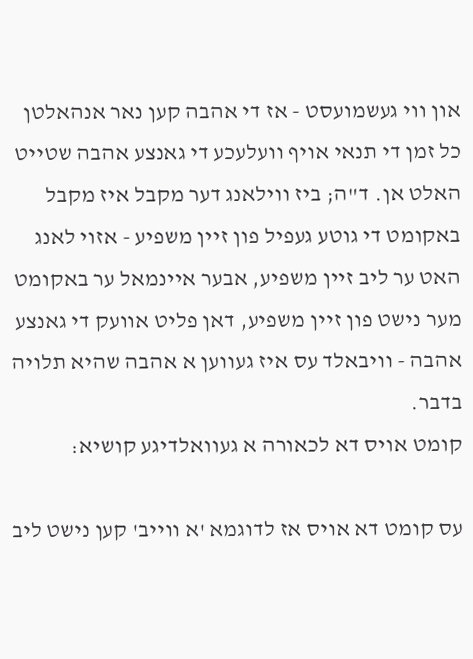און ווי געשמועסט - אז די אהבה קען נאר אנהאלטן כל זמן די תנאי אויף וועלעכע די גאנצע אהבה שטייט האלט אן. ד"ה; ביז ווילאנג דער מקבל איז מקבל באקומט די גוטע געפיל פון זיין משפיע - אזוי לאנג האט ער ליב זיין משפיע, אבער איינמאל ער באקומט מער נישט פון זיין משפיע, דאן פליט אוועק די גאנצע אהבה - וויבאלד עס איז געווען א אהבה שהיא תלויה בדבר.
קומט אויס דא לכאורה א געוואלדיגע קושיא:

עס קומט דא אויס אז לדוגמא 'א ווייב' קען נישט ליב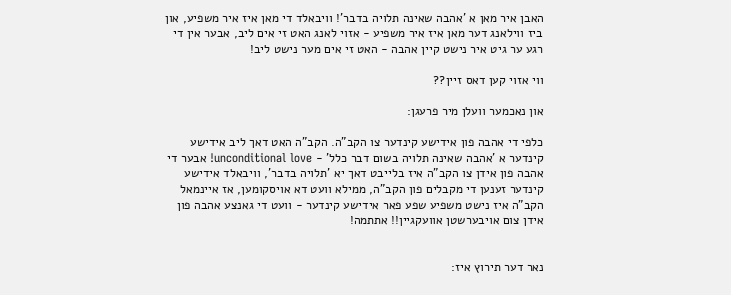האבן איר מאן א 'אהבה שאינה תלויה בדבר'! וויבאלד די מאן איז איר משפיע, און ביז ווילאנג דער מאן איז איר משפיע - אזוי לאנג האט זי אים ליב, אבער אין די רגע ער גיט איר נישט קיין אהבה - האט זי אים מער נישט ליב!

ווי אזוי קען דאס זיין??

און נאכמער וועלן מיר פרעגן:

כלפי די אהבה פון אידישע קינדער צו הקב"ה. הקב"ה האט דאך ליב אידישע קינדער א 'אהבה שאינה תלויה בשום דבר כלל' - unconditional love! אבער די אהבה פון אידן צו הקב"ה איז בלייבט דאך יא 'תלויה בדבר', וויבאלד אידישע קינדער זענען די מקבלים פון הקב"ה, ממילא וועט דא אויסקומען, אז איינמאל הקב"ה איז נישט משפיע שפע פאר אידישע קינדער - וועט די גאנצע אהבה פון אידן צום אויבערשטן אוועקגיין!! אתתמה!


נאר דער תירוץ איז: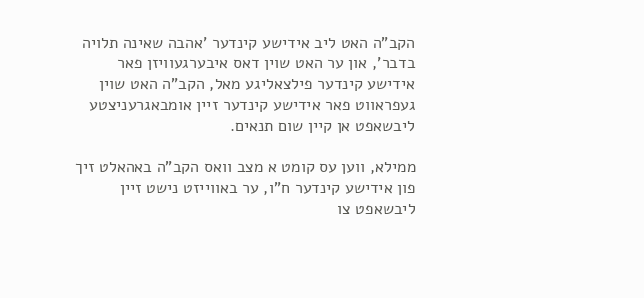הקב"ה האט ליב אידישע קינדער 'אהבה שאינה תלויה בדבר', און ער האט שוין דאס איבערגעוויזן פאר אידישע קינדער פילצאליגע מאל, הקב"ה האט שוין געפראווט פאר אידישע קינדער זיין אומבאגרעניצטע ליבשאפט אן קיין שום תנאים.

ממילא, ווען עס קומט א מצב וואס הקב"ה באהאלט זיך פון אידישע קינדער ח"ו, ער באווייזט נישט זיין ליבשאפט צו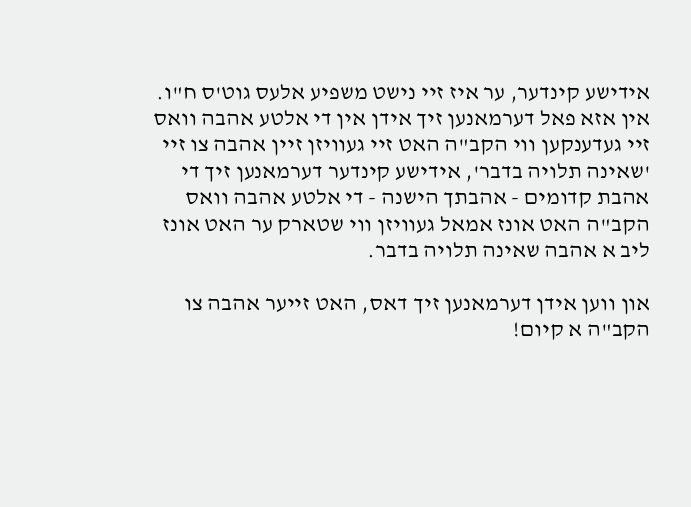אידישע קינדער, ער איז זיי נישט משפיע אלעס גוט'ס ח"ו. אין אזא פאל דערמאנען זיך אידן אין די אלטע אהבה וואס זיי געדענקען ווי הקב"ה האט זיי געוויזן זיין אהבה צו זיי 'שאינה תלויה בדבר', אידישע קינדער דערמאנען זיך די אהבת קדומים - אהבתך הישנה - די אלטע אהבה וואס הקב"ה האט אונז אמאל געוויזן ווי שטארק ער האט אונז ליב א אהבה שאינה תלויה בדבר.

און ווען אידן דערמאנען זיך דאס, האט זייער אהבה צו הקב"ה א קיום!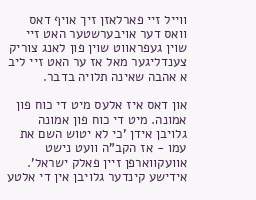ווייל זיי פארלאזן זיך אויף דאס וואס דער אויבערשטער האט זיי שוין געפראווט שוין פון לאנג צוריק צענדליגער מאל אז ער האט זיי ליב א אהבה שאינה תלויה בדבר.

און דאס איז אלעס מיט די כוח פון אמונה. מיט די כוח פון אמונה גלויבן אידן 'כי לא יטוש השם את עמו - אז הקב"ה וועט נישט אוועקווארפן זיין פאלק ישראל'. אידישע קינדער גלויבן אין די אלטע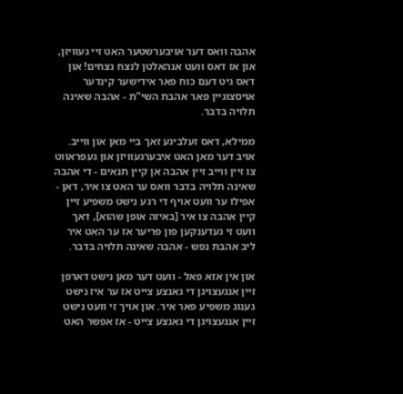אהבה וואס דער אויבערשטער האט זיי געוויזן, און אז דאס וועט אנהאלטן לנצח נצחים! און דאס גיט דעם כוח פאר אידישער קינדער אויסצוגיין פאר אהבת השי"ת - אהבה שאינה תלויה בדבר.

ממילא, דאס זעלביגע זאך ביי מאן און ווייב. אויב דער מאן האט איבערגעוויזן און געפראווט צו זיין ווייב זיין אהבה אן קיין תנאים - די אהבה שאינה תלויה בדבר וואס ער האט צו איר, דאן - אפילו ער וועט אויף די רגע נישט משפיע זיין קיין אהבה צו איר [באיזה אופן שהוא], דאך וועט זי געדענקען פון פריער אז ער האט איר ליב אהבת נפש - אהבה שאינה תלויה בדבר.

און אין אזא פאל - וועט דער מאן נישט דארפן זיין אנגעצויגן די גאנצע צייט אז ער איז נישט גענוג משפיע פאר איר. און אויך זי וועט נישט זיין אנגעצויגן די גאנצע צייט - אז אפשר האט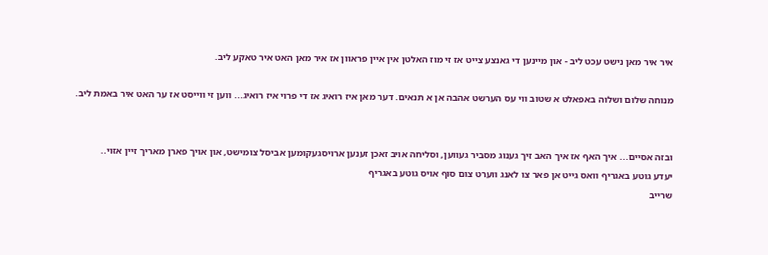איר איר מאן נישט עכט ליב - און מיינען די גאנצע צייט אז זי מוז האלטן אין איין פראוון אז איר מאן האט איר טאקע ליב.

מנוחה שלום ושלוה באפאלט א שטוב ווי עס הערשט אהבה אן א תנאים. דער מאן איז רואיג אז די פרוי איז רואיג... ווען זי ווייסט אז ער האט איר באמת ליב.


ובזה אסיים... איך האף אז איך האב זיך גענוג מסביר געווען, וסליחה אויב זאכן זענען ארויסגעקומען אביסל צומישט, און אויך פארן מאריך זיין אזוי..
יעדע גוטע באגריף וואס גייט אן פאר צו לאנג ווערט צום סוף אויס גוטע באגריף
שרייב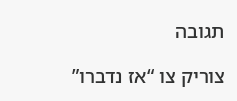תגובה

צוריק צו “אז נדברו”